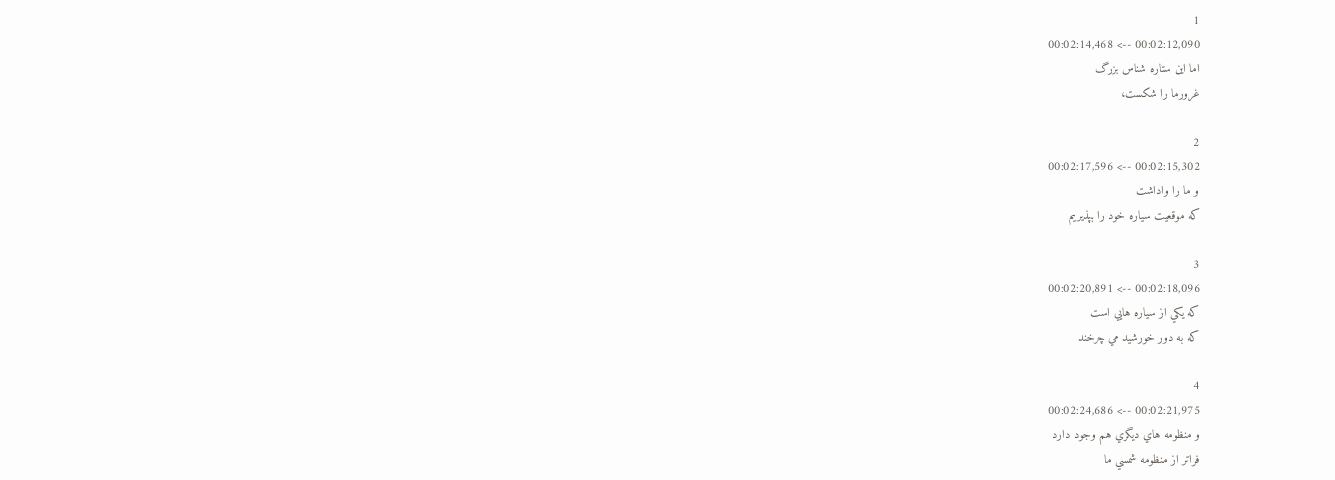1
00:02:12,090 --> 00:02:14,468
اما اين ستاره شناس بزرگ
غرورما را شکست،

2
00:02:15,302 --> 00:02:17,596
و ما را واداشت
که موقعيت سياره خود را بپذيريم

3
00:02:18,096 --> 00:02:20,891
که يکي از سياره هايي است
که به دور خورشيد مي چرخند

4
00:02:21,975 --> 00:02:24,686
و منظومه هاي ديگري هم وجود دارد
فراتر از منظومه شمسي ما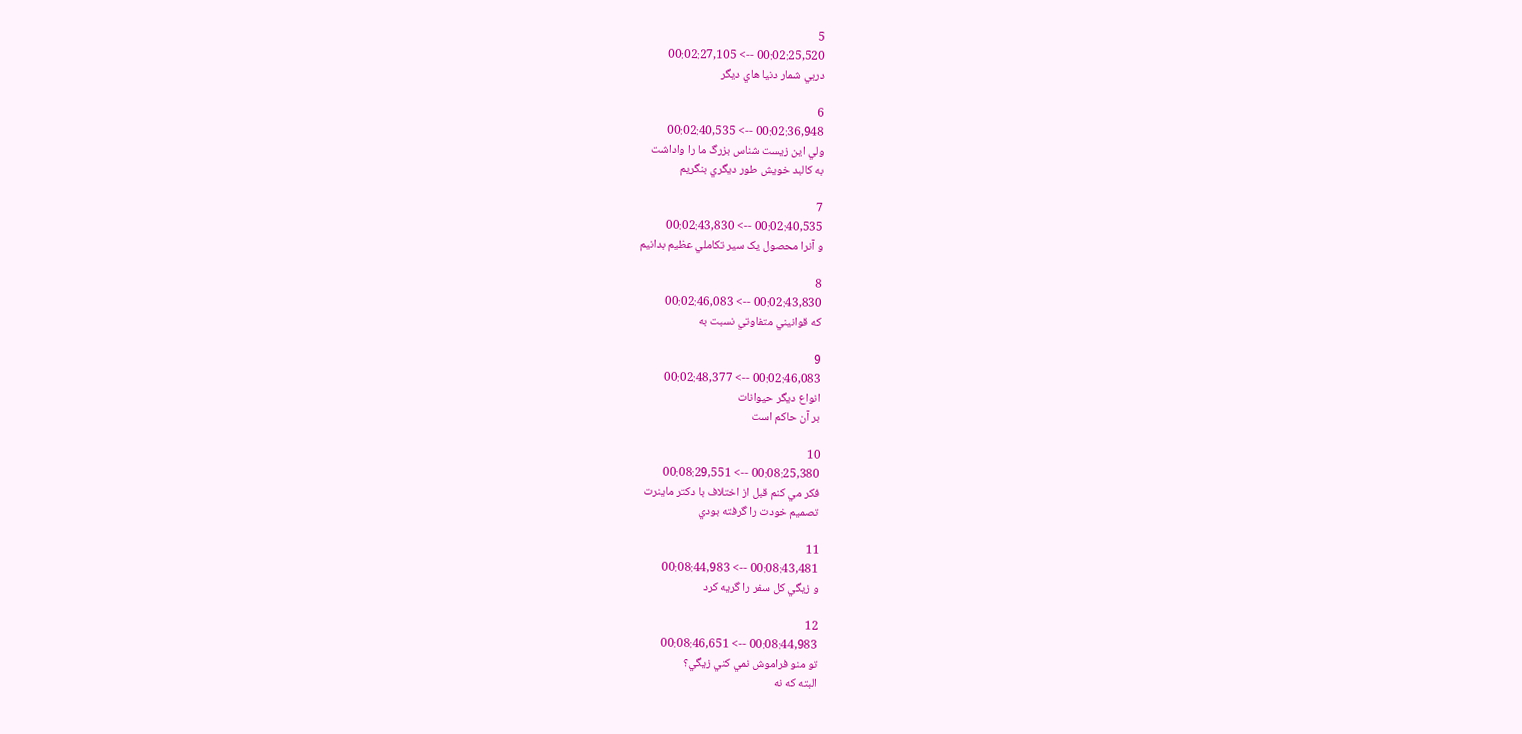5
00:02:25,520 --> 00:02:27,105
دربي شمار دنيا هاي ديگر

6
00:02:36,948 --> 00:02:40,535
ولي اين زيست شناس بزرگ ما را واداشت
به کالبد خويش طور ديگري بنگريم

7
00:02:40,535 --> 00:02:43,830
و آنرا محصول يک سير تکاملي عظيم بدانيم

8
00:02:43,830 --> 00:02:46,083
که قوانيني متفاوتي نسبت به

9
00:02:46,083 --> 00:02:48,377
انواع ديگر حيوانات
بر آن حاکم است

10
00:08:25,380 --> 00:08:29,551
فکر مي کنم قبل از اختلاف با دکتر ماينرت
تصميم خودت را گرفته بودي

11
00:08:43,481 --> 00:08:44,983
و زيگي کل سفر را گريه کرد

12
00:08:44,983 --> 00:08:46,651
تو منو فراموش نمي کني زيگي؟
البته که نه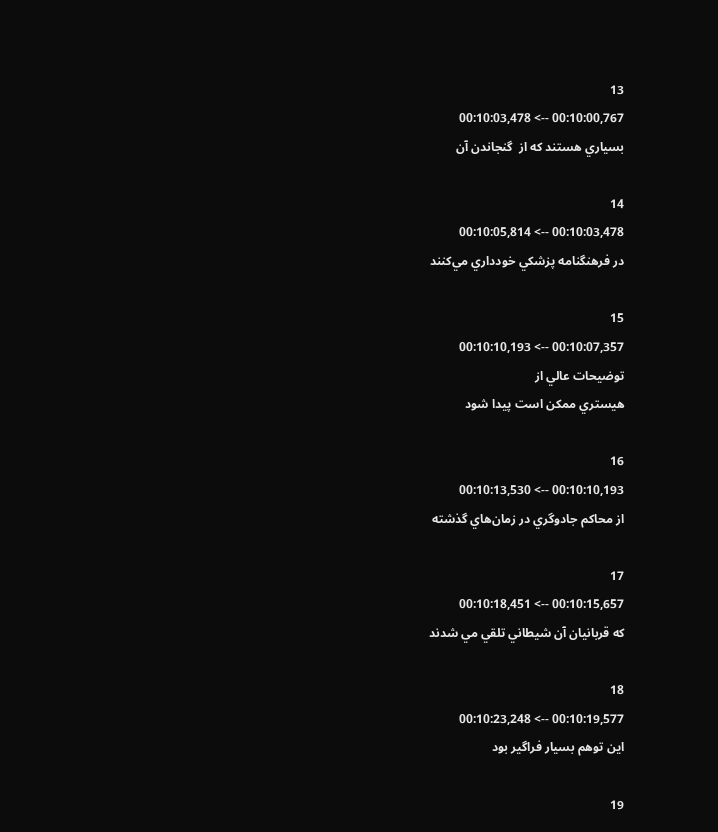13
00:10:00,767 --> 00:10:03,478
بسياري هستند که از  گنجاندن آن

14
00:10:03,478 --> 00:10:05,814
در فرهنگنامه پزشکي خودداري مي‌کنند

15
00:10:07,357 --> 00:10:10,193
توضيحات عالي از
هيستري ممکن است پيدا شود

16
00:10:10,193 --> 00:10:13,530
از محاکم جادوگري در زمان‌هاي گذشته

17
00:10:15,657 --> 00:10:18,451
که قربانيان آن شيطاني تلقي مي شدند

18
00:10:19,577 --> 00:10:23,248
اين توهم بسيار فراگير بود

19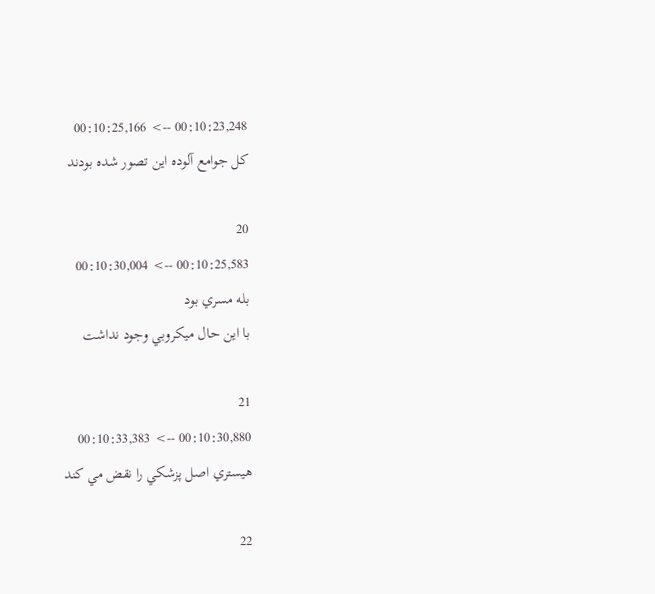00:10:23,248 --> 00:10:25,166
کل جوامع آلوده اين تصور شده بودند

20
00:10:25,583 --> 00:10:30,004
بله مسري بود
با اين حال ميکروبي وجود نداشت

21
00:10:30,880 --> 00:10:33,383
هيستري اصل پزشکي را نقض مي کند

22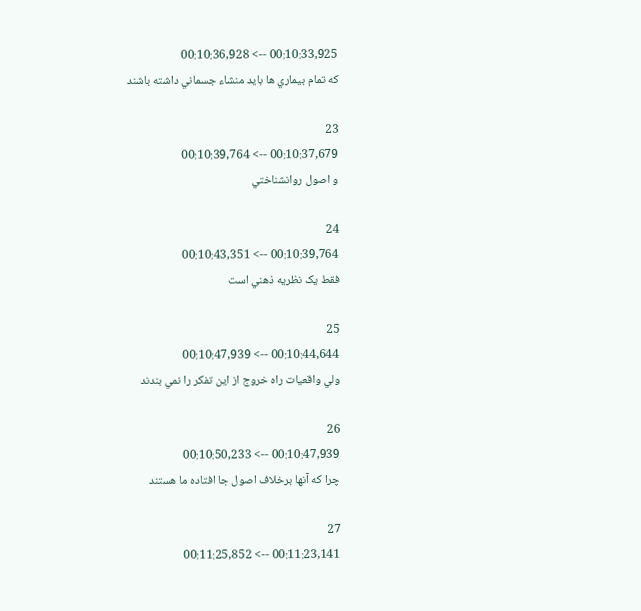00:10:33,925 --> 00:10:36,928
که تمام بيماري ها بايد منشاء جسماني داشته باشند

23
00:10:37,679 --> 00:10:39,764
و اصول روانشناختي

24
00:10:39,764 --> 00:10:43,351
فقط يک نظريه ذهني است

25
00:10:44,644 --> 00:10:47,939
ولي واقعيات راه خروج از اين تفکر را نمي بندند

26
00:10:47,939 --> 00:10:50,233
چرا که آنها برخلاف اصول جا افتاده ما هستند

27
00:11:23,141 --> 00:11:25,852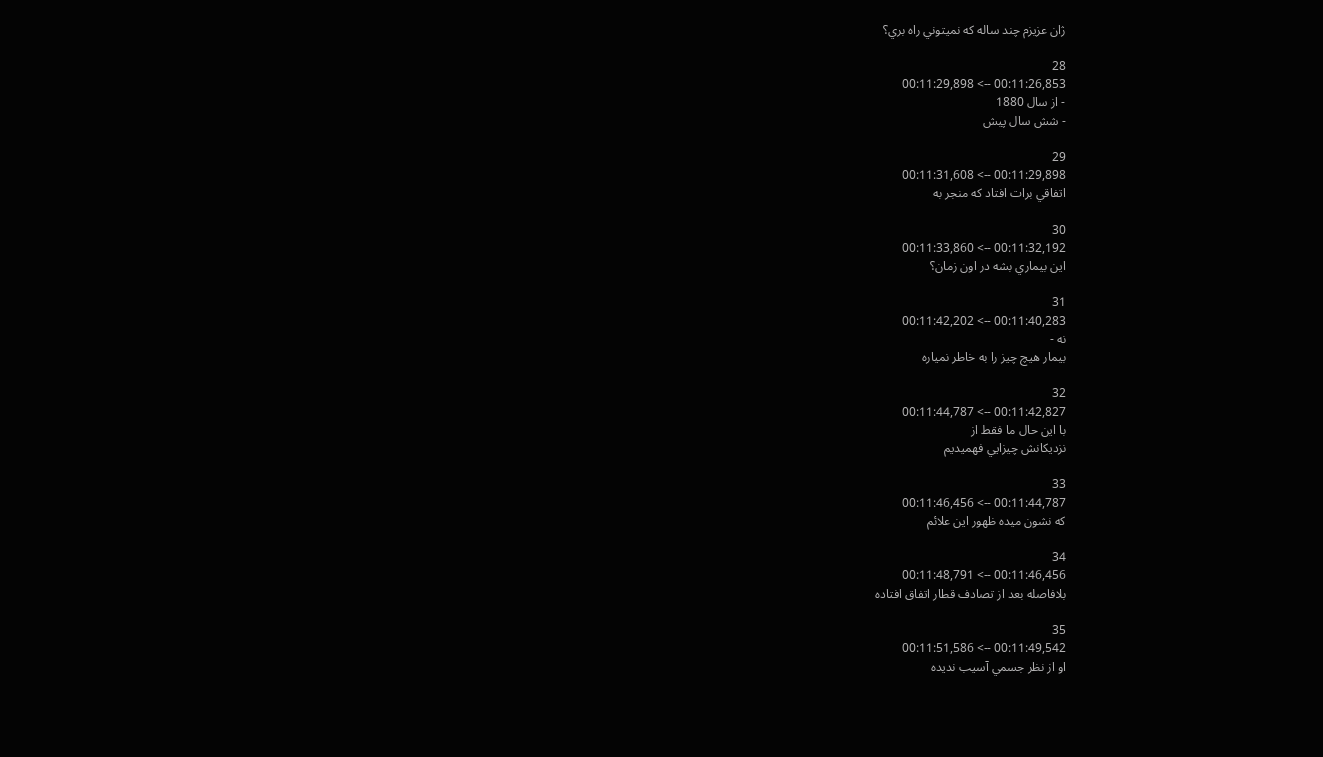ژان عزيزم چند ساله که نميتوني راه بري؟

28
00:11:26,853 --> 00:11:29,898
- از سال 1880
- شش سال پيش

29
00:11:29,898 --> 00:11:31,608
اتفاقي برات افتاد که منجر به

30
00:11:32,192 --> 00:11:33,860
اين بيماري بشه در اون زمان؟

31
00:11:40,283 --> 00:11:42,202
نه -
بيمار هيچ چيز را به خاطر نمياره

32
00:11:42,827 --> 00:11:44,787
با اين حال ما فقط از
نزديکانش چيزايي فهميديم

33
00:11:44,787 --> 00:11:46,456
که نشون ميده ظهور اين علائم

34
00:11:46,456 --> 00:11:48,791
بلافاصله بعد از تصادف قطار اتفاق افتاده

35
00:11:49,542 --> 00:11:51,586
او از نظر جسمي آسيب نديده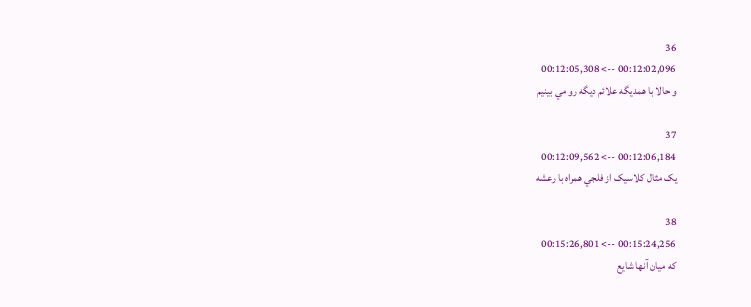36
00:12:02,096 --> 00:12:05,308
و حالا با همديگه علائم ديگه رو مي بينيم

37
00:12:06,184 --> 00:12:09,562
يک مثال کلاسيک از فلجي همراه با رعشه

38
00:15:24,256 --> 00:15:26,801
که ميان آنها شايع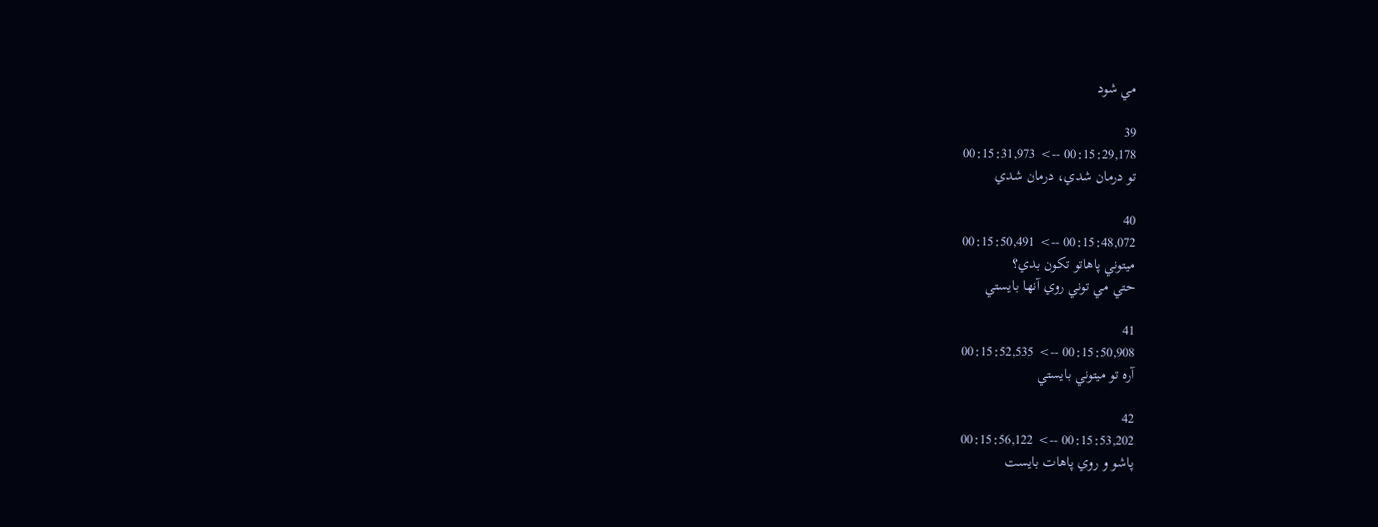مي شود

39
00:15:29,178 --> 00:15:31,973
تو درمان شدي، درمان شدي

40
00:15:48,072 --> 00:15:50,491
ميتوني پاهاتو تکون بدي؟
حتي مي توني روي آنها بايستي

41
00:15:50,908 --> 00:15:52,535
آره تو ميتوني بايستي

42
00:15:53,202 --> 00:15:56,122
پاشو و روي پاهات بايست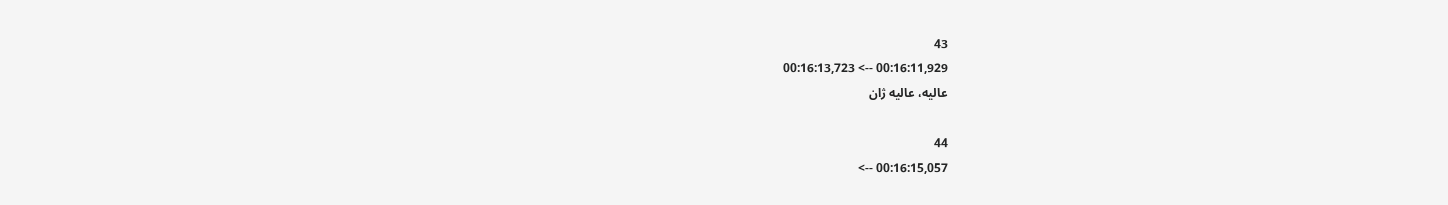43
00:16:11,929 --> 00:16:13,723
عاليه، عاليه ژان

44
00:16:15,057 -->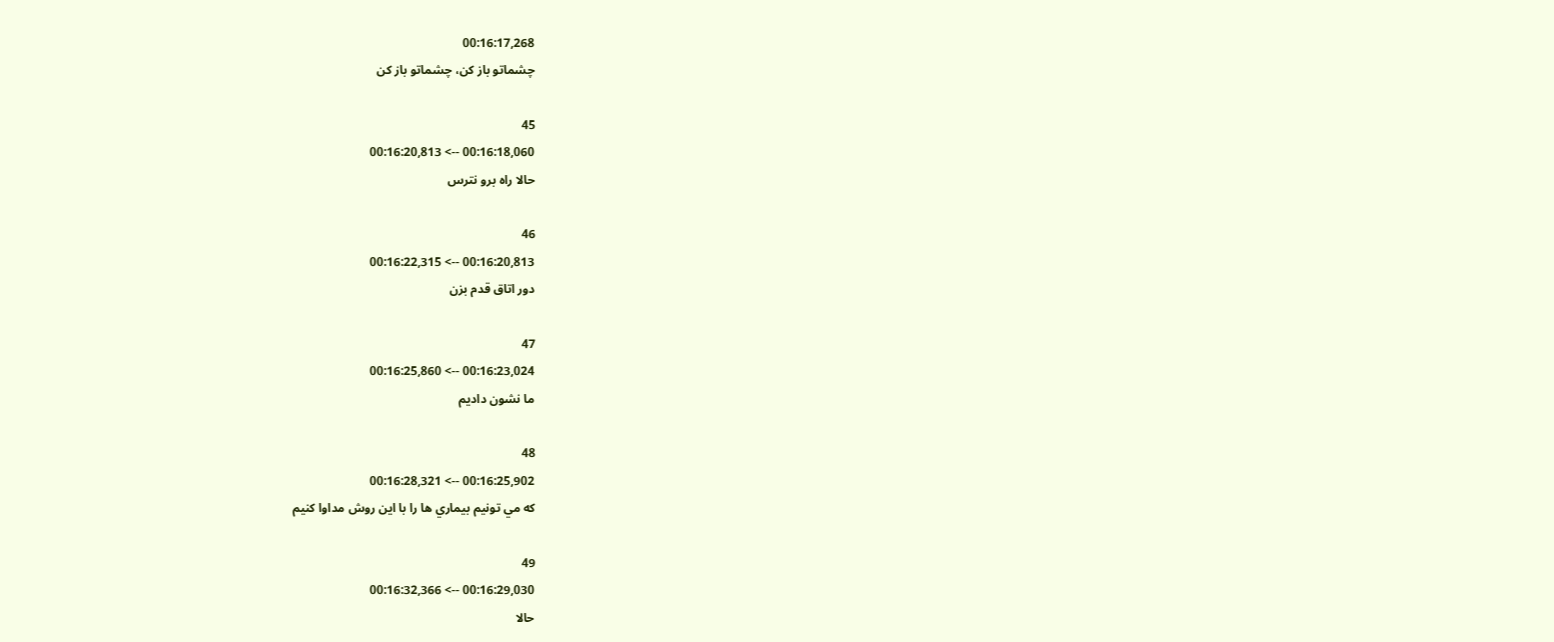00:16:17,268
چشماتو باز کن، چشماتو باز کن

45
00:16:18,060 --> 00:16:20,813
حالا راه برو نترس

46
00:16:20,813 --> 00:16:22,315
دور اتاق قدم بزن

47
00:16:23,024 --> 00:16:25,860
ما نشون داديم

48
00:16:25,902 --> 00:16:28,321
که مي تونيم بيماري ها را با اين روش مداوا کنيم

49
00:16:29,030 --> 00:16:32,366
حالا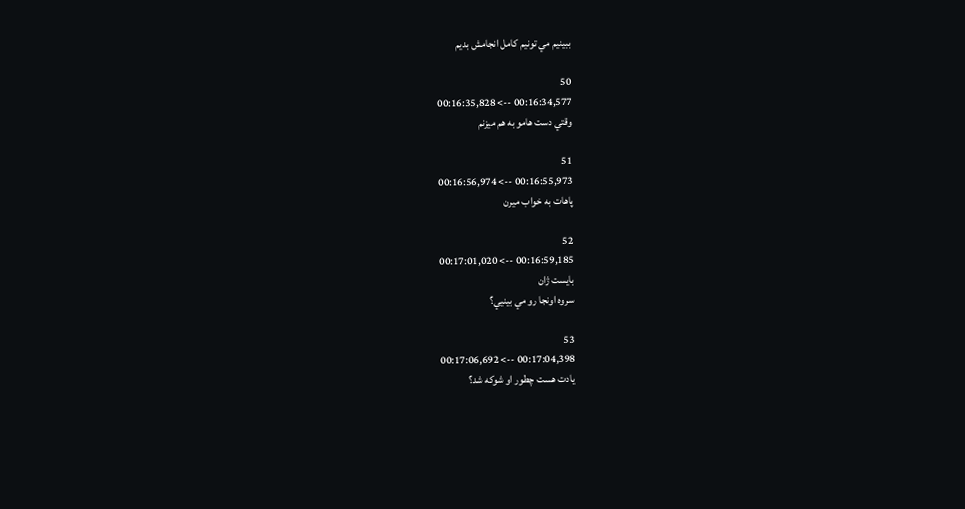ببينيم مي تونيم کامل انجامش بديم

50
00:16:34,577 --> 00:16:35,828
وقتي دست هامو به هم ميزنم

51
00:16:55,973 --> 00:16:56,974
پاهات به خواب ميرن

52
00:16:59,185 --> 00:17:01,020
بايست ژان
سروه اونجا رو مي بينيي؟

53
00:17:04,398 --> 00:17:06,692
يادت هست چطور او شوکه شد؟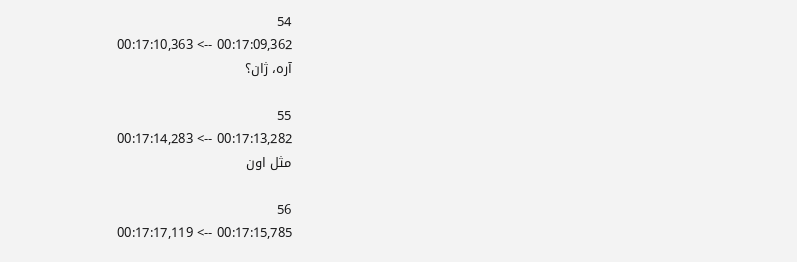54
00:17:09,362 --> 00:17:10,363
آره، ژان؟

55
00:17:13,282 --> 00:17:14,283
مثل اون

56
00:17:15,785 --> 00:17:17,119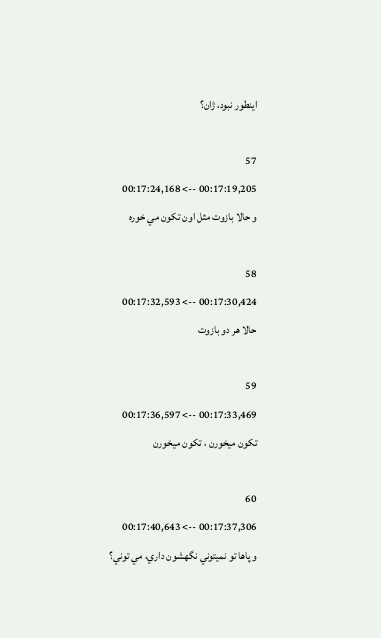اينطور نبود، ژان؟

57
00:17:19,205 --> 00:17:24,168
و حالا بازوت مثل اون تکون مي خوره

58
00:17:30,424 --> 00:17:32,593
حالا هر دو بازوت

59
00:17:33,469 --> 00:17:36,597
تکون ميخورن ، تکون ميخورن

60
00:17:37,306 --> 00:17:40,643
و پاها تو نميتوني نگهشون داري، مي توني؟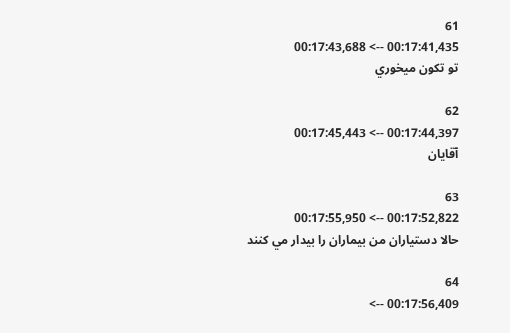61
00:17:41,435 --> 00:17:43,688
تو تکون ميخوري

62
00:17:44,397 --> 00:17:45,443
آقايان

63
00:17:52,822 --> 00:17:55,950
حالا دستياران من بيماران را بيدار مي کنند

64
00:17:56,409 -->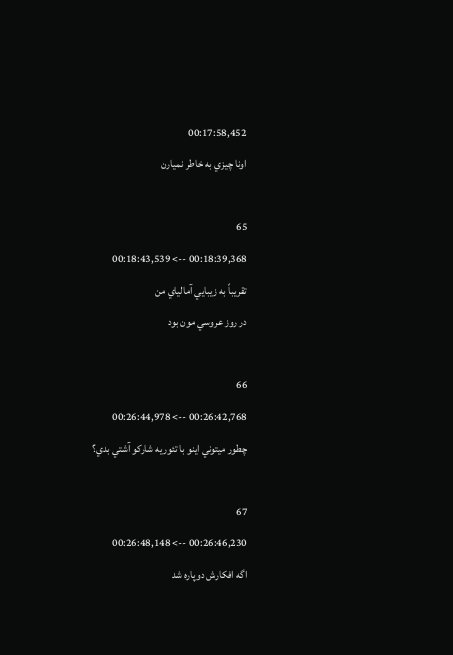00:17:58,452
اونا چيزي به خاطر نميارن

65
00:18:39,368 --> 00:18:43,539
تقريباً به زيبايي آمالياي من
در روز عروسي مون بود

66
00:26:42,768 --> 00:26:44,978
چطور ميتوني اينو با تئوريه شارکو آشتي بدي؟

67
00:26:46,230 --> 00:26:48,148
اگه افکارش دوپاره شد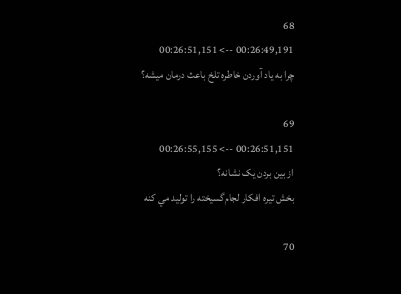68
00:26:49,191 --> 00:26:51,151
چرا به ياد آوردن خاطره تلخ باعث درمان ميشه؟

69
00:26:51,151 --> 00:26:55,155
از بين بردن يک نشانه؟
بخش تيره افکار لجام‌گسيخته را توليد مي کنه

70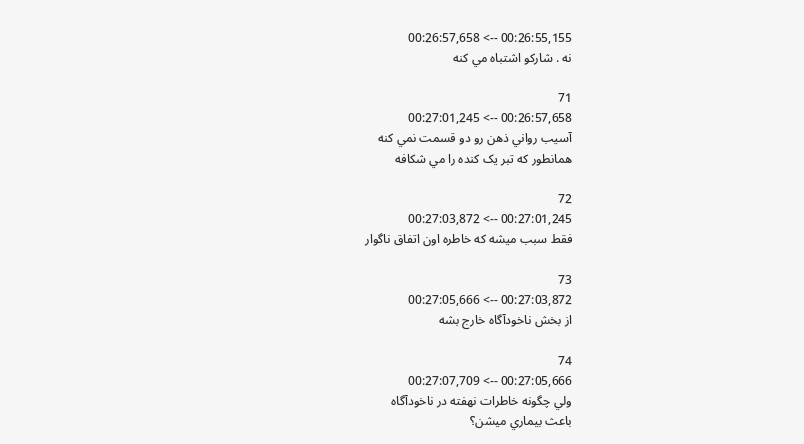00:26:55,155 --> 00:26:57,658
نه . شارکو اشتباه مي کنه

71
00:26:57,658 --> 00:27:01,245
آسيب رواني ذهن رو دو قسمت نمي کنه
همانطور که تبر يک کنده را مي شکافه

72
00:27:01,245 --> 00:27:03,872
فقط سبب ميشه که خاطره اون اتفاق ناگوار

73
00:27:03,872 --> 00:27:05,666
از بخش ناخودآگاه خارج بشه

74
00:27:05,666 --> 00:27:07,709
ولي چگونه خاطرات نهفته در ناخودآگاه
باعث بيماري ميشن؟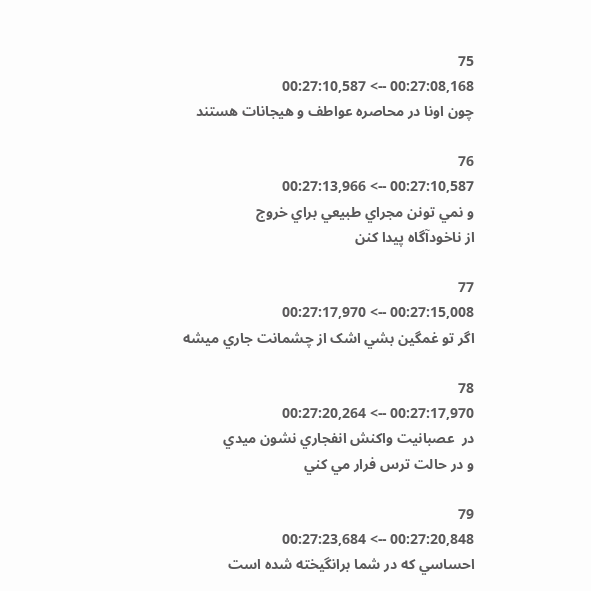75
00:27:08,168 --> 00:27:10,587
چون اونا در محاصره عواطف و هيجانات هستند

76
00:27:10,587 --> 00:27:13,966
و نمي تونن مجراي طبيعي براي خروج
از ناخودآگاه پيدا کنن

77
00:27:15,008 --> 00:27:17,970
اگر تو غمگين بشي اشک از چشمانت جاري ميشه

78
00:27:17,970 --> 00:27:20,264
در  عصبانيت واکنش انفجاري نشون ميدي
و در حالت ترس فرار مي کني

79
00:27:20,848 --> 00:27:23,684
احساسي که در شما برانگيخته شده است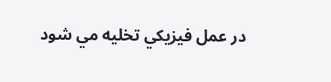در عمل فيزيکي تخليه مي شود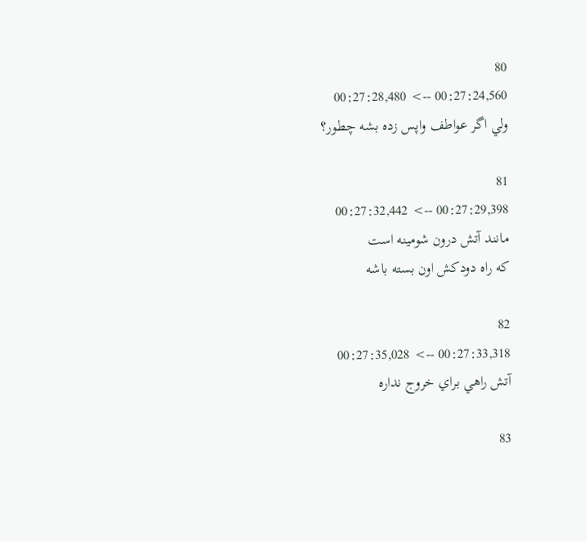80
00:27:24,560 --> 00:27:28,480
ولي اگر عواطف واپس زده بشه چطور؟

81
00:27:29,398 --> 00:27:32,442
مانند آتش درون شومينه است
که راه دودکش اون بسته باشه

82
00:27:33,318 --> 00:27:35,028
آتش راهي براي خروج نداره

83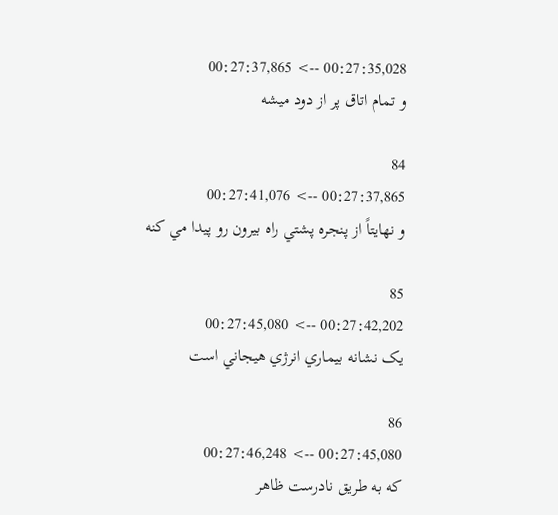00:27:35,028 --> 00:27:37,865
و تمام اتاق پر از دود ميشه

84
00:27:37,865 --> 00:27:41,076
و نهايتاً از پنجره پشتي راه بيرون رو پيدا مي کنه

85
00:27:42,202 --> 00:27:45,080
يک نشانه بيماري انرژي هيجاني است

86
00:27:45,080 --> 00:27:46,248
که به طريق نادرست ظاهر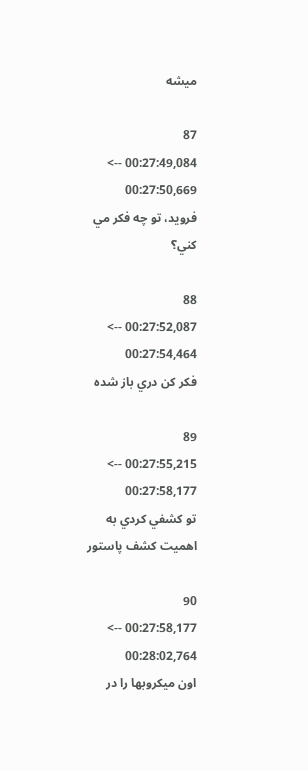ميشه

87
00:27:49,084 --> 00:27:50,669
فرويد، تو چه فکر مي کني؟

88
00:27:52,087 --> 00:27:54,464
فکر کن دري باز شده

89
00:27:55,215 --> 00:27:58,177
تو کشفي کردي به اهميت کشف پاستور

90
00:27:58,177 --> 00:28:02,764
اون ميکروبها را در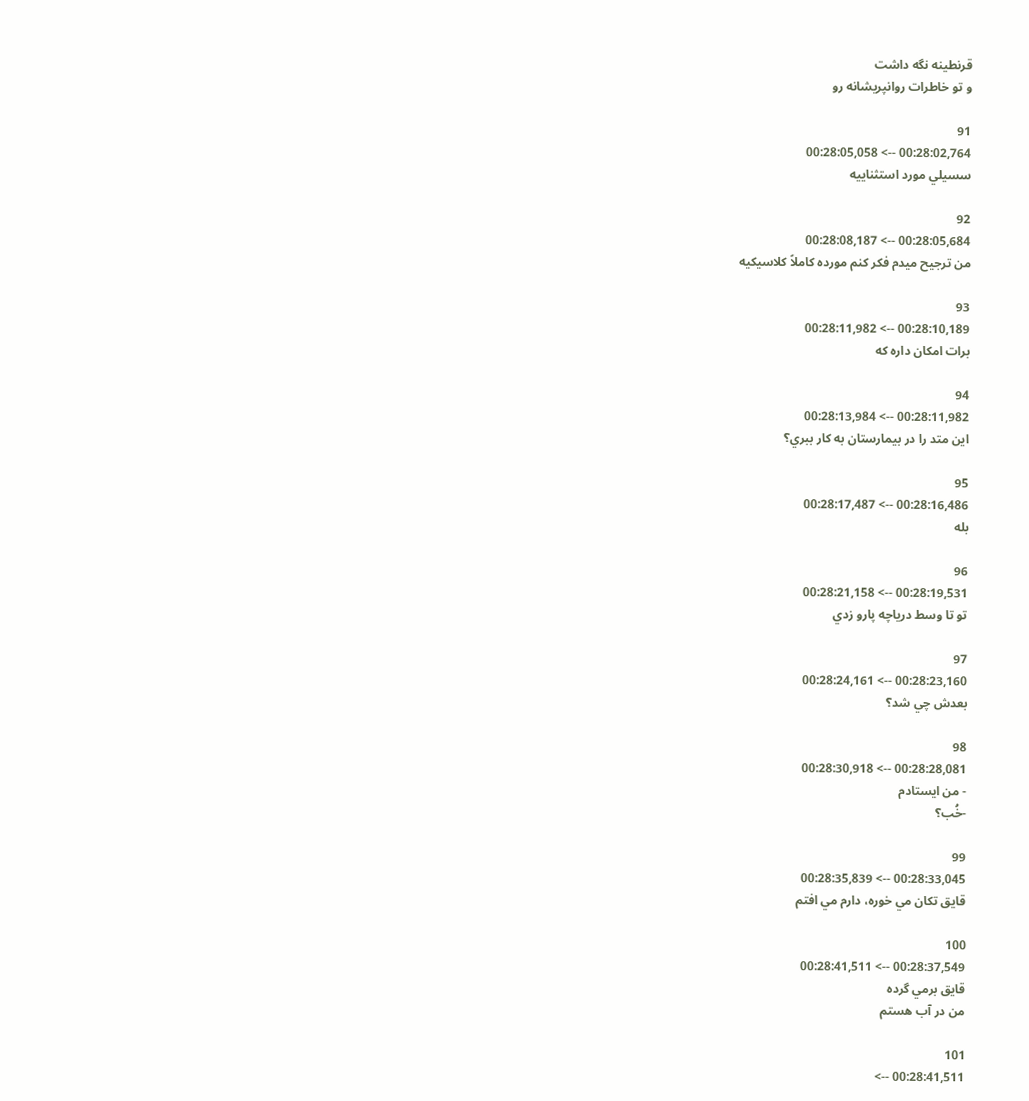قرنطينه نگه داشت
و تو خاطرات روانپريشانه رو

91
00:28:02,764 --> 00:28:05,058
سسيلي مورد استثناييه

92
00:28:05,684 --> 00:28:08,187
من ترجيح ميدم فکر کنم مورده کاملاً کلاسيکيه

93
00:28:10,189 --> 00:28:11,982
برات امکان داره که

94
00:28:11,982 --> 00:28:13,984
اين متد را در بيمارستان به کار ببري؟

95
00:28:16,486 --> 00:28:17,487
بله

96
00:28:19,531 --> 00:28:21,158
تو تا وسط درياچه پارو زدي

97
00:28:23,160 --> 00:28:24,161
بعدش چي شد؟

98
00:28:28,081 --> 00:28:30,918
- من ايستادم
-خُب؟

99
00:28:33,045 --> 00:28:35,839
قايق تکان مي خوره، دارم مي افتم

100
00:28:37,549 --> 00:28:41,511
قايق برمي گرده
من در آب هستم

101
00:28:41,511 -->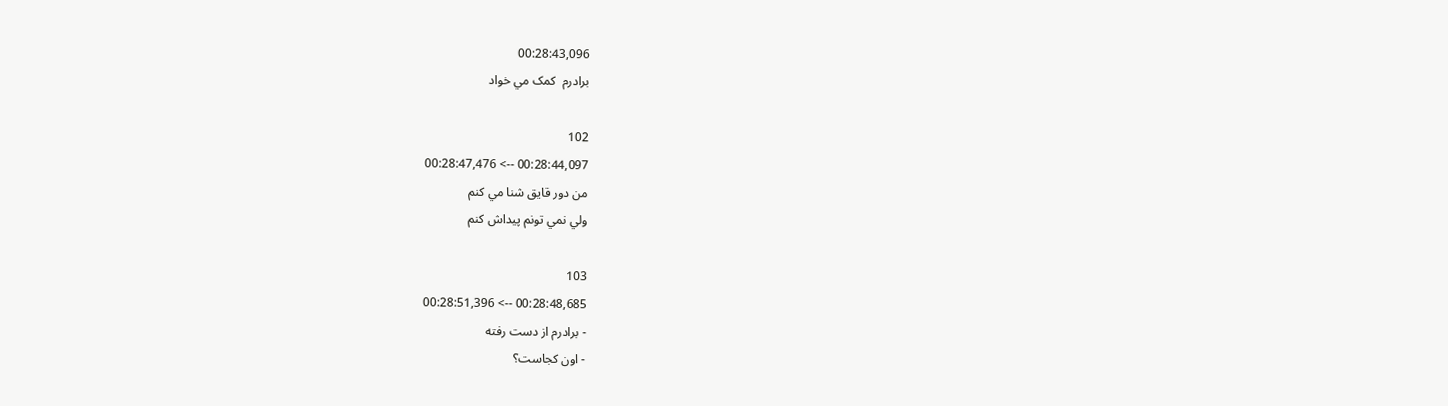00:28:43,096
برادرم  کمک مي خواد

102
00:28:44,097 --> 00:28:47,476
من دور قايق شنا مي کنم
ولي نمي تونم پيداش کنم

103
00:28:48,685 --> 00:28:51,396
- برادرم از دست رفته
- اون کجاست؟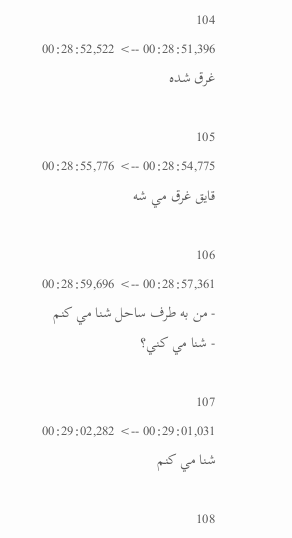104
00:28:51,396 --> 00:28:52,522
غرق شده

105
00:28:54,775 --> 00:28:55,776
قايق غرق مي شه

106
00:28:57,361 --> 00:28:59,696
- من به طرف ساحل شنا مي کنم
- شنا مي کني؟

107
00:29:01,031 --> 00:29:02,282
شنا مي کنم

108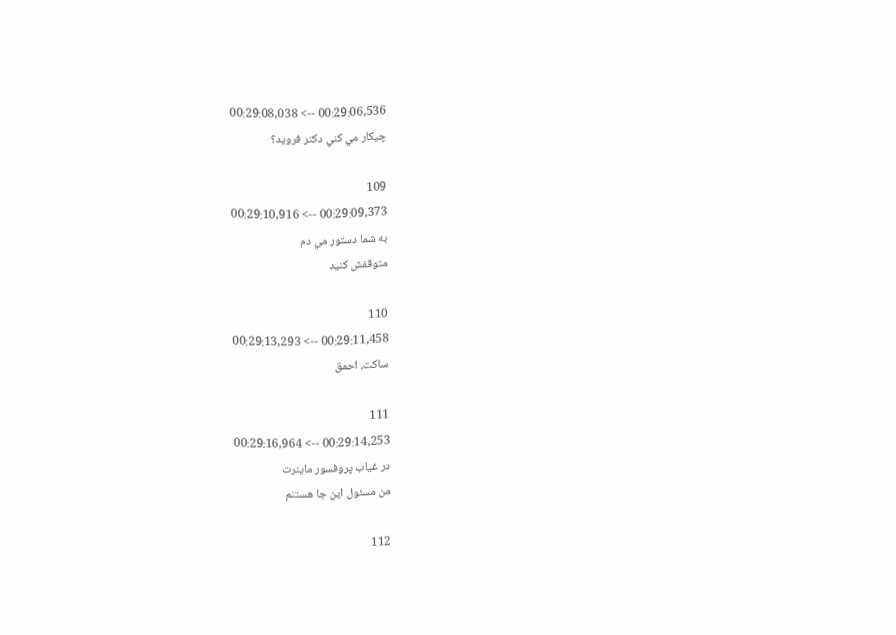00:29:06,536 --> 00:29:08,038
چيکار مي کني دکتر فرويد؟

109
00:29:09,373 --> 00:29:10,916
به شما دستور مي دم
متوقفش کنيد

110
00:29:11,458 --> 00:29:13,293
ساکت، احمق

111
00:29:14,253 --> 00:29:16,964
در غياب پروفسور ماينرت
من مسئول اين جا هستنم

112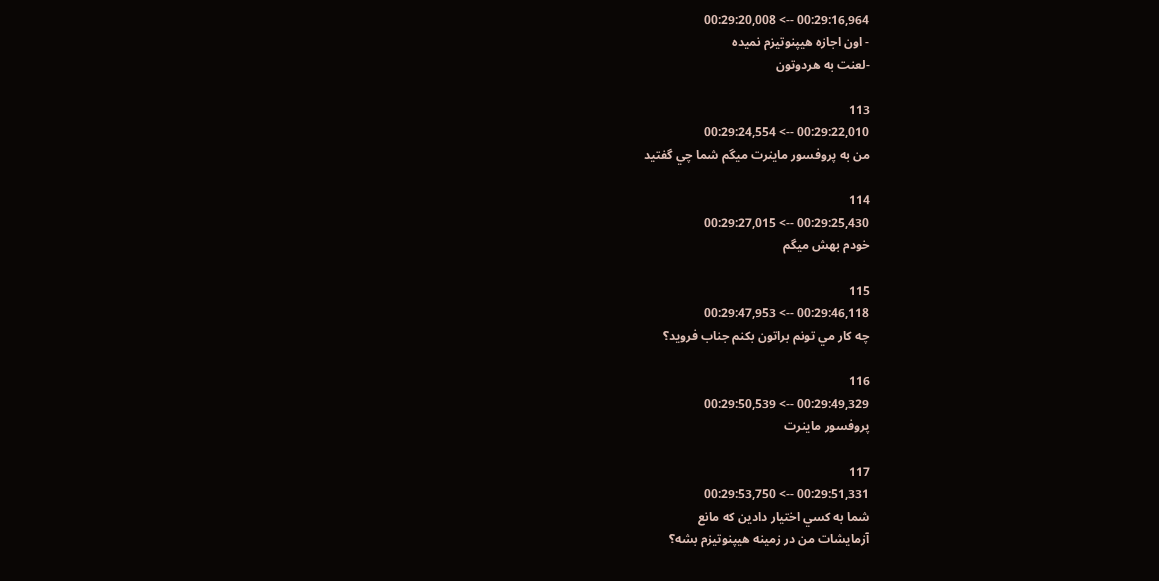00:29:16,964 --> 00:29:20,008
- اون اجازه هيپنوتيزم نميده
-لعنت به هردوتون

113
00:29:22,010 --> 00:29:24,554
من به پروفسور ماينرت ميگم شما چي گفتيد

114
00:29:25,430 --> 00:29:27,015
خودم بهش ميگم

115
00:29:46,118 --> 00:29:47,953
چه کار مي تونم براتون بکنم جناب فرويد؟

116
00:29:49,329 --> 00:29:50,539
پروفسور ماينرت

117
00:29:51,331 --> 00:29:53,750
شما به کسي اختيار دادين که مانع
آزمايشات من در زمينه هيپنوتيزم بشه؟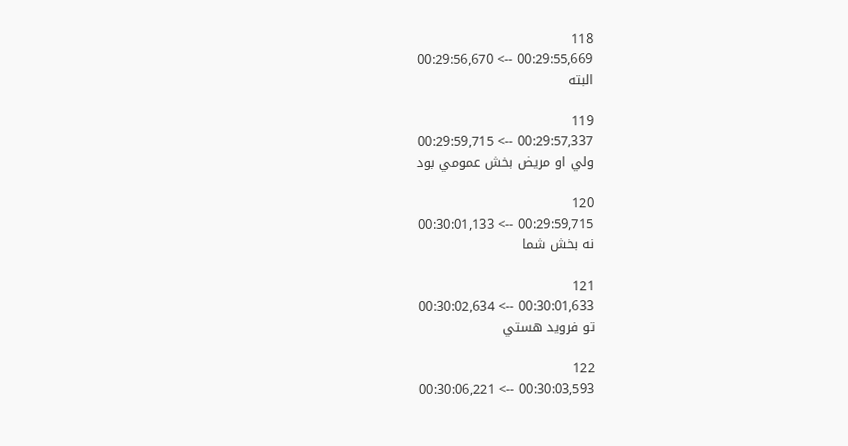118
00:29:55,669 --> 00:29:56,670
البته

119
00:29:57,337 --> 00:29:59,715
ولي او مريض بخش عمومي بود

120
00:29:59,715 --> 00:30:01,133
نه بخش شما

121
00:30:01,633 --> 00:30:02,634
تو فرويد هستي

122
00:30:03,593 --> 00:30:06,221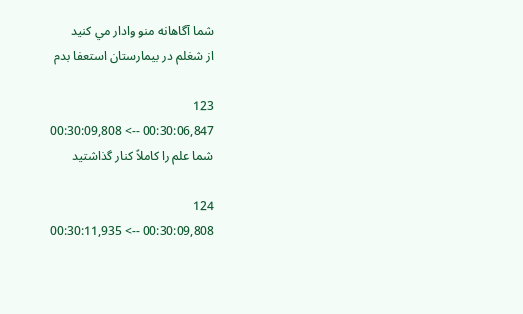شما آگاهانه منو وادار مي کنيد
از شغلم در بيمارستان استعفا بدم

123
00:30:06,847 --> 00:30:09,808
شما علم را کاملاً کنار گذاشتيد

124
00:30:09,808 --> 00:30:11,935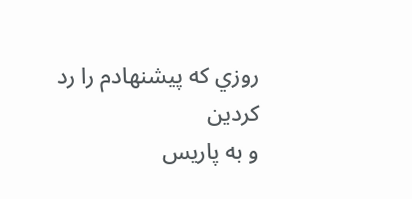روزي که پيشنهادم را رد کردين
و به پاريس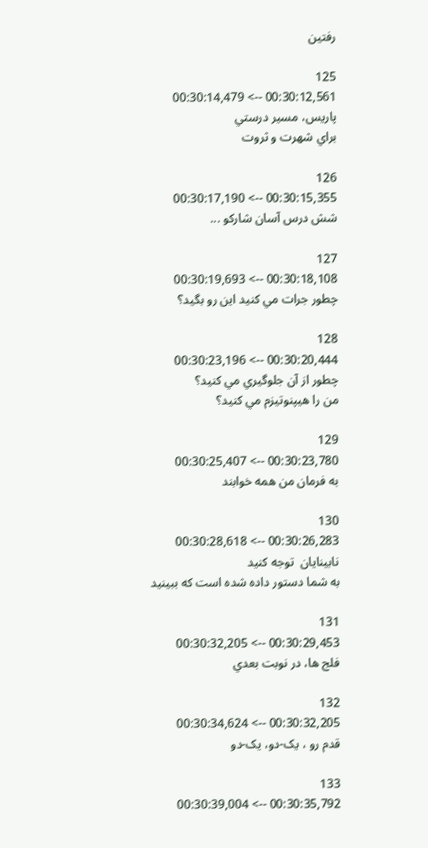رفتين

125
00:30:12,561 --> 00:30:14,479
پاريس، مسير درستي
براي شهرت و ثروت

126
00:30:15,355 --> 00:30:17,190
شش درس آسان شارکو ...

127
00:30:18,108 --> 00:30:19,693
چطور جرات مي کنيد اين رو بگيد؟

128
00:30:20,444 --> 00:30:23,196
چطور از آن جلوگيري مي کنيد؟
من را هيپنوتيزم مي کنيد؟

129
00:30:23,780 --> 00:30:25,407
به فرمان من همه خوابند

130
00:30:26,283 --> 00:30:28,618
نابينايان  توجه کنيد
به شما دستور داده شده است که ببينيد

131
00:30:29,453 --> 00:30:32,205
فلج ها، در نوبت بعدي

132
00:30:32,205 --> 00:30:34,624
قدم رو ، يک-دو، يک-دو

133
00:30:35,792 --> 00:30:39,004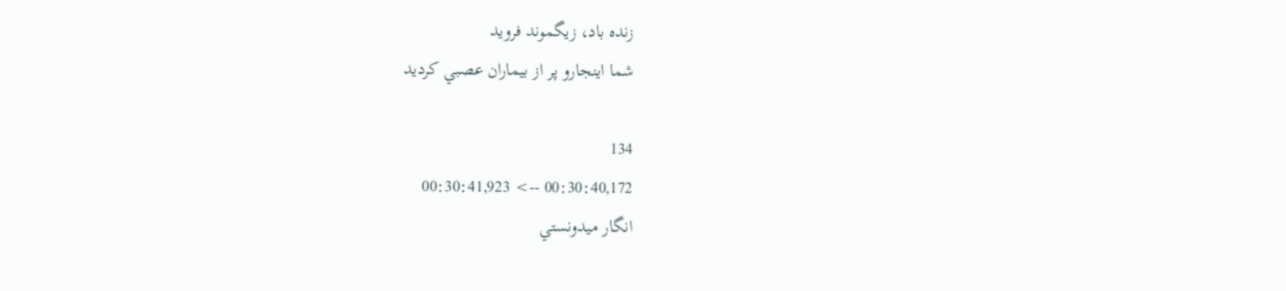زنده باد، زيگموند فرويد
شما اينجارو پر از بيماران عصبي کرديد

134
00:30:40,172 --> 00:30:41,923
انگار ميدونستي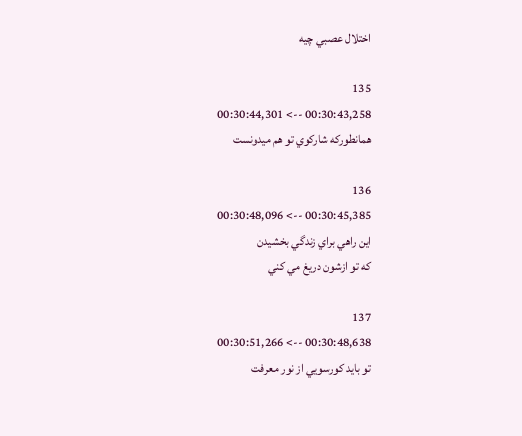اختلال عصبي چيه

135
00:30:43,258 --> 00:30:44,301
همانطورکه شارکوي تو هم ميدونست

136
00:30:45,385 --> 00:30:48,096
اين راهي براي زندگي بخشيدن
که تو ازشون دريغ مي کني

137
00:30:48,638 --> 00:30:51,266
تو بايد کورسويي از نور معرفت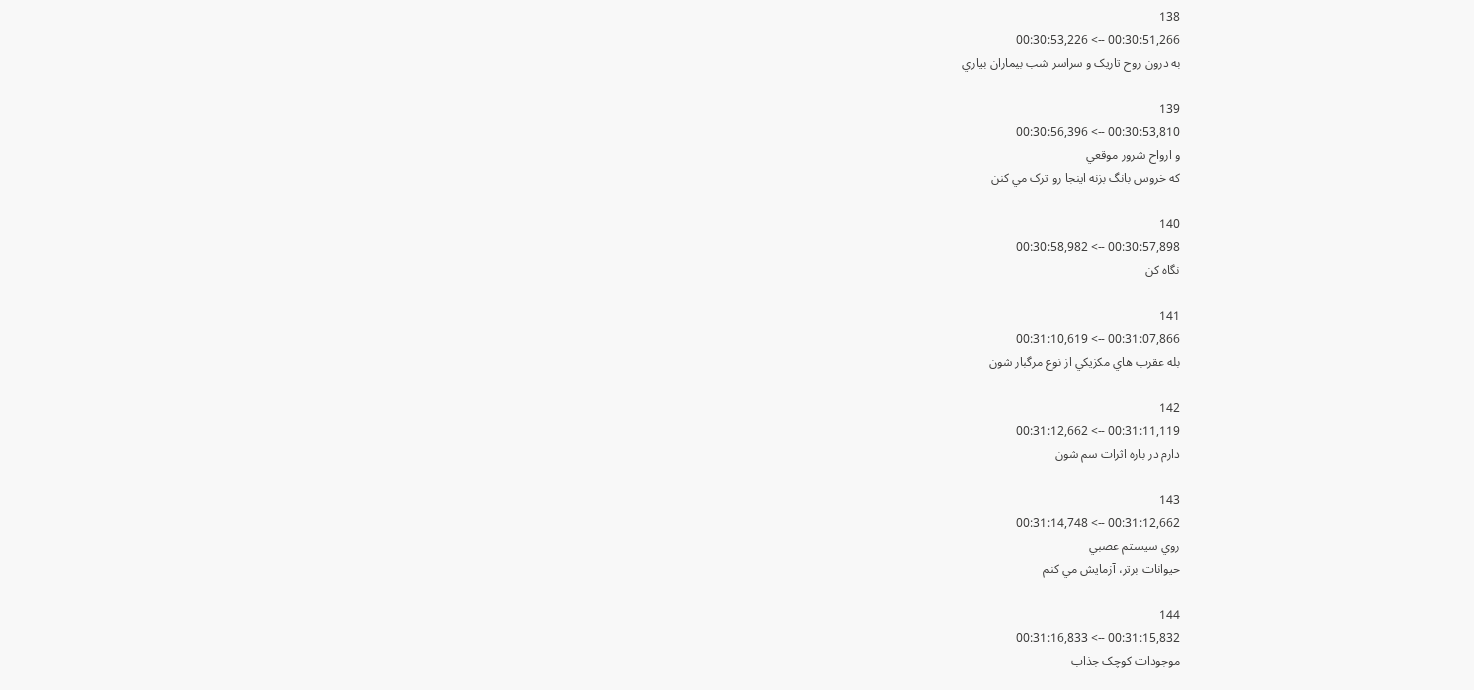138
00:30:51,266 --> 00:30:53,226
به درون روح تاريک و سراسر شب بيماران بياري

139
00:30:53,810 --> 00:30:56,396
و ارواح شرور موقعي
که خروس بانگ بزنه اينجا رو ترک مي کنن

140
00:30:57,898 --> 00:30:58,982
نگاه کن

141
00:31:07,866 --> 00:31:10,619
بله عقرب هاي مکزيکي از نوع مرگبار شون

142
00:31:11,119 --> 00:31:12,662
دارم در باره اثرات سم شون

143
00:31:12,662 --> 00:31:14,748
روي سيستم عصبي
حيوانات برتر، آزمايش مي کنم

144
00:31:15,832 --> 00:31:16,833
موجودات کوچک جذاب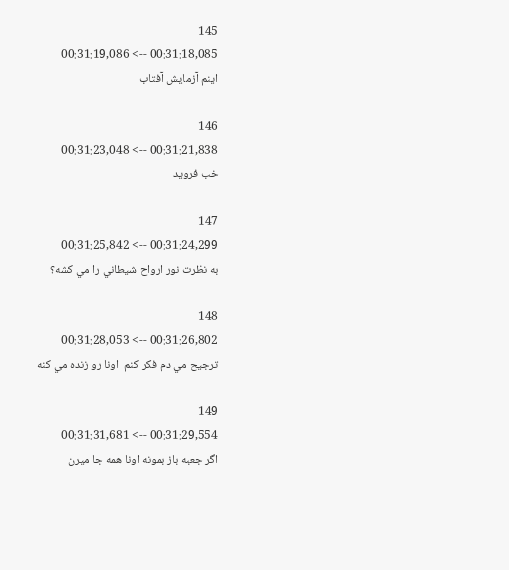145
00:31:18,085 --> 00:31:19,086
اينم آزمايش آفتاب

146
00:31:21,838 --> 00:31:23,048
خب فرويد

147
00:31:24,299 --> 00:31:25,842
به نظرت نور ارواح شيطاني را مي کشه؟

148
00:31:26,802 --> 00:31:28,053
ترجيح مي دم فکر کنم  اونا رو زنده مي کنه

149
00:31:29,554 --> 00:31:31,681
اگر جعبه باز بمونه اونا همه جا ميرن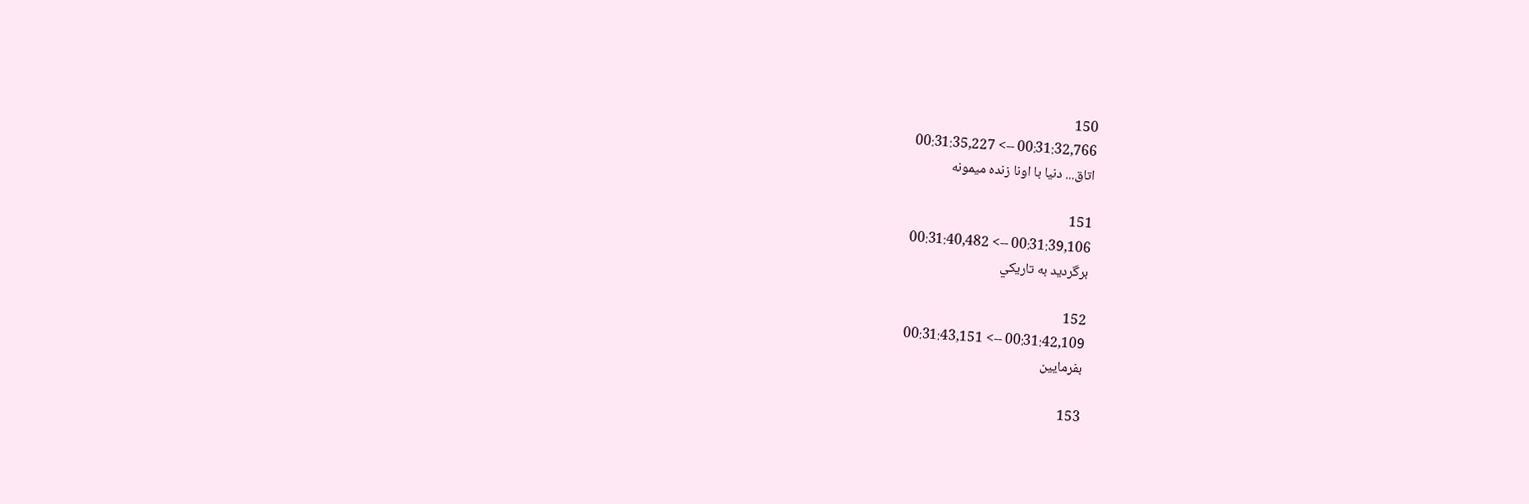150
00:31:32,766 --> 00:31:35,227
اتاق... دنيا با اونا زنده ميمونه

151
00:31:39,106 --> 00:31:40,482
برگرديد به تاريکي

152
00:31:42,109 --> 00:31:43,151
بفرمايين

153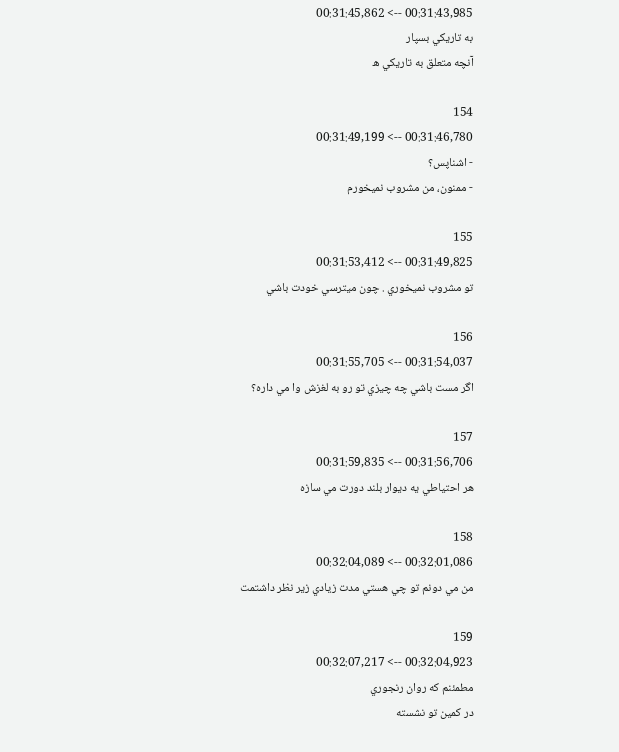00:31:43,985 --> 00:31:45,862
به تاريکي بسپار
آنچه متعلق به تاريکي ه

154
00:31:46,780 --> 00:31:49,199
- اشناپس؟
- ممنون، من مشروب نميخورم

155
00:31:49,825 --> 00:31:53,412
تو مشروب نميخوري . چون ميترسي خودت باشي

156
00:31:54,037 --> 00:31:55,705
اگر مست باشي چه چيزي تو رو به لغزش وا مي داره؟

157
00:31:56,706 --> 00:31:59,835
هر احتياطي يه ديوار بلند دورت مي سازه

158
00:32:01,086 --> 00:32:04,089
من مي دونم تو چي هستي مدت زيادي زير نظر داشتمت

159
00:32:04,923 --> 00:32:07,217
مطمئنم که روان رنجوري
در کمين تو نشسته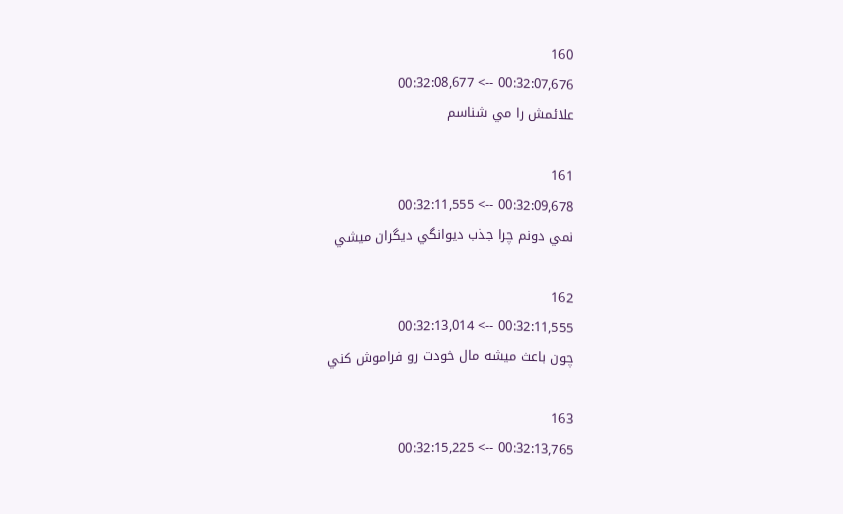160
00:32:07,676 --> 00:32:08,677
علائمش را مي شناسم

161
00:32:09,678 --> 00:32:11,555
نمي دونم چرا جذب ديوانگي ديگران ميشي

162
00:32:11,555 --> 00:32:13,014
چون باعث ميشه مال خودت رو فراموش کني

163
00:32:13,765 --> 00:32:15,225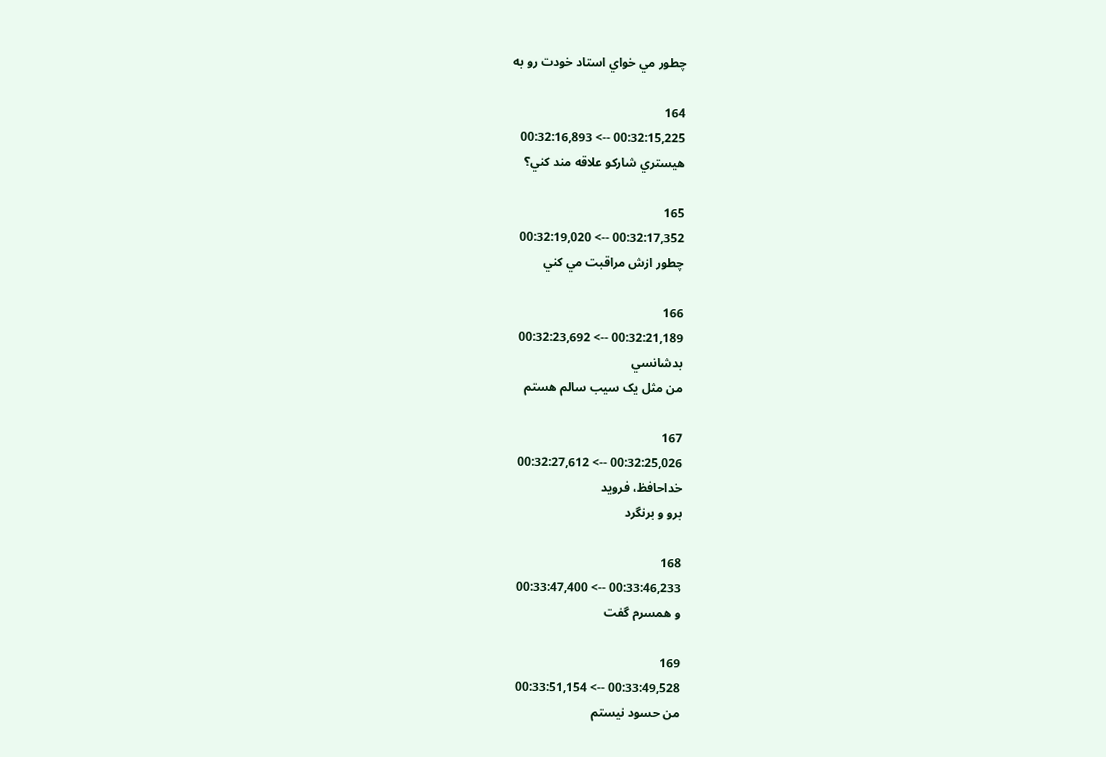چطور مي خواي استاد خودت رو به

164
00:32:15,225 --> 00:32:16,893
هيستري شارکو علاقه مند کني؟

165
00:32:17,352 --> 00:32:19,020
چطور ازش مراقبت مي کني

166
00:32:21,189 --> 00:32:23,692
بدشانسي
من مثل يک سيب سالم هستم

167
00:32:25,026 --> 00:32:27,612
خداحافظ، فرويد
برو و برنگرد

168
00:33:46,233 --> 00:33:47,400
و همسرم گفت

169
00:33:49,528 --> 00:33:51,154
من حسود نيستم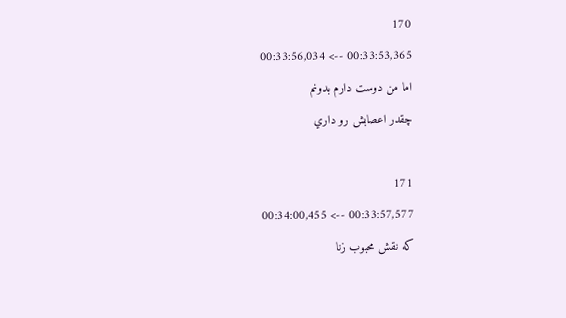170
00:33:53,365 --> 00:33:56,034
اما من دوست دارم بدونم
چقدر اعصابش رو داري

171
00:33:57,577 --> 00:34:00,455
که نقش محبوب زنا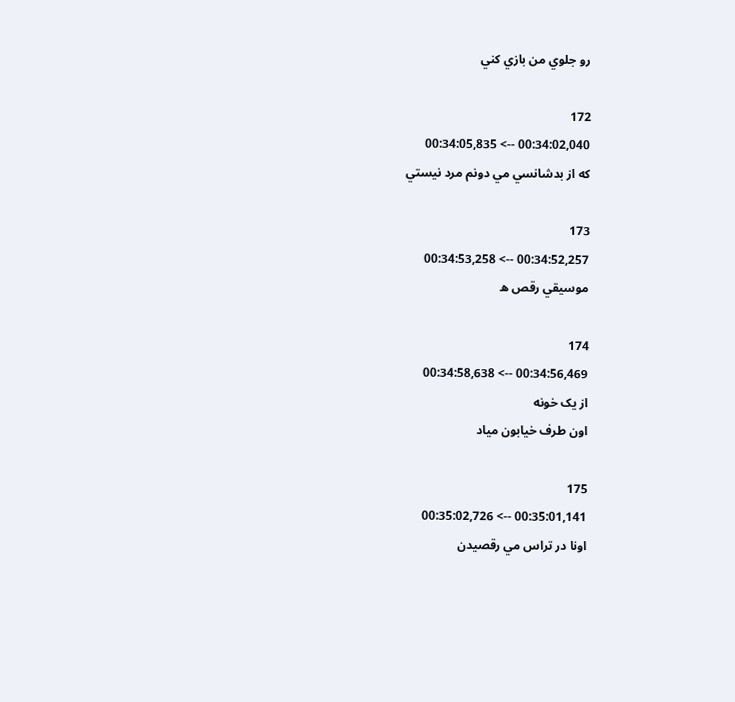رو جلوي من بازي کني

172
00:34:02,040 --> 00:34:05,835
که از بدشانسي مي دونم مرد نيستي

173
00:34:52,257 --> 00:34:53,258
موسيقي رقص ه

174
00:34:56,469 --> 00:34:58,638
از يک خونه
اون طرف خيابون مياد

175
00:35:01,141 --> 00:35:02,726
اونا در تراس مي رقصيدن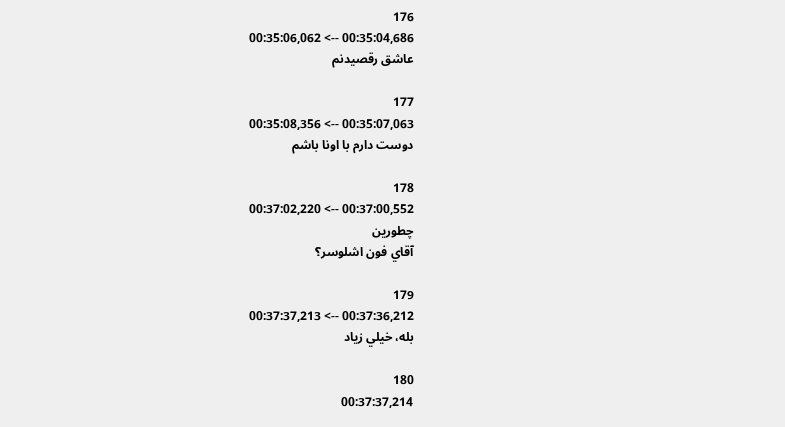176
00:35:04,686 --> 00:35:06,062
عاشق رقصيدنم

177
00:35:07,063 --> 00:35:08,356
دوست دارم با اونا باشم

178
00:37:00,552 --> 00:37:02,220
چطورين
آقاي فون اشلوسر؟

179
00:37:36,212 --> 00:37:37,213
بله، خيلي زياد

180
00:37:37,214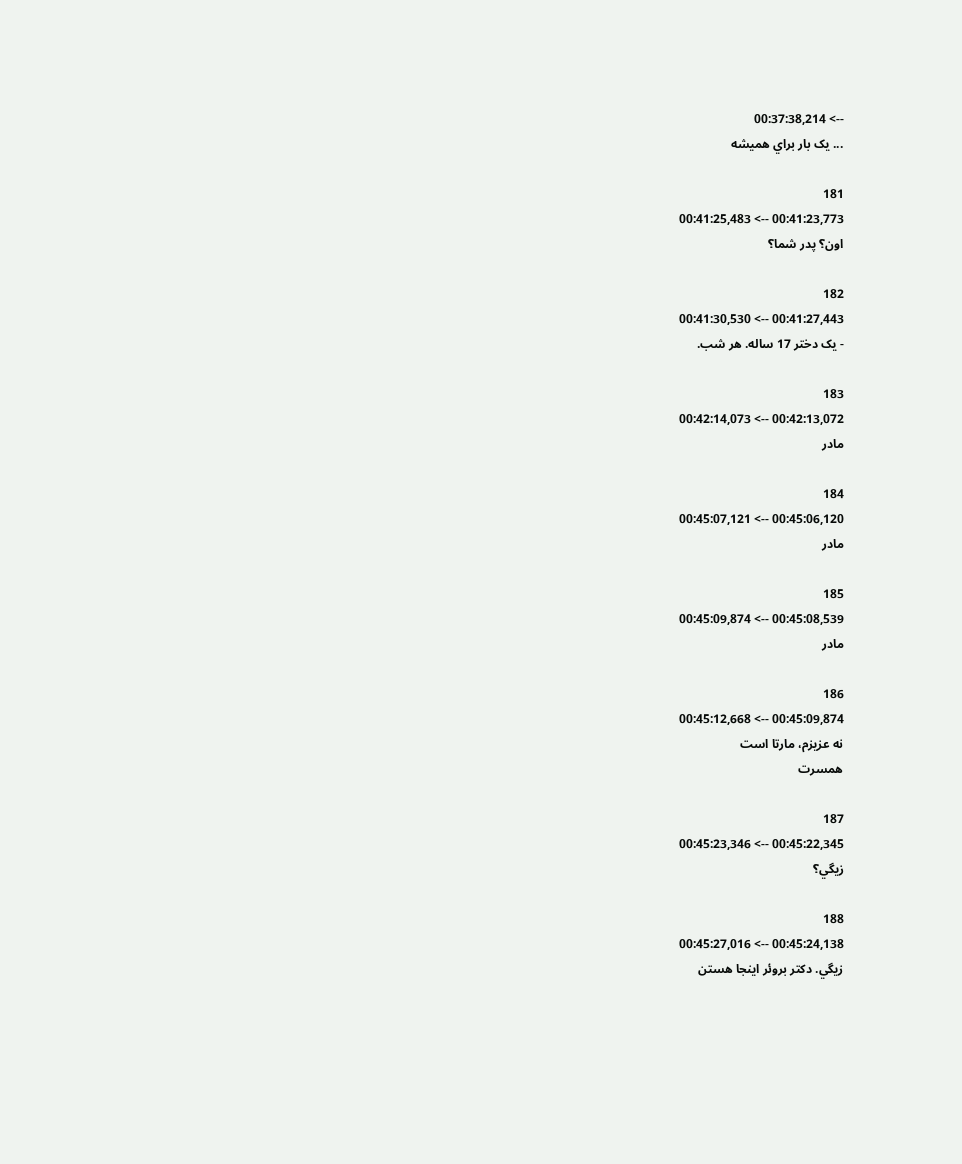--> 00:37:38,214
... يک بار براي هميشه

181
00:41:23,773 --> 00:41:25,483
اون؟ پدر شما؟

182
00:41:27,443 --> 00:41:30,530
- يک دختر 17 ساله. هر شب.

183
00:42:13,072 --> 00:42:14,073
مادر

184
00:45:06,120 --> 00:45:07,121
مادر

185
00:45:08,539 --> 00:45:09,874
مادر

186
00:45:09,874 --> 00:45:12,668
نه عزيزم، مارتا است
همسرت

187
00:45:22,345 --> 00:45:23,346
زيگي؟

188
00:45:24,138 --> 00:45:27,016
زيگي. دکتر بروئر اينجا هستن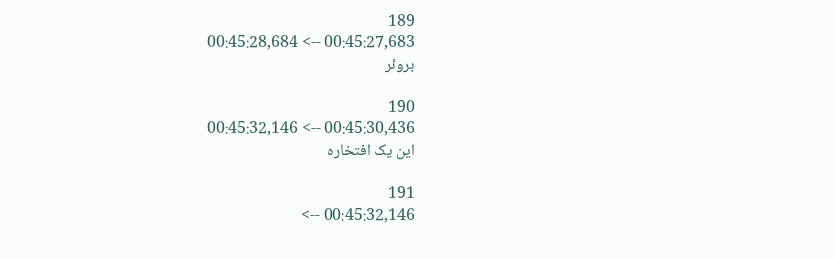189
00:45:27,683 --> 00:45:28,684
بروئر

190
00:45:30,436 --> 00:45:32,146
اين يک افتخاره

191
00:45:32,146 -->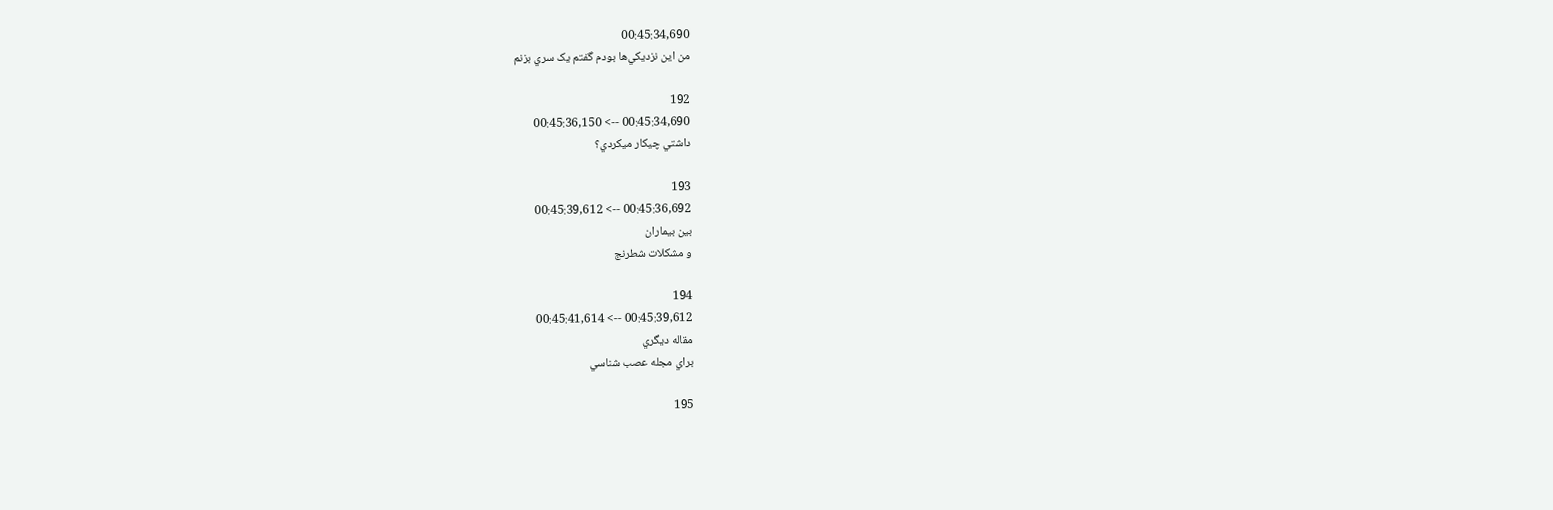00:45:34,690
من اين نزديکي‌ها بودم گفتم يک سري بزنم

192
00:45:34,690 --> 00:45:36,150
داشتي چيکار ميکردي؟

193
00:45:36,692 --> 00:45:39,612
بين بيماران
و مشکلات شطرنج

194
00:45:39,612 --> 00:45:41,614
مقاله ديگري
براي مجله عصب شناسي

195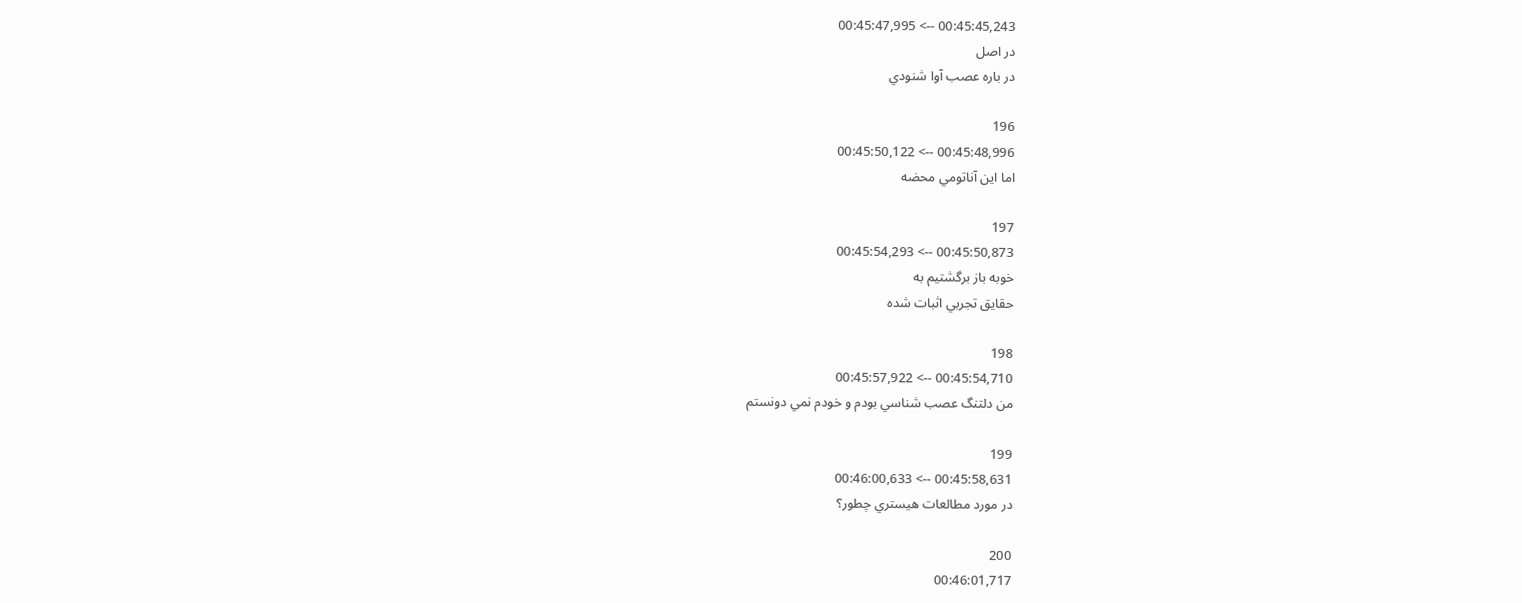00:45:45,243 --> 00:45:47,995
در اصل
در باره عصب آوا شنودي

196
00:45:48,996 --> 00:45:50,122
اما اين آناتومي محضه

197
00:45:50,873 --> 00:45:54,293
خوبه باز برگشتيم به
حقايق تجربي اثبات شده

198
00:45:54,710 --> 00:45:57,922
من دلتنگ عصب ‌شناسي بودم و خودم نمي دونستم

199
00:45:58,631 --> 00:46:00,633
در مورد مطالعات هيستري چطور؟

200
00:46:01,717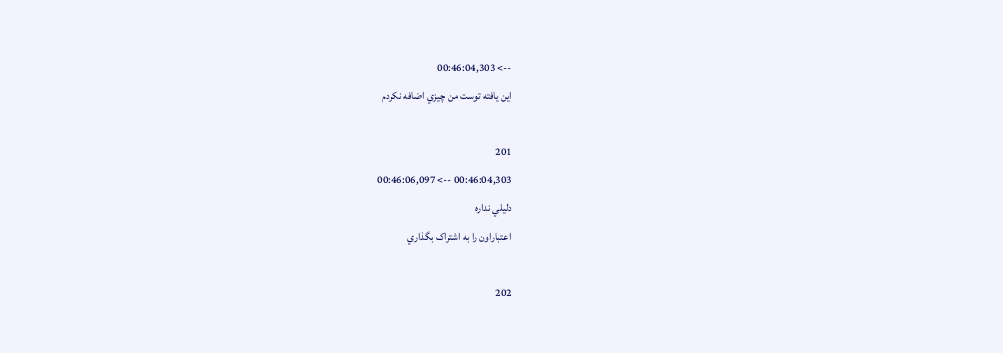--> 00:46:04,303
اين يافته توست من چيزي اضافه نکردم

201
00:46:04,303 --> 00:46:06,097
دليلي نداره
اعتباراون را به اشتراک بگذاري

202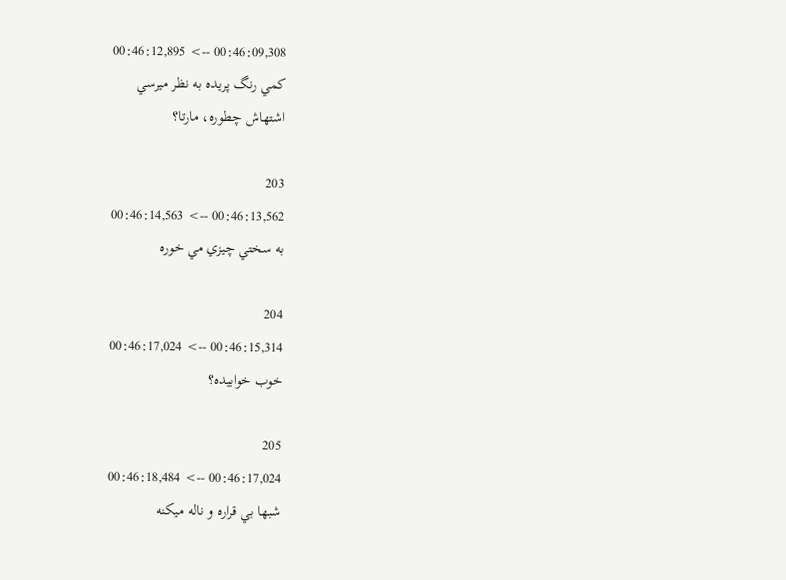00:46:09,308 --> 00:46:12,895
کمي رنگ پريده به نظر ميرسي
اشتهاش چطوره، مارتا؟

203
00:46:13,562 --> 00:46:14,563
به سختي چيزي مي خوره

204
00:46:15,314 --> 00:46:17,024
خوب خوابيده؟

205
00:46:17,024 --> 00:46:18,484
شبها بي قراره و ناله ميکنه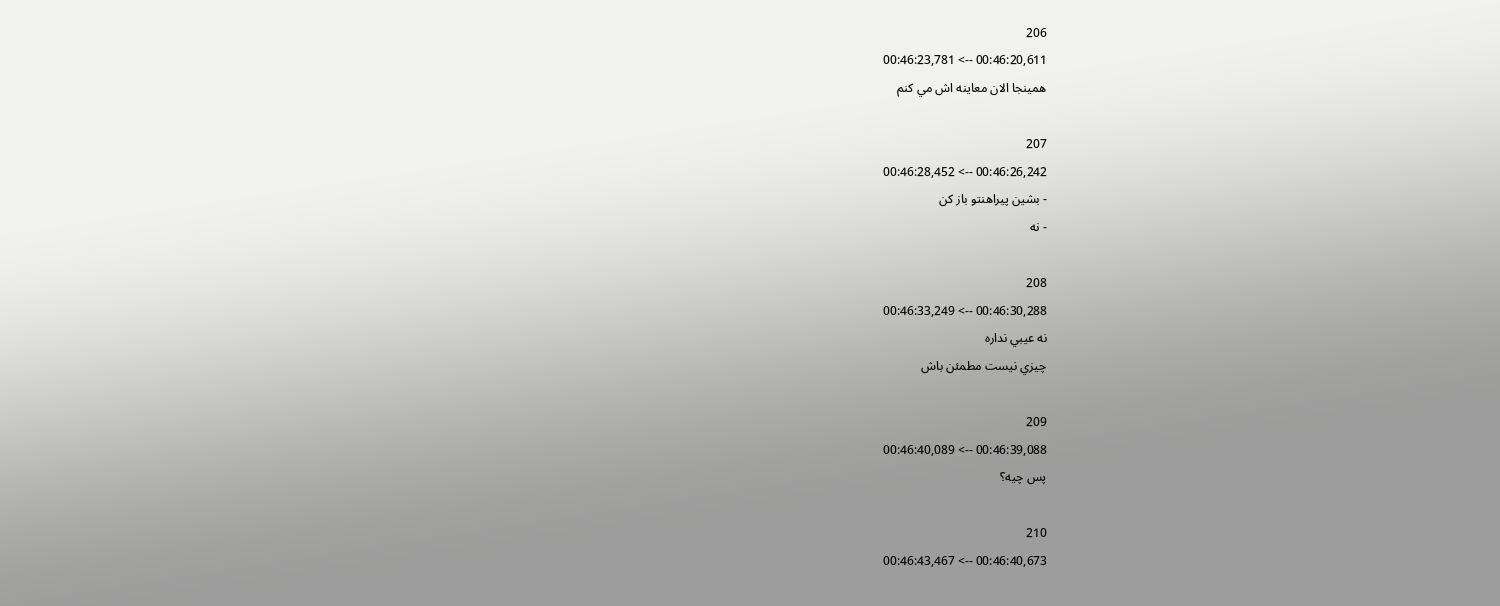206
00:46:20,611 --> 00:46:23,781
همينجا الان معاينه اش مي کنم

207
00:46:26,242 --> 00:46:28,452
- بشين پيراهنتو باز کن
- نه

208
00:46:30,288 --> 00:46:33,249
نه عيبي نداره
چيزي نيست مطمئن باش

209
00:46:39,088 --> 00:46:40,089
پس چيه؟

210
00:46:40,673 --> 00:46:43,467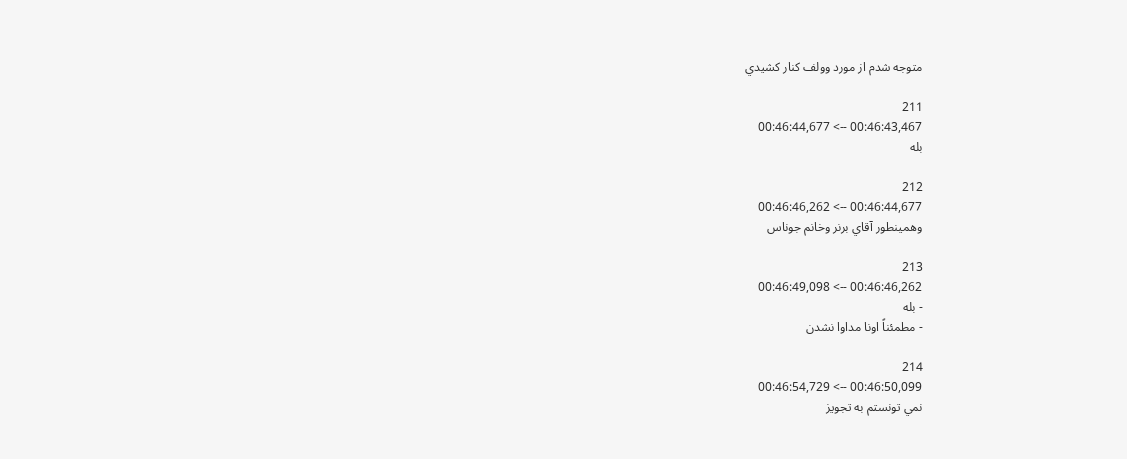متوجه شدم از مورد وولف کنار کشيدي

211
00:46:43,467 --> 00:46:44,677
بله

212
00:46:44,677 --> 00:46:46,262
وهمينطور آقاي برنر وخانم جوناس

213
00:46:46,262 --> 00:46:49,098
- بله
- مطمئناً اونا مداوا نشدن

214
00:46:50,099 --> 00:46:54,729
نمي تونستم به تجويز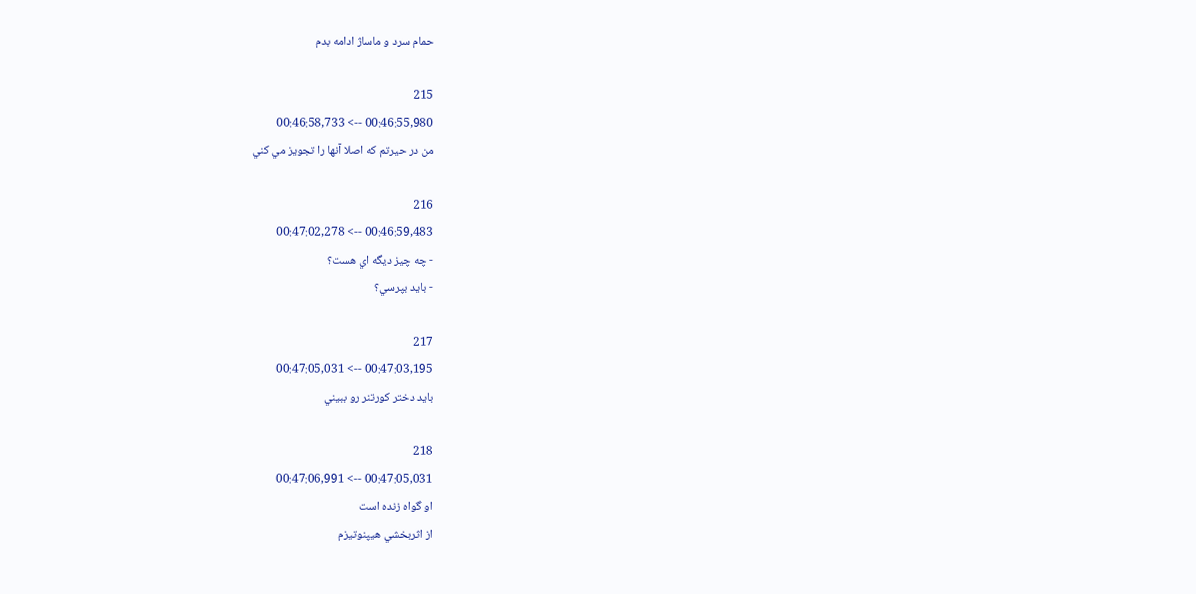حمام سرد و ماساژ ادامه بدم

215
00:46:55,980 --> 00:46:58,733
من در حيرتم که اصلا آنها را تجويز مي کني

216
00:46:59,483 --> 00:47:02,278
- چه چيز ديگه اي هست؟
- بايد بپرسي؟

217
00:47:03,195 --> 00:47:05,031
بايد دختر کورتنر رو ببيني

218
00:47:05,031 --> 00:47:06,991
او گواه زنده است
از اثربخشي هيپنوتيزم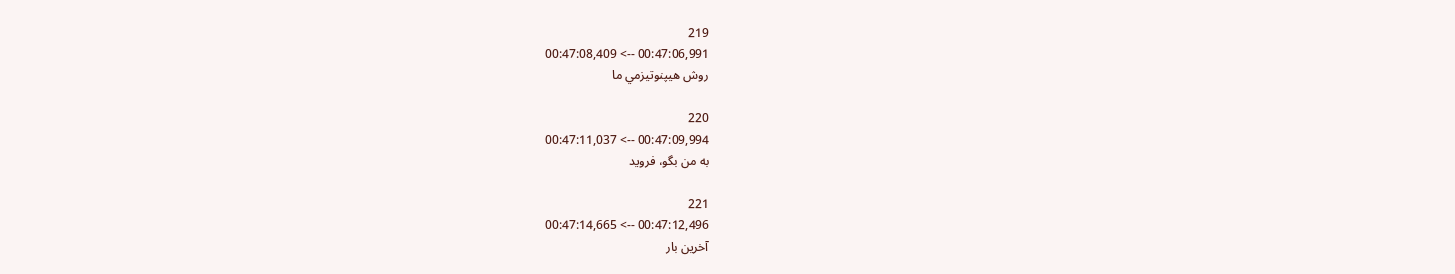219
00:47:06,991 --> 00:47:08,409
روش هيپنوتيزمي ما

220
00:47:09,994 --> 00:47:11,037
به من بگو، فرويد

221
00:47:12,496 --> 00:47:14,665
آخرين بار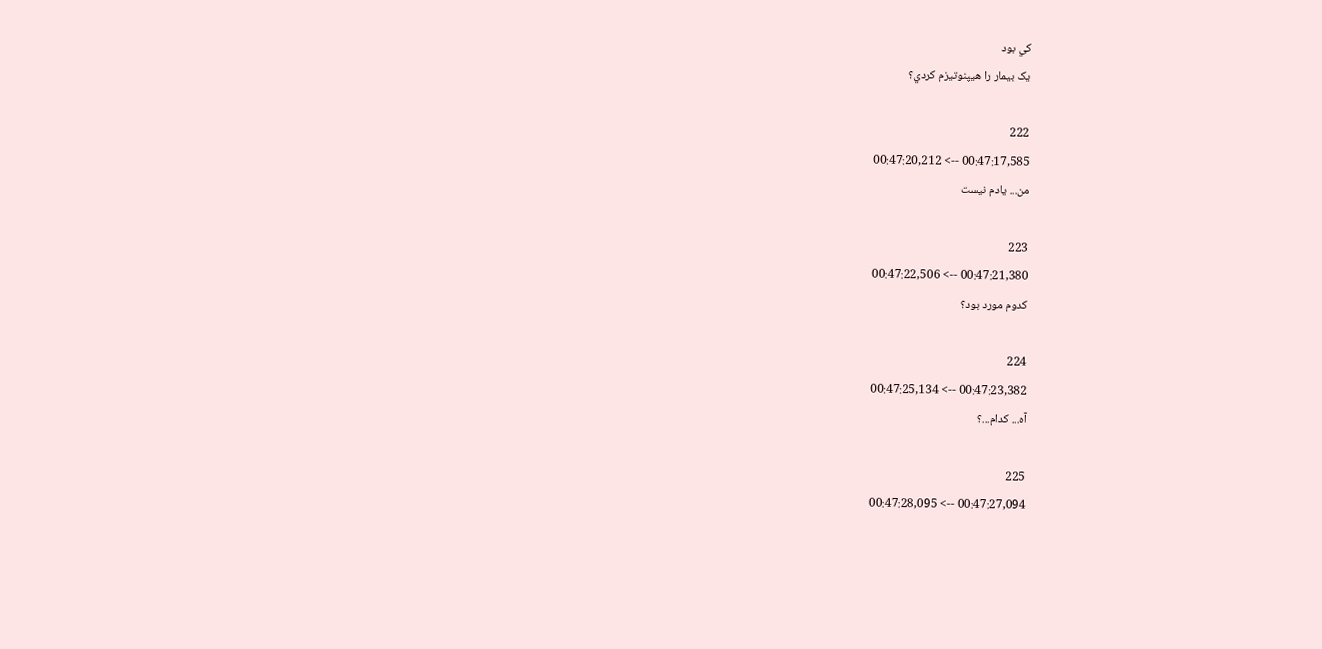کي بود
يک بيمار را هيپنوتيزم کردي؟

222
00:47:17,585 --> 00:47:20,212
من... يادم نيست

223
00:47:21,380 --> 00:47:22,506
کدوم مورد بود؟

224
00:47:23,382 --> 00:47:25,134
آه... کدام...؟

225
00:47:27,094 --> 00:47:28,095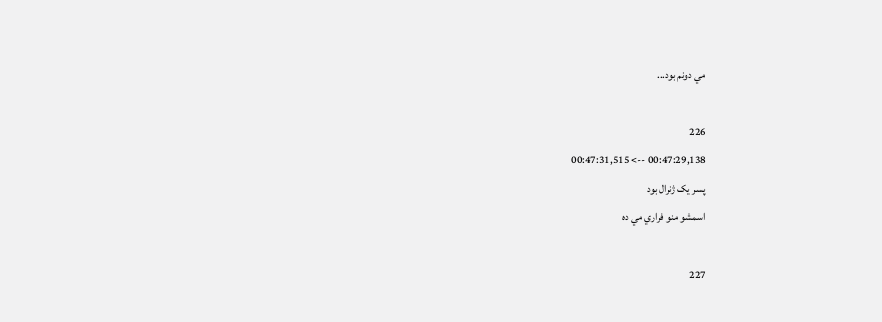مي دونم بود...

226
00:47:29,138 --> 00:47:31,515
پسر يک ژنرال بود
اسمشو منو فراري مي ده

227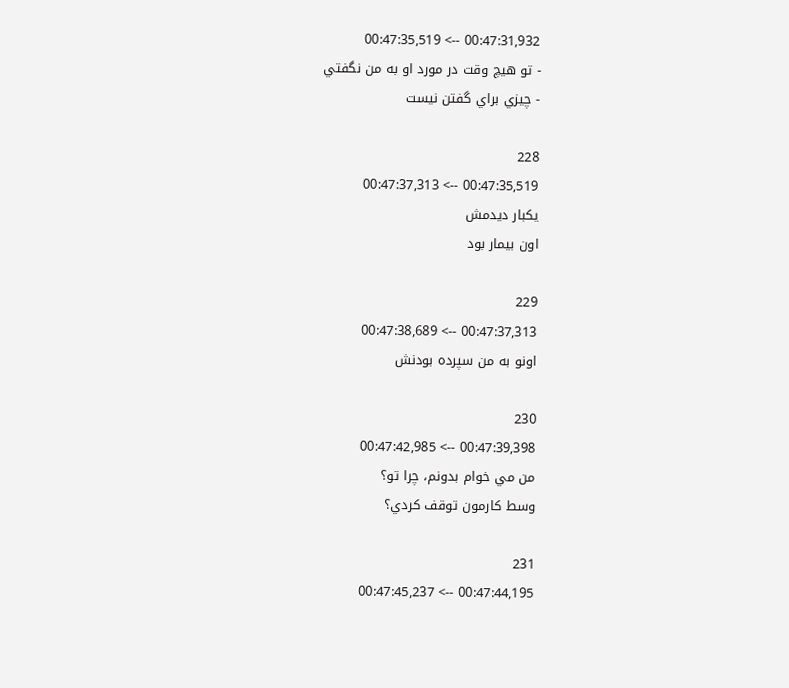00:47:31,932 --> 00:47:35,519
- تو هيچ وقت در مورد او به من نگفتي
- چيزي براي گفتن نيست

228
00:47:35,519 --> 00:47:37,313
يکبار ديدمش
اون بيمار بود

229
00:47:37,313 --> 00:47:38,689
اونو به من سپرده بودنش

230
00:47:39,398 --> 00:47:42,985
من مي خوام بدونم، چرا تو؟
وسط کارمون توقف کردي؟

231
00:47:44,195 --> 00:47:45,237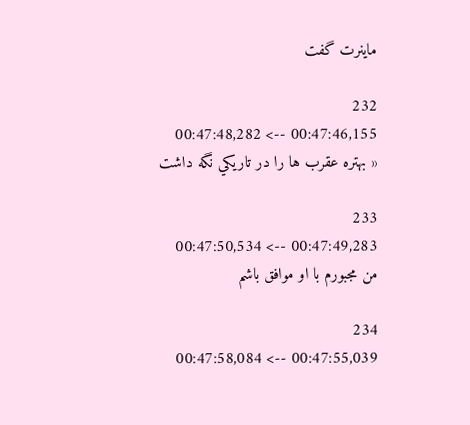ماينرت گفت

232
00:47:46,155 --> 00:47:48,282
« بهتره عقرب ها را در تاريکي نگه داشت

233
00:47:49,283 --> 00:47:50,534
من مجبورم با او موافق باشم

234
00:47:55,039 --> 00:47:58,084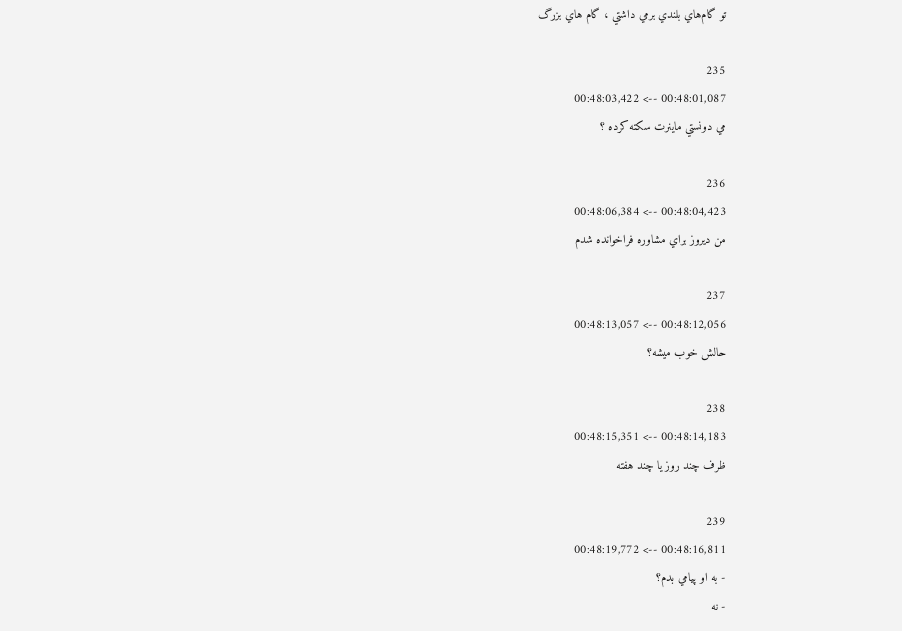تو گام‌هاي بلندي برمي داشتي ، گام هاي بزرگ

235
00:48:01,087 --> 00:48:03,422
مي دونستي ماينرت سکته کرده ؟

236
00:48:04,423 --> 00:48:06,384
من ديروز براي مشاوره فراخوانده شدم

237
00:48:12,056 --> 00:48:13,057
حالش خوب ميشه؟

238
00:48:14,183 --> 00:48:15,351
ظرف چند روز يا چند هفته

239
00:48:16,811 --> 00:48:19,772
- به او پيامي بدم؟
- نه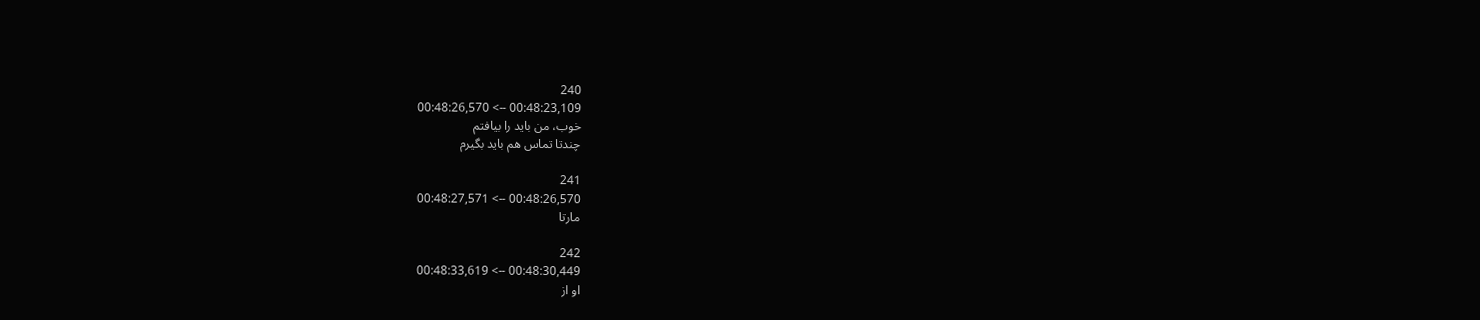240
00:48:23,109 --> 00:48:26,570
خوب، من بايد را بيافتم
چندتا تماس هم بايد بگيرم

241
00:48:26,570 --> 00:48:27,571
مارتا

242
00:48:30,449 --> 00:48:33,619
او از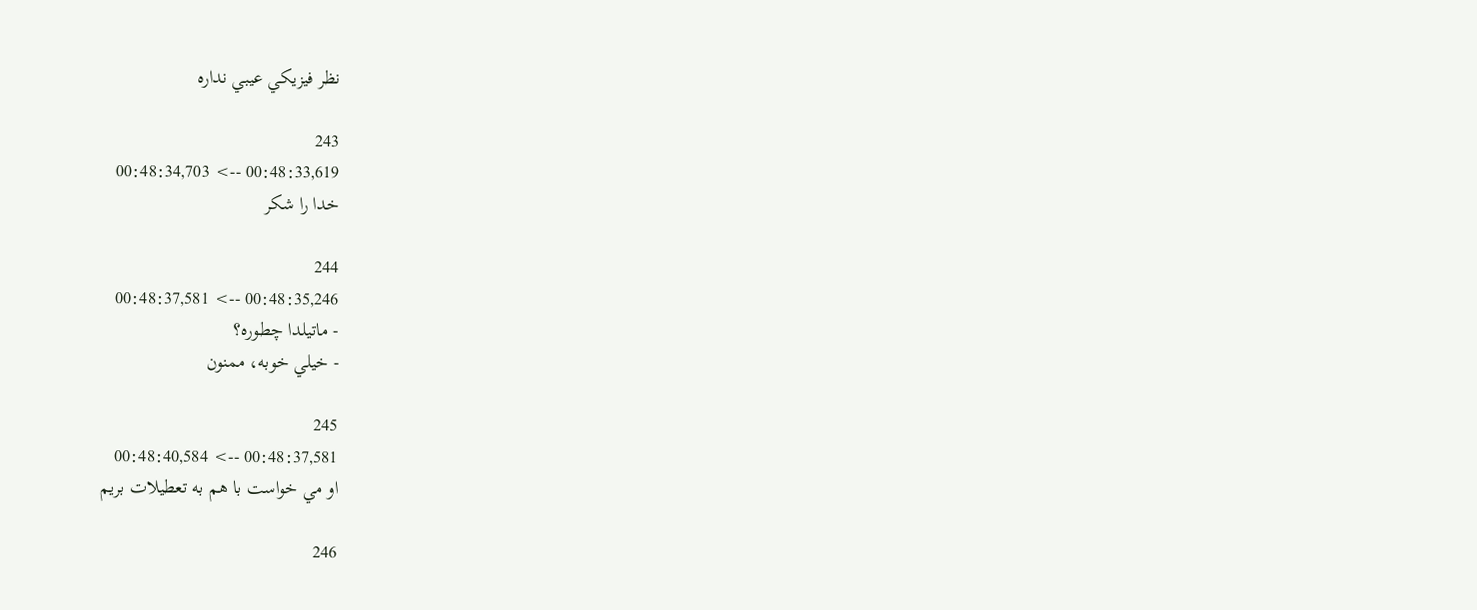نظر فيزيکي عيبي نداره

243
00:48:33,619 --> 00:48:34,703
خدا را شکر

244
00:48:35,246 --> 00:48:37,581
- ماتيلدا چطوره؟
- خيلي خوبه، ممنون

245
00:48:37,581 --> 00:48:40,584
او مي خواست با هم به تعطيلات بريم

246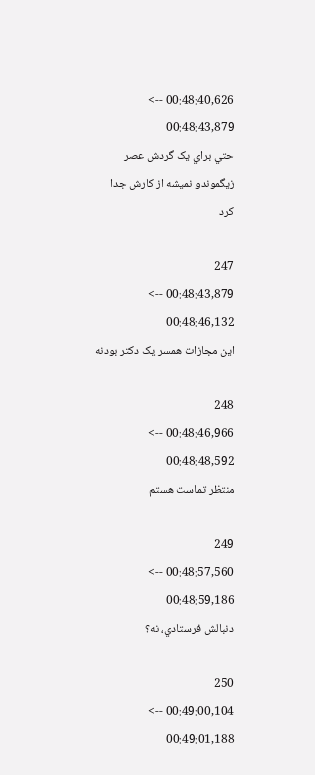00:48:40,626 --> 00:48:43,879
حتي براي يک گردش عصر
زيگموندو نميشه از کارش جدا کرد

247
00:48:43,879 --> 00:48:46,132
اين مجازات همسر يک دکتر بودنه

248
00:48:46,966 --> 00:48:48,592
منتظر تماست هستم

249
00:48:57,560 --> 00:48:59,186
دنبالش فرستادي، نه؟

250
00:49:00,104 --> 00:49:01,188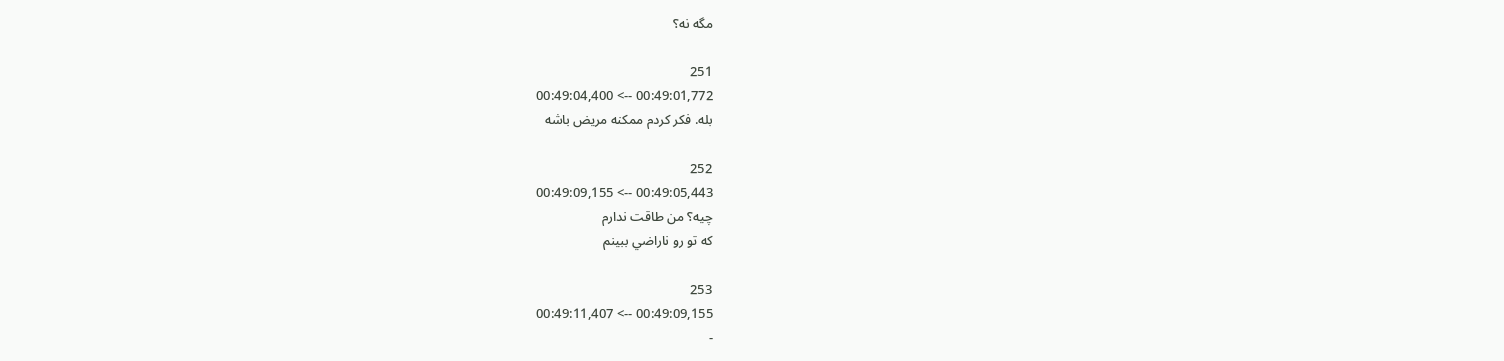مگه نه؟

251
00:49:01,772 --> 00:49:04,400
بله. فکر کردم ممکنه مريض باشه

252
00:49:05,443 --> 00:49:09,155
چيه؟ من طاقت ندارم
که تو رو ناراضي ببينم

253
00:49:09,155 --> 00:49:11,407
-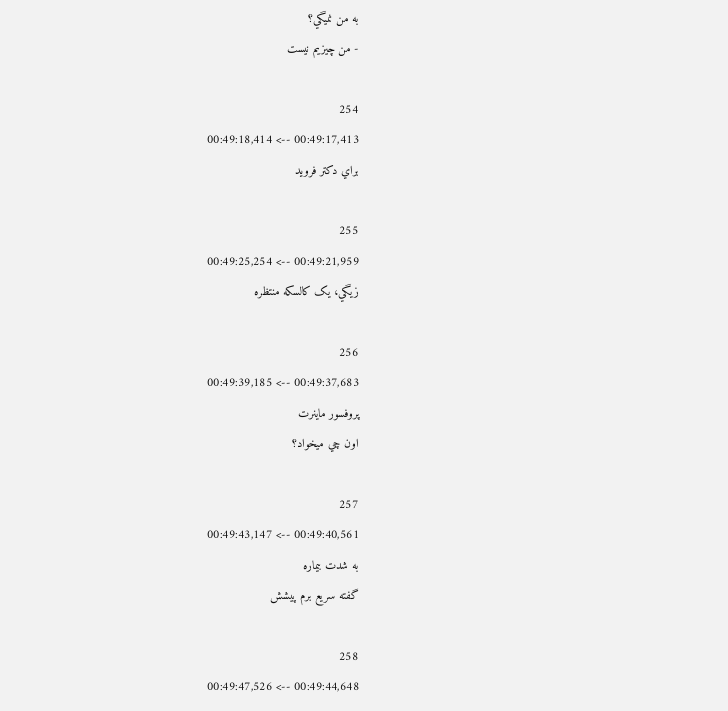به من نميگي؟
- من چيزيم نيست

254
00:49:17,413 --> 00:49:18,414
براي دکتر فرويد

255
00:49:21,959 --> 00:49:25,254
زيگي، يک کالسکه منتظره

256
00:49:37,683 --> 00:49:39,185
پروفسور ماينرت
اون چي ميخواد؟

257
00:49:40,561 --> 00:49:43,147
به شدت بيماره
گفته سريع برم پيشش

258
00:49:44,648 --> 00:49:47,526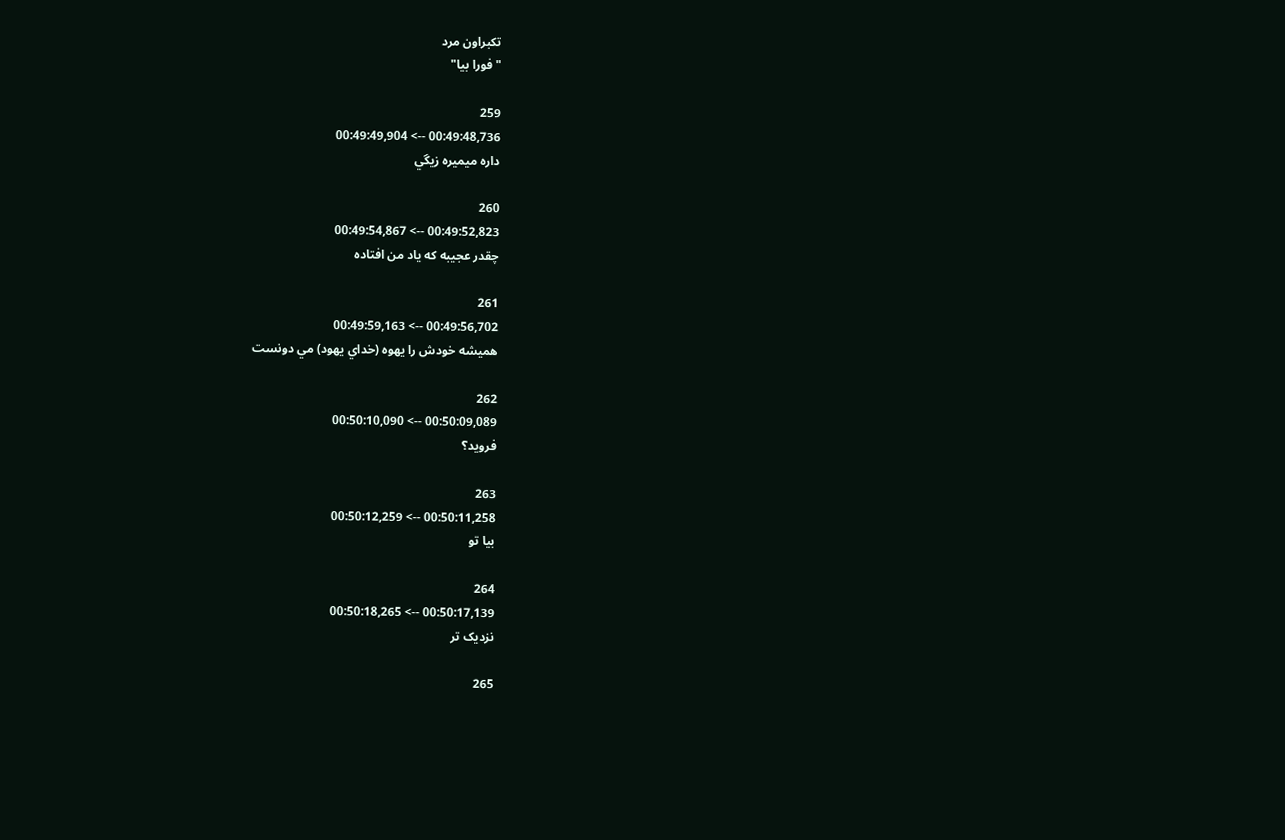تکبراون مرد
"فورا بيا"

259
00:49:48,736 --> 00:49:49,904
داره ميميره زيگي

260
00:49:52,823 --> 00:49:54,867
چقدر عجيبه که ياد من افتاده

261
00:49:56,702 --> 00:49:59,163
هميشه خودش را يهوه (خداي يهود) مي دونست

262
00:50:09,089 --> 00:50:10,090
فرويد؟

263
00:50:11,258 --> 00:50:12,259
بيا تو

264
00:50:17,139 --> 00:50:18,265
نزديک تر

265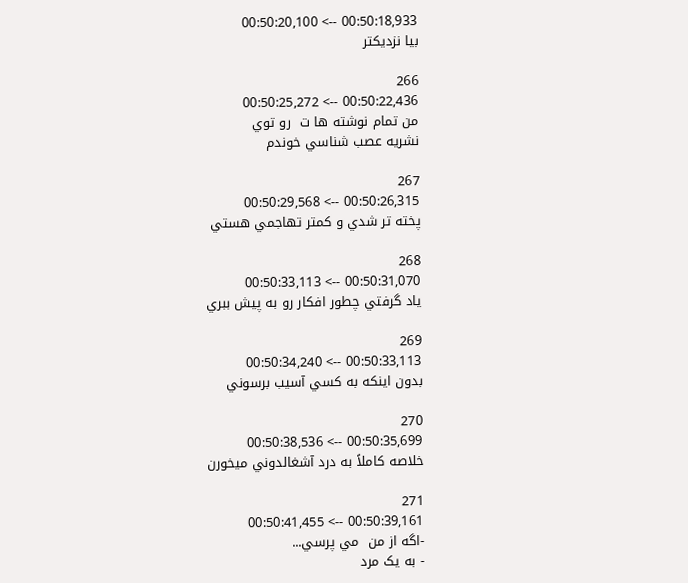00:50:18,933 --> 00:50:20,100
بيا نزديکتر

266
00:50:22,436 --> 00:50:25,272
من تمام نوشته ها ت  رو توي
نشريه عصب شناسي خوندم

267
00:50:26,315 --> 00:50:29,568
پخته تر شدي و کمتر تهاجمي هستي

268
00:50:31,070 --> 00:50:33,113
ياد گرفتي چطور افکار رو به پيش ببري

269
00:50:33,113 --> 00:50:34,240
بدون اينکه به کسي آسيب برسوني

270
00:50:35,699 --> 00:50:38,536
خلاصه کاملاً به درد آشغالدوني ميخورن

271
00:50:39,161 --> 00:50:41,455
-اگه از من  مي پرسي...
- به يک مرد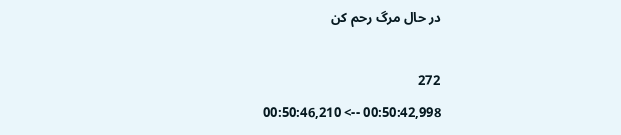در حال مرگ رحم کن

272
00:50:42,998 --> 00:50:46,210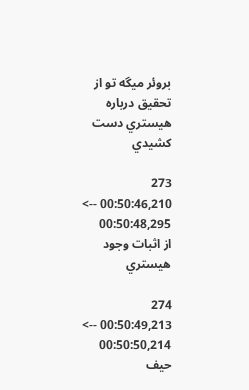بروئر ميگه تو از تحقيق درباره
هيستري دست کشيدي

273
00:50:46,210 --> 00:50:48,295
از اثبات وجود هيستري

274
00:50:49,213 --> 00:50:50,214
حيف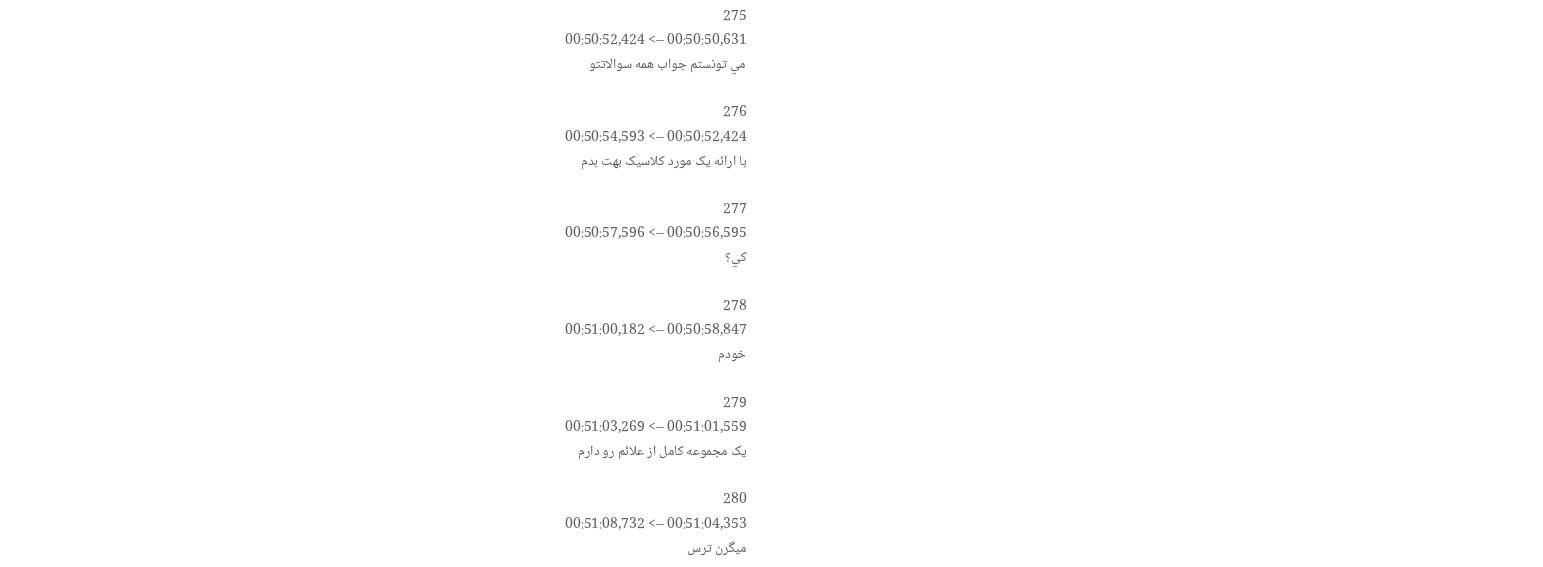275
00:50:50,631 --> 00:50:52,424
مي تونستم جواب همه سوالاتتو

276
00:50:52,424 --> 00:50:54,593
با ارائه يک مورد کلاسيک بهت بدم

277
00:50:56,595 --> 00:50:57,596
کي؟

278
00:50:58,847 --> 00:51:00,182
خودم

279
00:51:01,559 --> 00:51:03,269
يک مجموعه کامل از علائم رو دارم

280
00:51:04,353 --> 00:51:08,732
ميگرن ترس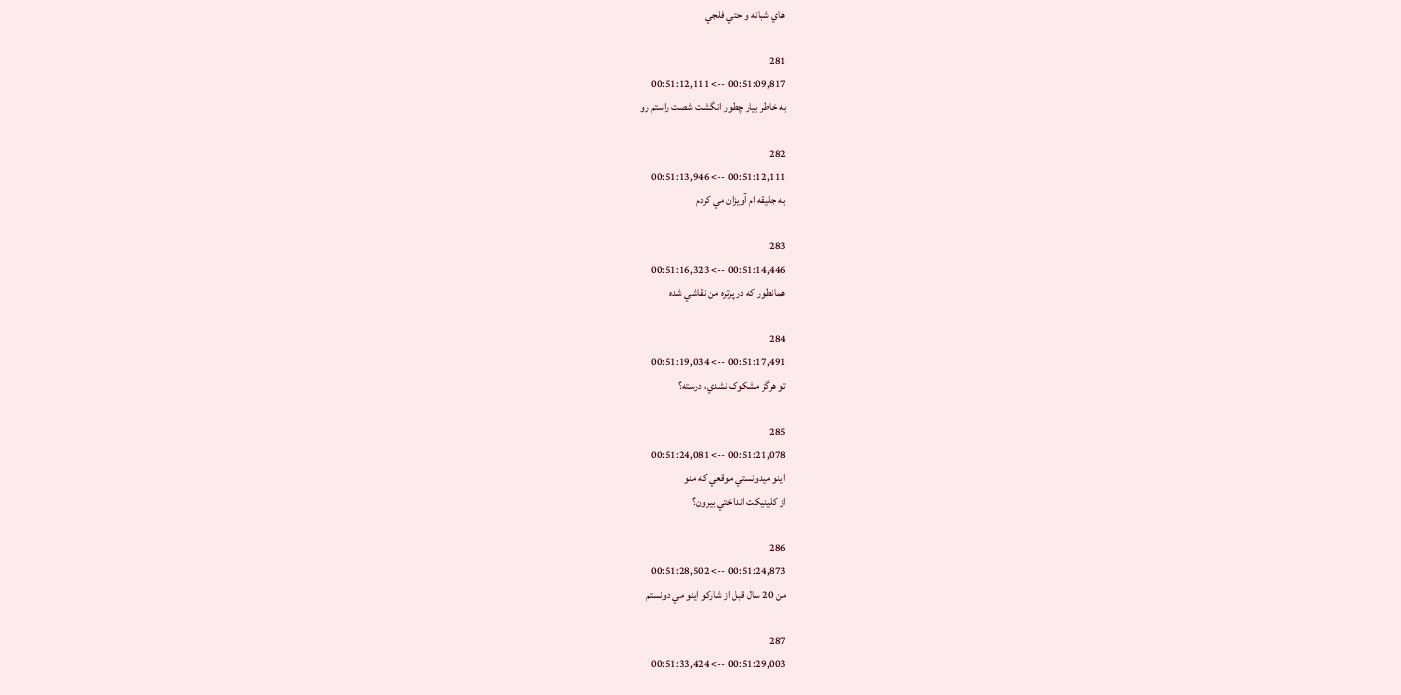هاي شبانه و حتي فلجي

281
00:51:09,817 --> 00:51:12,111
به خاطر بيار چطور انگشت شصت راستم رو

282
00:51:12,111 --> 00:51:13,946
به جليقه ام آويزان مي کردم

283
00:51:14,446 --> 00:51:16,323
همانطور که در پرتره من نقاشي شده

284
00:51:17,491 --> 00:51:19,034
تو هرگز مشکوک نشدي، درسته؟

285
00:51:21,078 --> 00:51:24,081
اينو ميدونستي موقعي که منو
از کلينيکت انداختي بيرون؟

286
00:51:24,873 --> 00:51:28,502
من 20 سال قبل از شارکو اينو مي دونستم

287
00:51:29,003 --> 00:51:33,424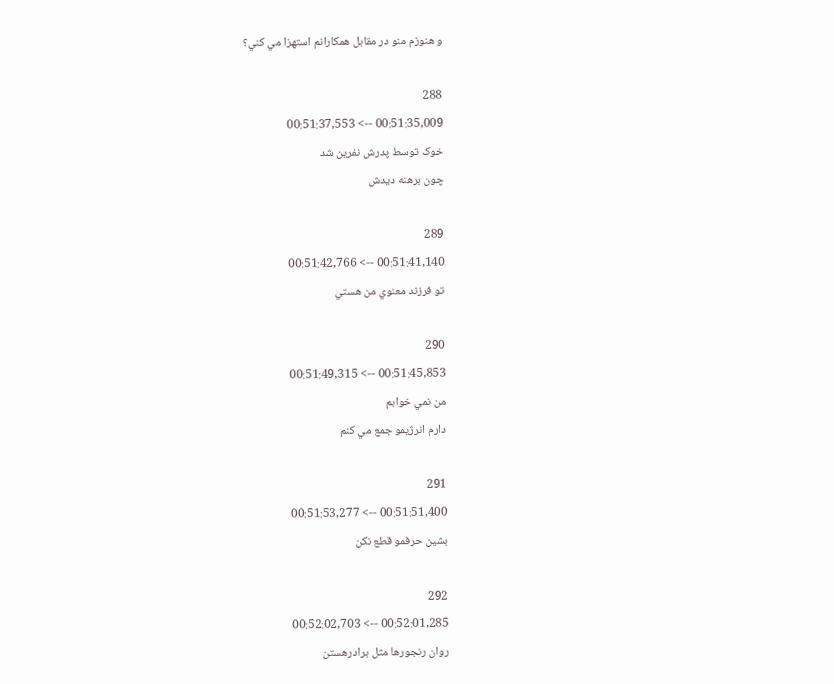و هنوزم منو در مقابل همکارانم استهزا مي کني؟

288
00:51:35,009 --> 00:51:37,553
خوک توسط پدرش نفرين شد
چون برهنه ديدش

289
00:51:41,140 --> 00:51:42,766
تو فرزند معنوي من هستي

290
00:51:45,853 --> 00:51:49,315
من نمي خوابم
دارم انرژيمو جمع مي کنم

291
00:51:51,400 --> 00:51:53,277
بشين حرفمو قطع نکن

292
00:52:01,285 --> 00:52:02,703
روان رنجورها مثل برادرهستن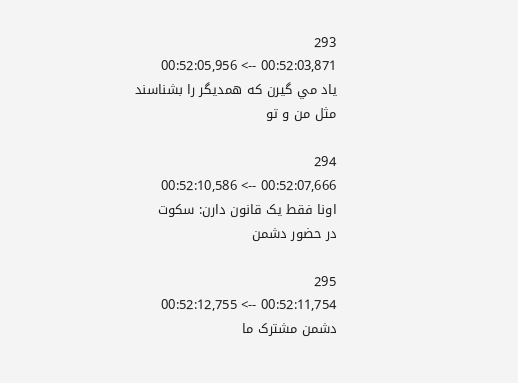293
00:52:03,871 --> 00:52:05,956
ياد مي گيرن که همديگر را بشناسند
مثل من و تو

294
00:52:07,666 --> 00:52:10,586
اونا فقط يک قانون دارن: سکوت
در حضور دشمن

295
00:52:11,754 --> 00:52:12,755
دشمن مشترک ما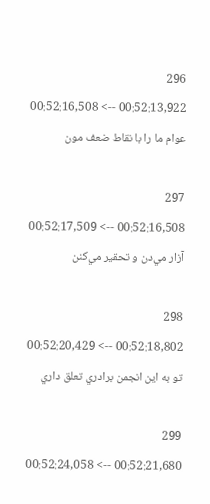296
00:52:13,922 --> 00:52:16,508
عوام ما را با نقاط ضعف مون

297
00:52:16,508 --> 00:52:17,509
آزار مي‌دن و تحقير مي‌کنن

298
00:52:18,802 --> 00:52:20,429
تو به اين انجمن برادري تعلق داري

299
00:52:21,680 --> 00:52:24,058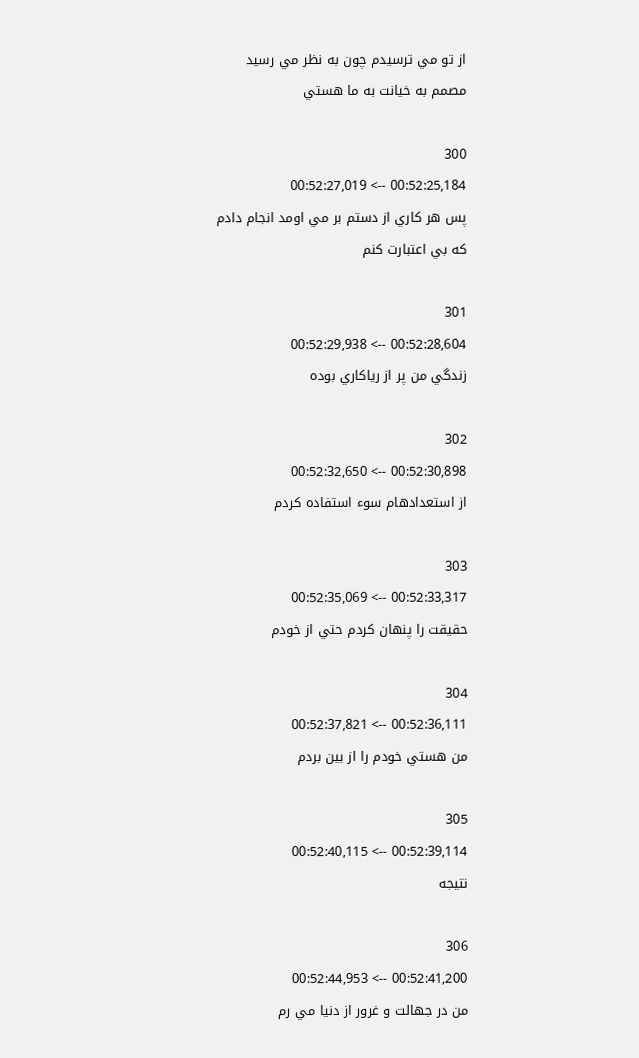از تو مي ترسيدم چون به نظر مي رسيد
مصمم به خيانت به ما هستي

300
00:52:25,184 --> 00:52:27,019
پس هر کاري از دستم بر مي اومد انجام دادم
که بي اعتبارت کنم

301
00:52:28,604 --> 00:52:29,938
زندگي من پر از رياکاري بوده

302
00:52:30,898 --> 00:52:32,650
از استعدادهام سوء استفاده کردم

303
00:52:33,317 --> 00:52:35,069
حقيقت را پنهان کردم حتي از خودم

304
00:52:36,111 --> 00:52:37,821
من هستي خودم را از بين بردم

305
00:52:39,114 --> 00:52:40,115
نتيجه

306
00:52:41,200 --> 00:52:44,953
من در جهالت و غرور از دنيا مي رم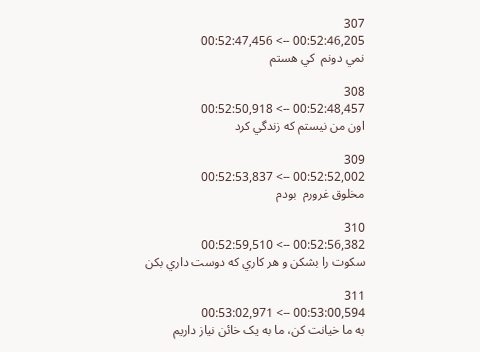307
00:52:46,205 --> 00:52:47,456
نمي دونم  کي هستم

308
00:52:48,457 --> 00:52:50,918
اون من نيستم که زندگي کرد

309
00:52:52,002 --> 00:52:53,837
مخلوق غرورم  بودم

310
00:52:56,382 --> 00:52:59,510
سکوت را بشکن و هر کاري که دوست داري بکن

311
00:53:00,594 --> 00:53:02,971
به ما خيانت کن، ما به يک خائن نياز داريم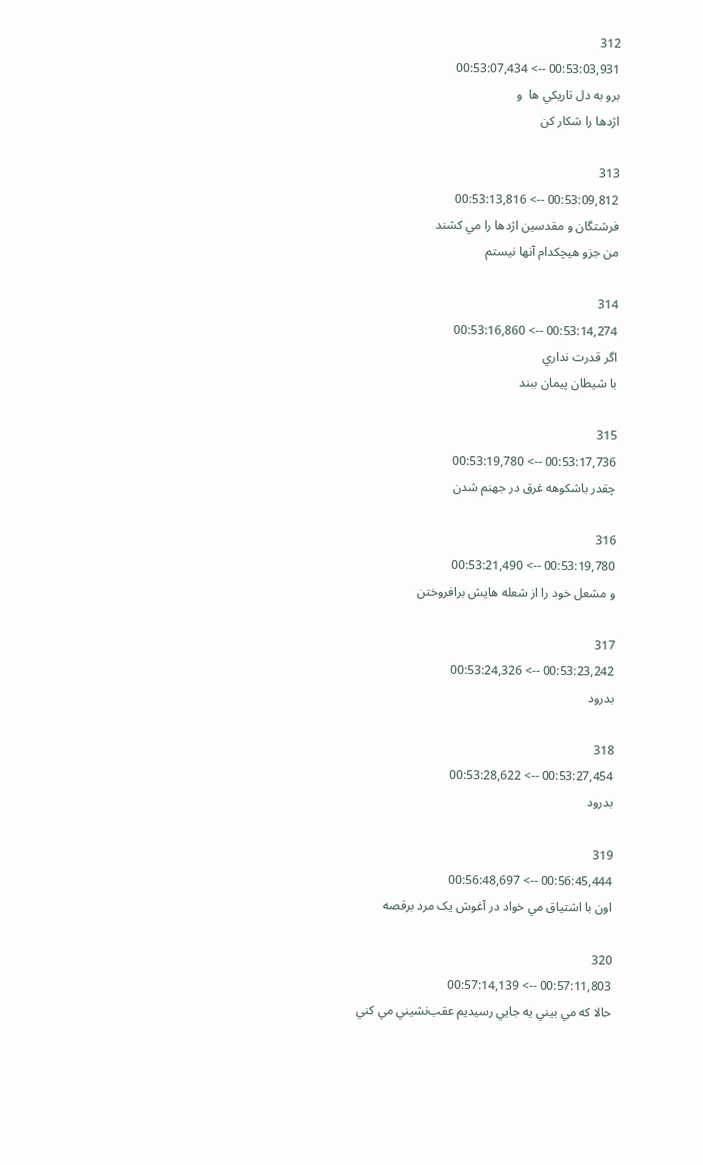312
00:53:03,931 --> 00:53:07,434
برو به دل تاريکي ها  و
اژدها را شکار کن

313
00:53:09,812 --> 00:53:13,816
فرشتگان و مقدسين اژدها را مي کشند
من جزو هيچکدام آنها نيستم

314
00:53:14,274 --> 00:53:16,860
اگر قدرت نداري
با شيطان پيمان ببند

315
00:53:17,736 --> 00:53:19,780
چقدر باشکوهه غرق در جهنم شدن

316
00:53:19,780 --> 00:53:21,490
و مشعل خود را از شعله هايش برافروختن

317
00:53:23,242 --> 00:53:24,326
بدرود

318
00:53:27,454 --> 00:53:28,622
بدرود

319
00:56:45,444 --> 00:56:48,697
اون با اشتياق مي خواد در آغوش يک مرد برقصه

320
00:57:11,803 --> 00:57:14,139
حالا که مي بيني يه جايي رسيديم عقب‌نشيني مي کني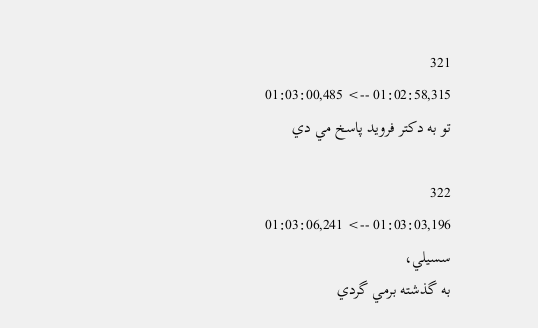321
01:02:58,315 --> 01:03:00,485
تو به دکتر فرويد پاسخ مي دي

322
01:03:03,196 --> 01:03:06,241
سسيلي،
به گذشته برمي گردي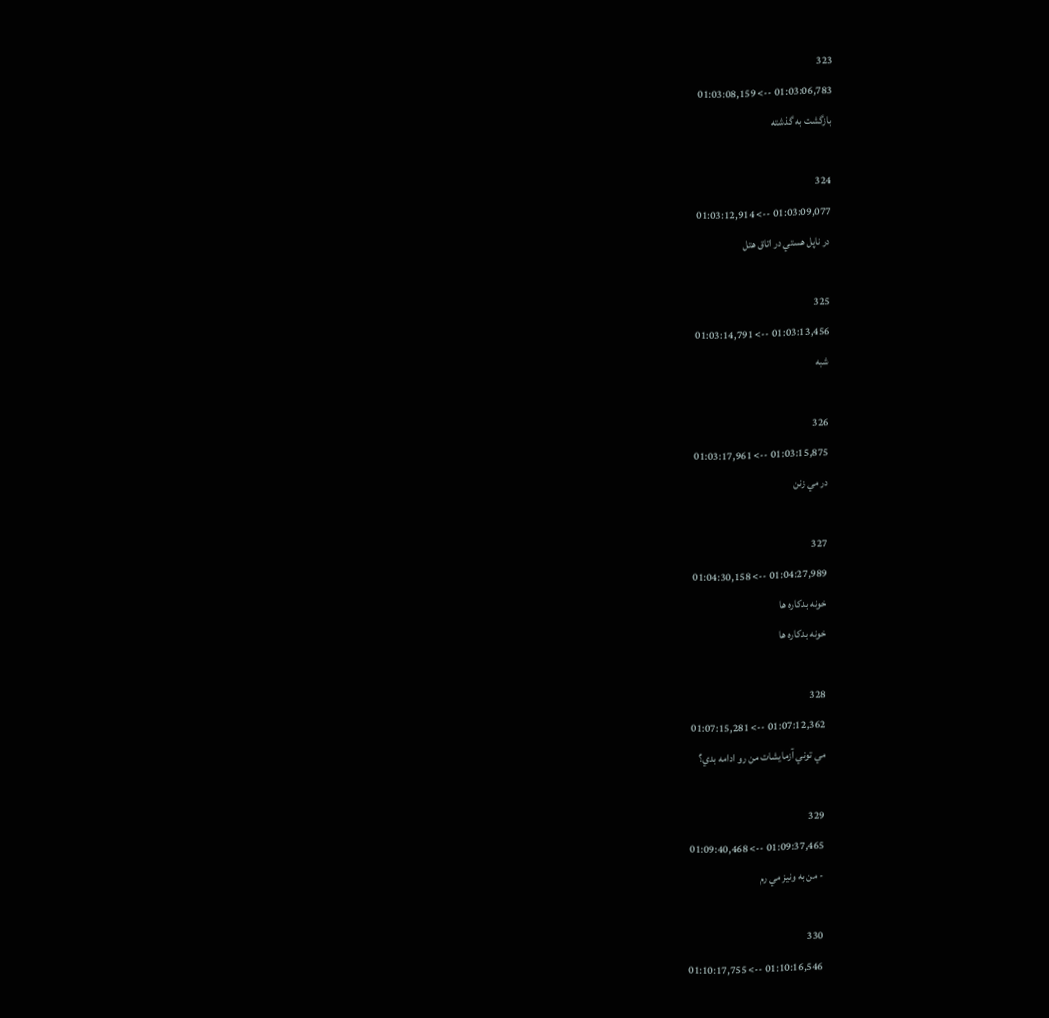323
01:03:06,783 --> 01:03:08,159
بازگشت به گذشته

324
01:03:09,077 --> 01:03:12,914
در ناپل هستي در اتاق هتل

325
01:03:13,456 --> 01:03:14,791
شبه

326
01:03:15,875 --> 01:03:17,961
در مي زنن

327
01:04:27,989 --> 01:04:30,158
خونه بدکاره ها
خونه بدکاره ها

328
01:07:12,362 --> 01:07:15,281
مي توني آزمايشات من رو ادامه بدي؟

329
01:09:37,465 --> 01:09:40,468
- من به ونيز مي رم

330
01:10:16,546 --> 01:10:17,755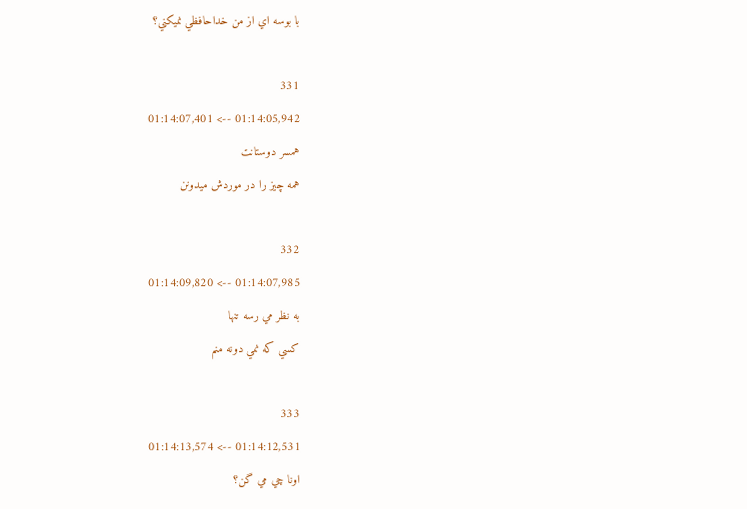با بوسه اي از من خداحافظي نميکني؟

331
01:14:05,942 --> 01:14:07,401
همسر دوستانت
همه چيز را در موردش ميدونن

332
01:14:07,985 --> 01:14:09,820
به نظر مي رسه تنها
کسي که نمي دونه منم

333
01:14:12,531 --> 01:14:13,574
اونا چي مي گن؟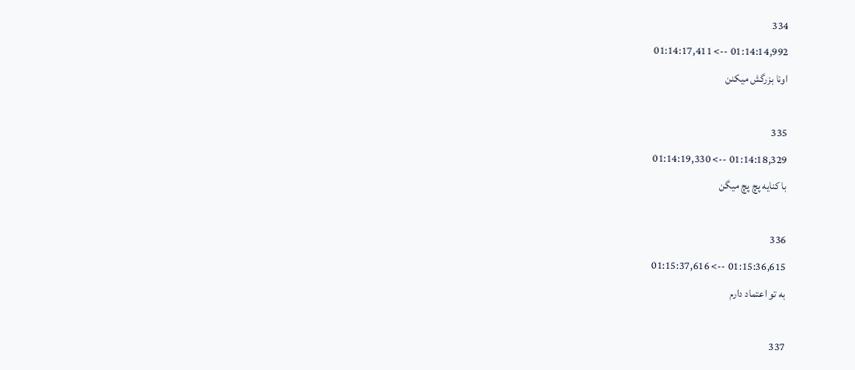334
01:14:14,992 --> 01:14:17,411
اونا بزرگش ميکنن

335
01:14:18,329 --> 01:14:19,330
با کنايه پچ پچ ميگن

336
01:15:36,615 --> 01:15:37,616
به تو اعتماد دارم

337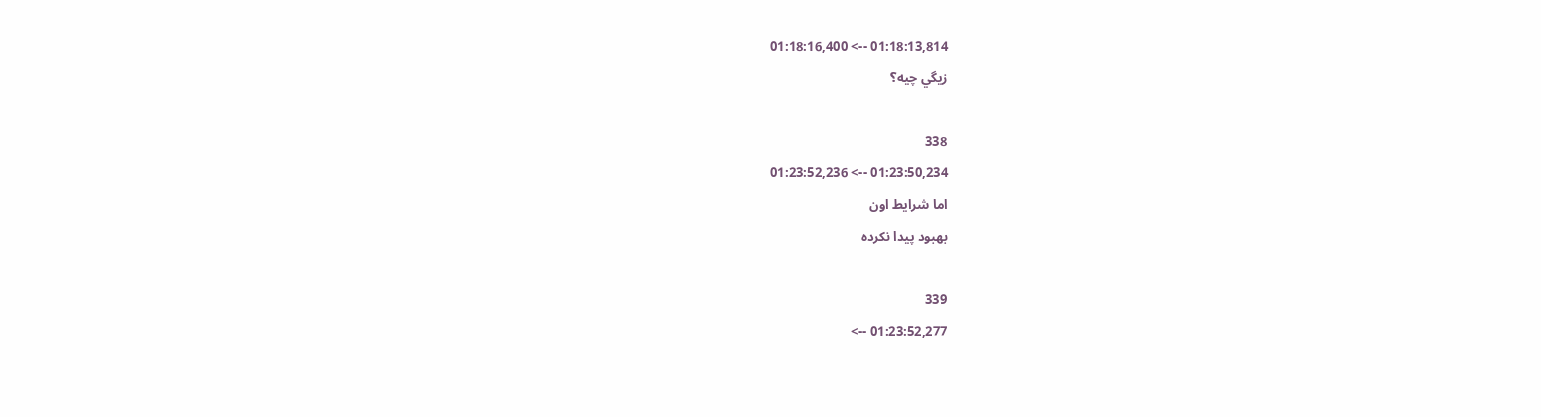01:18:13,814 --> 01:18:16,400
زيگي چيه؟

338
01:23:50,234 --> 01:23:52,236
اما شرايط اون
بهبود پيدا نکرده

339
01:23:52,277 -->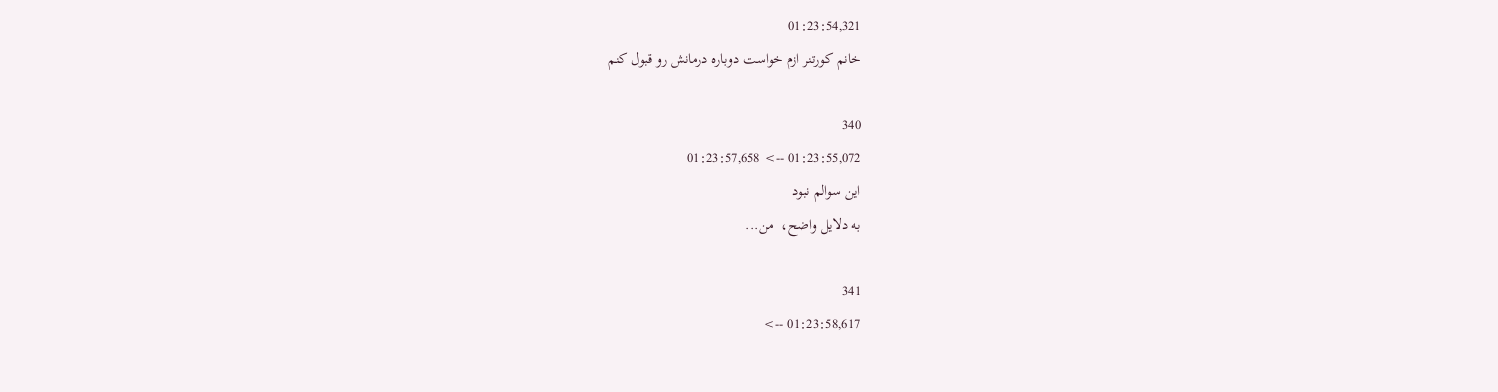01:23:54,321
خانم کورتنر ازم خواست دوباره درمانش رو قبول کنم

340
01:23:55,072 --> 01:23:57,658
اين سوالم نبود
به دلايل واضح،  من...

341
01:23:58,617 -->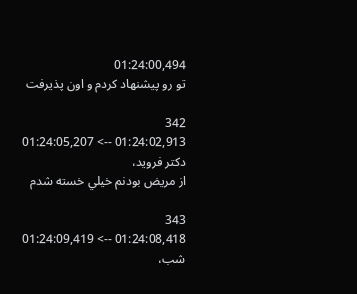01:24:00,494
تو رو پيشنهاد کردم و اون پذيرفت

342
01:24:02,913 --> 01:24:05,207
دکتر فرويد،
از مريض بودنم خيلي خسته شدم

343
01:24:08,418 --> 01:24:09,419
شب،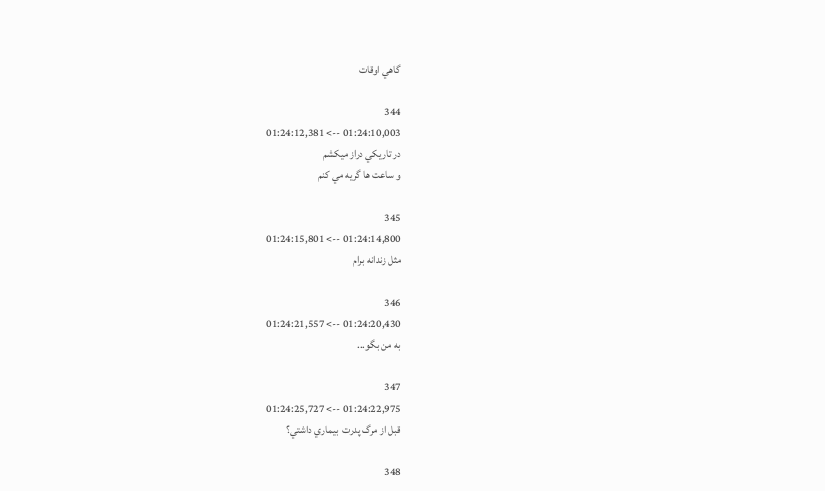گاهي اوقات

344
01:24:10,003 --> 01:24:12,381
در تاريکي دراز ميکشم
و ساعت ها گريه مي کنم

345
01:24:14,800 --> 01:24:15,801
مثل زندانه برام

346
01:24:20,430 --> 01:24:21,557
به من بگو...

347
01:24:22,975 --> 01:24:25,727
قبل از مرگ پدرت  بيماري داشتي؟

348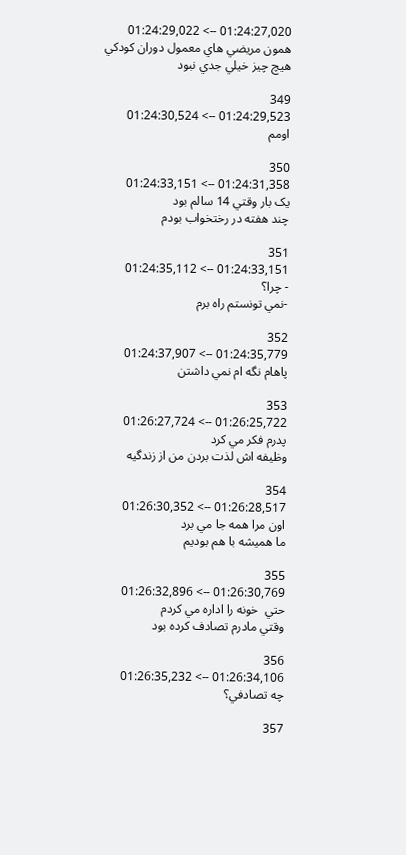01:24:27,020 --> 01:24:29,022
همون مريضي هاي معمول دوران کودکي
هيچ چيز خيلي جدي نبود

349
01:24:29,523 --> 01:24:30,524
اومم

350
01:24:31,358 --> 01:24:33,151
يک بار وقتي 14 سالم بود
چند هفته در رختخواب بودم

351
01:24:33,151 --> 01:24:35,112
- چرا؟
-نمي تونستم راه برم

352
01:24:35,779 --> 01:24:37,907
پاهام نگه ام نمي داشتن

353
01:26:25,722 --> 01:26:27,724
پدرم فکر مي کرد
وظيفه اش لذت بردن من از زندگيه

354
01:26:28,517 --> 01:26:30,352
اون مرا همه جا مي برد
ما هميشه با هم بوديم

355
01:26:30,769 --> 01:26:32,896
حتي  خونه را اداره مي کردم
وقتي مادرم تصادف کرده بود

356
01:26:34,106 --> 01:26:35,232
چه تصادفي؟

357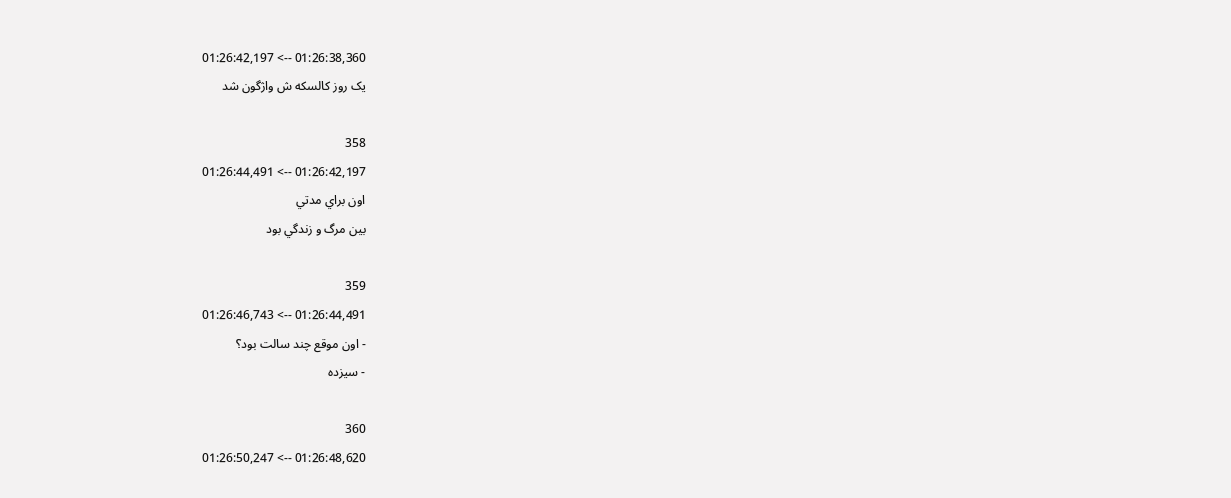01:26:38,360 --> 01:26:42,197
يک روز کالسکه ش واژگون شد

358
01:26:42,197 --> 01:26:44,491
اون براي مدتي
بين مرگ و زندگي بود

359
01:26:44,491 --> 01:26:46,743
- اون موقع چند سالت بود؟
- سيزده

360
01:26:48,620 --> 01:26:50,247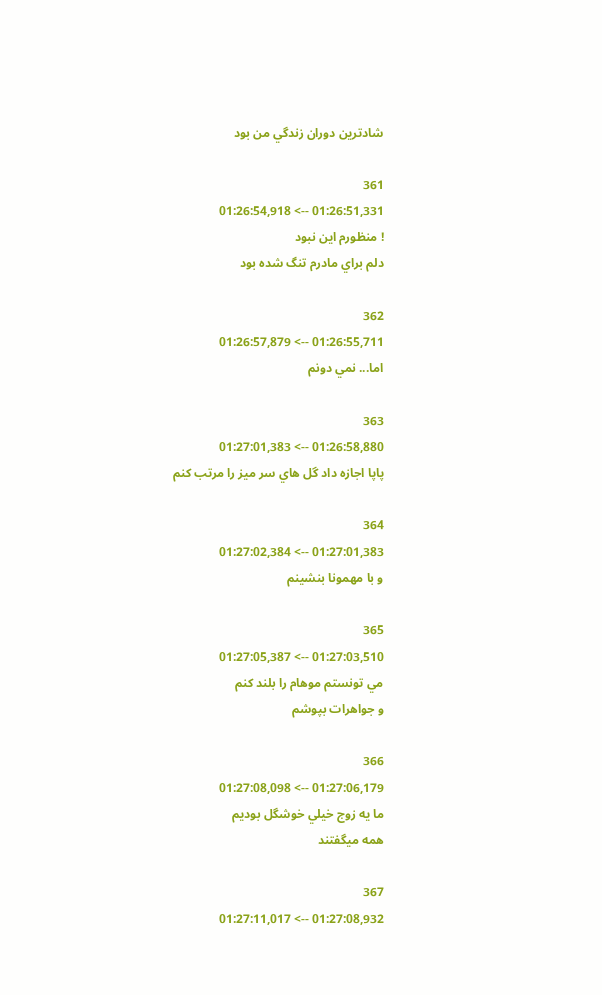شادترين دوران زندگي من بود

361
01:26:51,331 --> 01:26:54,918
! منظورم اين نبود
دلم براي مادرم تنگ شده بود

362
01:26:55,711 --> 01:26:57,879
اما... نمي دونم

363
01:26:58,880 --> 01:27:01,383
پاپا اجازه داد گل هاي سر ميز را مرتب کنم

364
01:27:01,383 --> 01:27:02,384
و با مهمونا بنشينم

365
01:27:03,510 --> 01:27:05,387
مي تونستم موهام را بلند کنم
و جواهرات بپوشم

366
01:27:06,179 --> 01:27:08,098
ما يه زوج خيلي خوشگل بوديم
همه ميگفتند

367
01:27:08,932 --> 01:27:11,017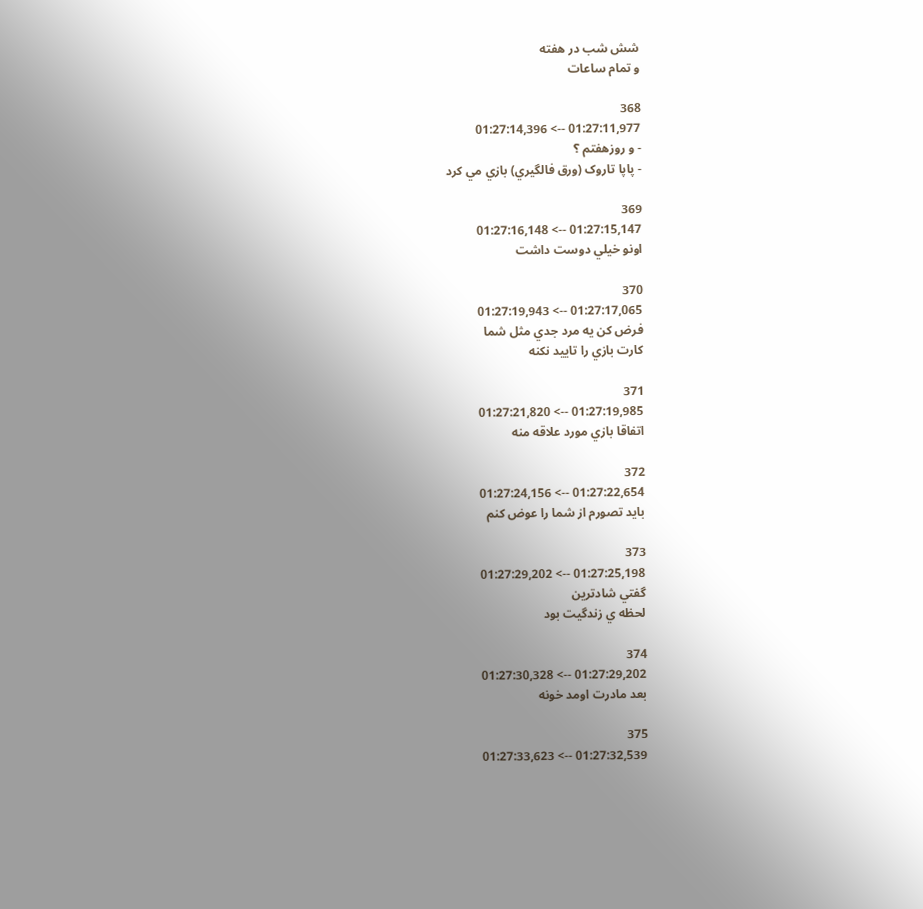شش شب در هفته
و تمام ساعات

368
01:27:11,977 --> 01:27:14,396
- و روزهفتم ؟
- پاپا تاروک (ورق فالگيري) بازي مي کرد

369
01:27:15,147 --> 01:27:16,148
اونو خيلي دوست داشت

370
01:27:17,065 --> 01:27:19,943
فرض کن يه مرد جدي مثل شما
کارت بازي را تاييد نکنه

371
01:27:19,985 --> 01:27:21,820
اتفاقا بازي مورد علاقه منه

372
01:27:22,654 --> 01:27:24,156
بايد تصورم از شما را عوض کنم

373
01:27:25,198 --> 01:27:29,202
گفتي شادترين
لحظه ي زندگيت بود

374
01:27:29,202 --> 01:27:30,328
بعد مادرت اومد خونه

375
01:27:32,539 --> 01:27:33,623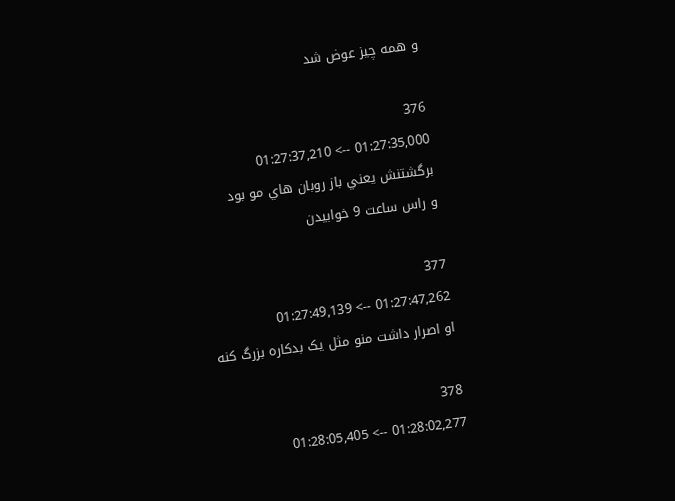و همه چيز عوض شد

376
01:27:35,000 --> 01:27:37,210
برگشتنش يعني باز روبان هاي مو بود
و راس ساعت 9 خوابيدن

377
01:27:47,262 --> 01:27:49,139
او اصرار داشت منو مثل يک بدکاره بزرگ کنه

378
01:28:02,277 --> 01:28:05,405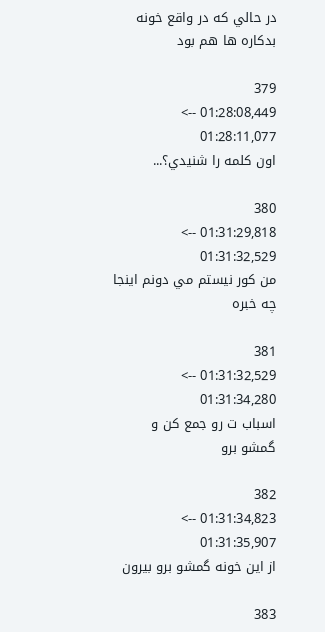در حالي که در واقع خونه بدکاره ها هم بود

379
01:28:08,449 --> 01:28:11,077
اون کلمه را شنيدي؟...

380
01:31:29,818 --> 01:31:32,529
من کور نيستم مي دونم اينجا چه خبره

381
01:31:32,529 --> 01:31:34,280
اسباب ت رو جمع کن و
گمشو برو

382
01:31:34,823 --> 01:31:35,907
از اين خونه گمشو برو بيرون

383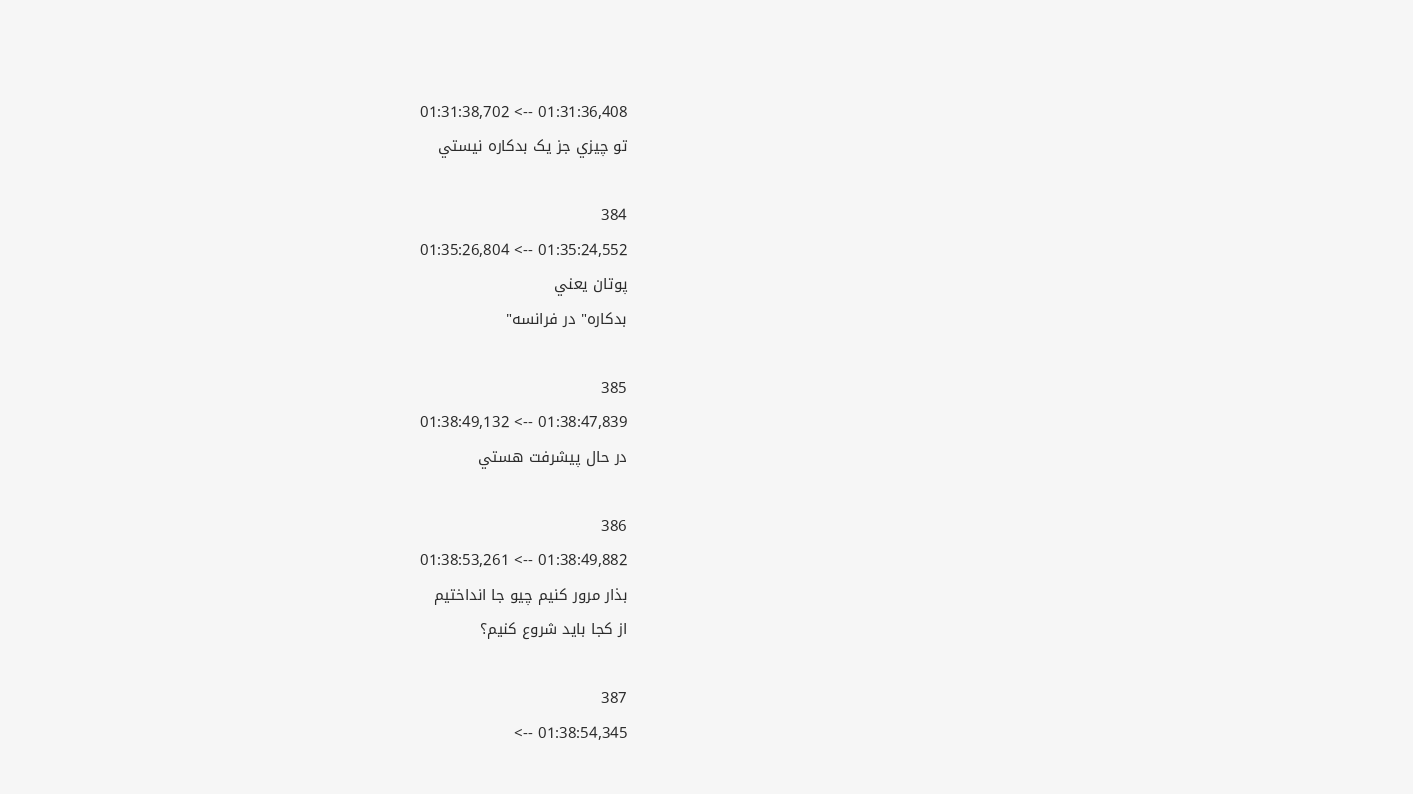01:31:36,408 --> 01:31:38,702
تو چيزي جز يک بدکاره نيستي

384
01:35:24,552 --> 01:35:26,804
پوتان يعني
بدکاره" در فرانسه"

385
01:38:47,839 --> 01:38:49,132
در حال پيشرفت هستي

386
01:38:49,882 --> 01:38:53,261
بذار مرور کنيم چيو جا انداختيم
از کجا بايد شروع کنيم؟

387
01:38:54,345 -->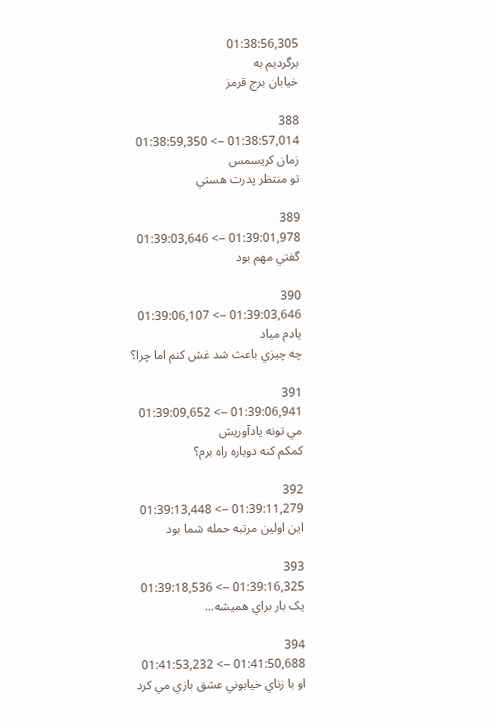01:38:56,305
برگرديم به
خيابان برج قرمز

388
01:38:57,014 --> 01:38:59,350
زمان کريسمس
تو منتظر پدرت هستي

389
01:39:01,978 --> 01:39:03,646
گفتي مهم بود

390
01:39:03,646 --> 01:39:06,107
يادم مياد
چه چيزي باعث شد غش کنم اما چرا؟

391
01:39:06,941 --> 01:39:09,652
مي تونه يادآوريش
کمکم کنه دوباره راه برم؟

392
01:39:11,279 --> 01:39:13,448
اين اولين مرتبه حمله شما بود

393
01:39:16,325 --> 01:39:18,536
يک بار براي هميشه...

394
01:41:50,688 --> 01:41:53,232
او با زناي خيابوني عشق بازي مي کرد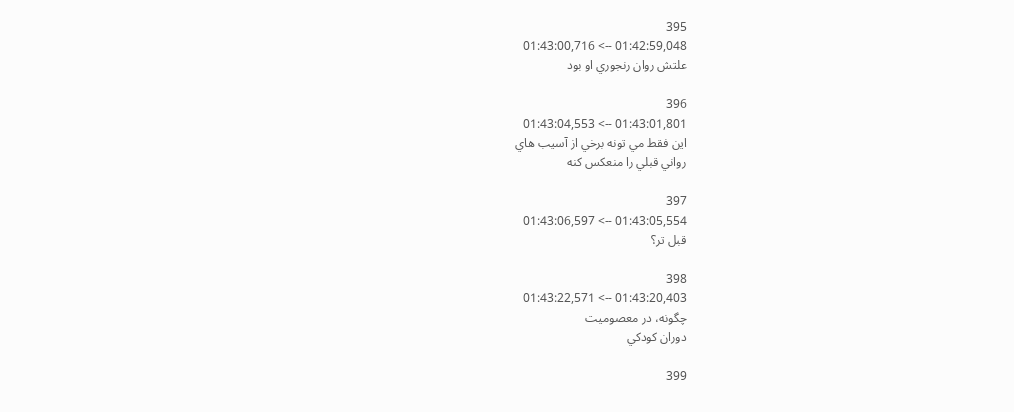395
01:42:59,048 --> 01:43:00,716
علتش روان رنجوري او بود

396
01:43:01,801 --> 01:43:04,553
اين فقط مي تونه برخي از آسيب هاي
رواني قبلي را منعکس کنه

397
01:43:05,554 --> 01:43:06,597
قبل تر؟

398
01:43:20,403 --> 01:43:22,571
چگونه، در معصوميت
دوران کودکي

399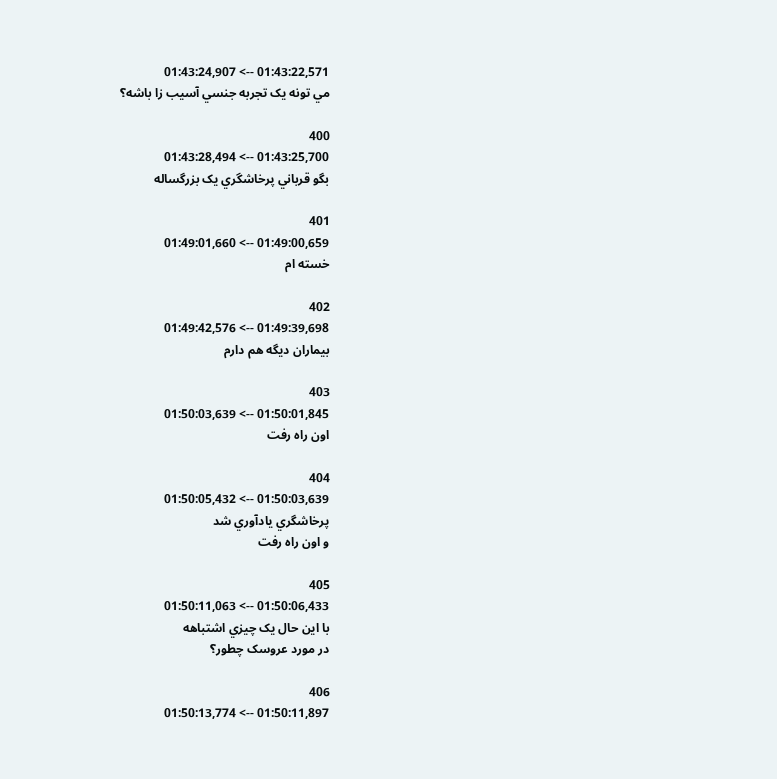01:43:22,571 --> 01:43:24,907
مي تونه يک تجربه جنسي آسيب زا باشه؟

400
01:43:25,700 --> 01:43:28,494
بگو قرباني پرخاشگري يک بزرگساله

401
01:49:00,659 --> 01:49:01,660
خسته ام

402
01:49:39,698 --> 01:49:42,576
بيماران ديگه هم دارم

403
01:50:01,845 --> 01:50:03,639
اون راه رفت

404
01:50:03,639 --> 01:50:05,432
پرخاشگري يادآوري شد
و اون راه رفت

405
01:50:06,433 --> 01:50:11,063
با اين حال يک چيزي اشتباهه
در مورد عروسک چطور؟

406
01:50:11,897 --> 01:50:13,774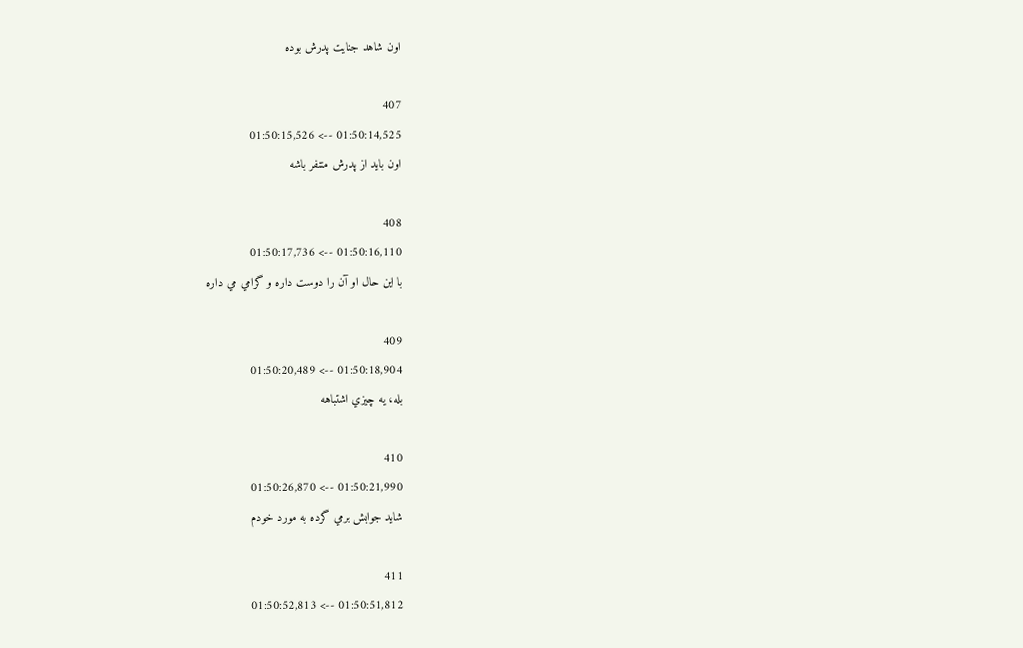اون شاهد جنايت پدرش بوده

407
01:50:14,525 --> 01:50:15,526
اون بايد از پدرش متنفر باشه

408
01:50:16,110 --> 01:50:17,736
با اين حال او آن را دوست داره و گرامي مي داره

409
01:50:18,904 --> 01:50:20,489
بله، يه چيزي اشتباهه

410
01:50:21,990 --> 01:50:26,870
شايد جوابش برمي گرده به مورد خودم

411
01:50:51,812 --> 01:50:52,813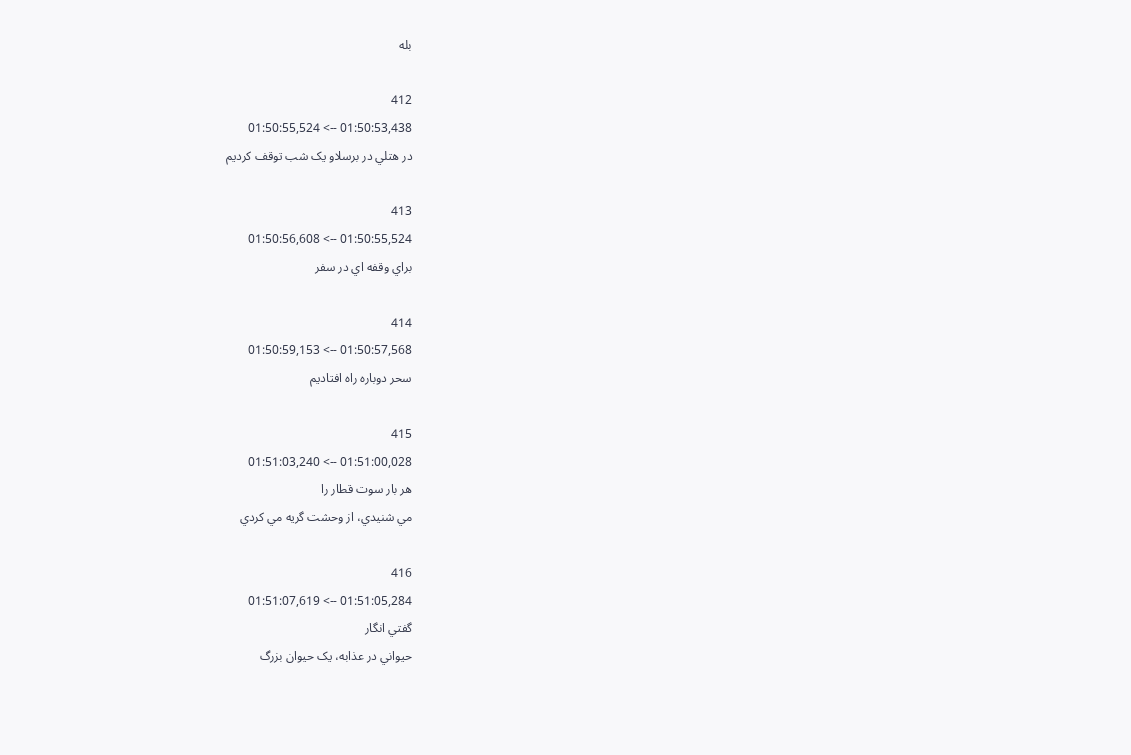بله

412
01:50:53,438 --> 01:50:55,524
در هتلي در برسلاو يک شب توقف کرديم

413
01:50:55,524 --> 01:50:56,608
براي وقفه اي در سفر

414
01:50:57,568 --> 01:50:59,153
سحر دوباره راه افتاديم

415
01:51:00,028 --> 01:51:03,240
هر بار سوت قطار را
مي شنيدي، از وحشت گريه مي کردي

416
01:51:05,284 --> 01:51:07,619
گفتي انگار
حيواني در عذابه، يک حيوان بزرگ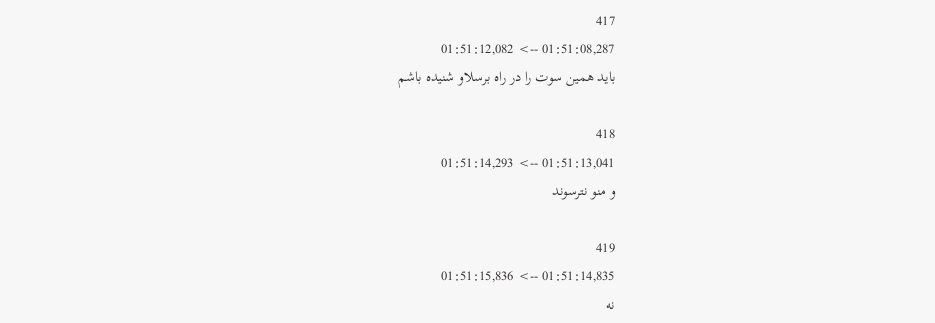417
01:51:08,287 --> 01:51:12,082
بايد همين سوت را در راه برسلاو شنيده باشم

418
01:51:13,041 --> 01:51:14,293
و منو نترسوند

419
01:51:14,835 --> 01:51:15,836
نه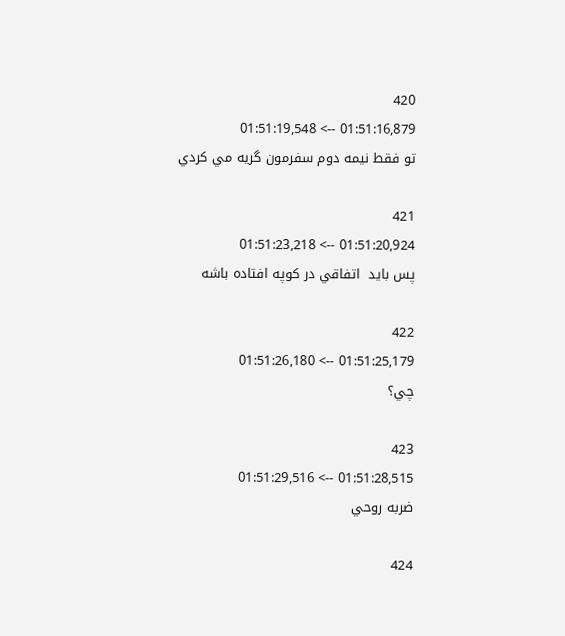420
01:51:16,879 --> 01:51:19,548
تو فقط نيمه دوم سفرمون گريه مي کردي

421
01:51:20,924 --> 01:51:23,218
پس بايد  اتفاقي در کوپه افتاده باشه

422
01:51:25,179 --> 01:51:26,180
چي؟

423
01:51:28,515 --> 01:51:29,516
ضربه روحي

424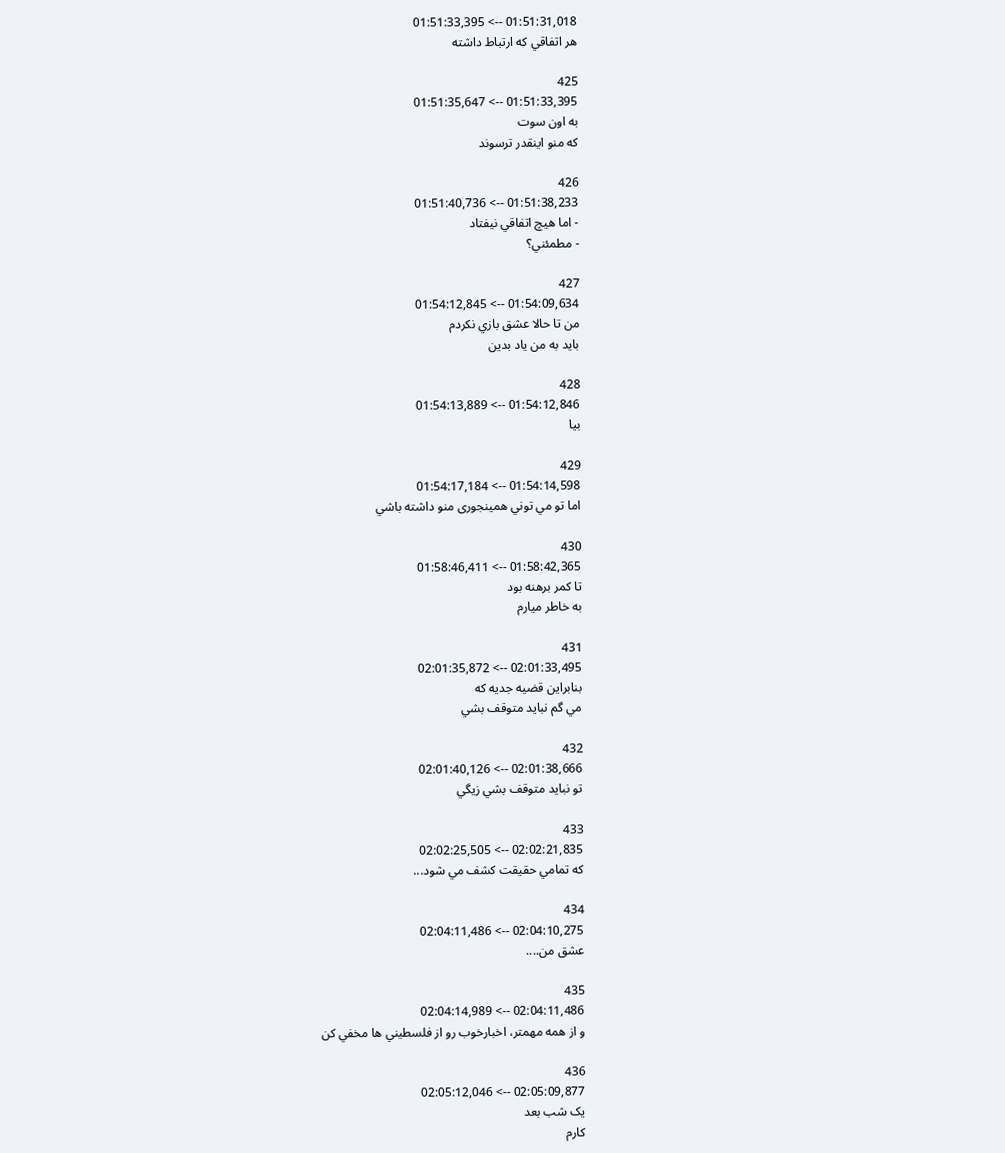01:51:31,018 --> 01:51:33,395
هر اتفاقي که ارتباط داشته

425
01:51:33,395 --> 01:51:35,647
به اون سوت
که منو اينقدر ترسوند

426
01:51:38,233 --> 01:51:40,736
- اما هيچ اتفاقي نيفتاد
- مطمئني؟

427
01:54:09,634 --> 01:54:12,845
من تا حالا عشق بازي نکردم
بايد به من ياد بدين

428
01:54:12,846 --> 01:54:13,889
بيا

429
01:54:14,598 --> 01:54:17,184
اما تو مي توني همینجوری منو داشته باشي

430
01:58:42,365 --> 01:58:46,411
تا کمر برهنه بود
به خاطر ميارم

431
02:01:33,495 --> 02:01:35,872
بنابراين قضيه جديه که
مي گم نبايد متوقف بشي

432
02:01:38,666 --> 02:01:40,126
تو نبايد متوقف بشي زيگي

433
02:02:21,835 --> 02:02:25,505
که تمامي حقيقت کشف مي شود...

434
02:04:10,275 --> 02:04:11,486
عشق من....

435
02:04:11,486 --> 02:04:14,989
و از همه مهمتر، اخبارخوب رو از فلسطيني ها مخفي کن

436
02:05:09,877 --> 02:05:12,046
يک شب بعد
کارم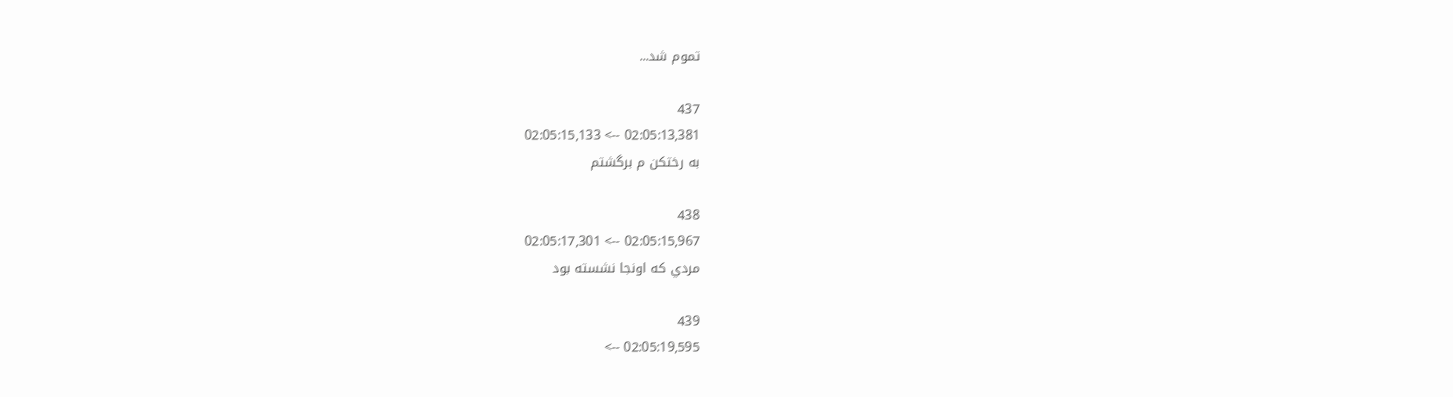تموم شد...

437
02:05:13,381 --> 02:05:15,133
به رختکن م برگشتم

438
02:05:15,967 --> 02:05:17,301
مردي که اونجا نشسته بود

439
02:05:19,595 -->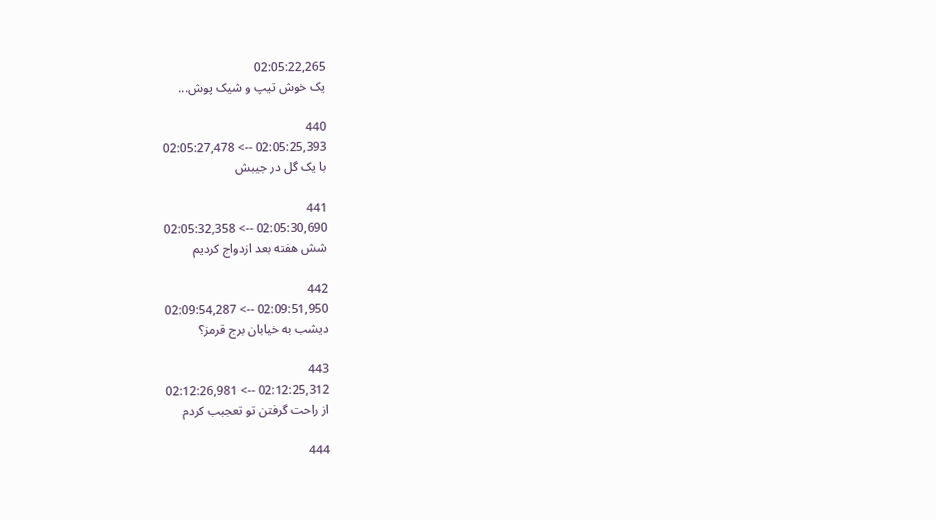02:05:22,265
يک خوش تيپ و شيک پوش...

440
02:05:25,393 --> 02:05:27,478
با يک گل در جيبش

441
02:05:30,690 --> 02:05:32,358
شش هفته بعد ازدواج کرديم

442
02:09:51,950 --> 02:09:54,287
ديشب به خيابان برج قرمز؟

443
02:12:25,312 --> 02:12:26,981
از راحت گرفتن تو تعجبب کردم

444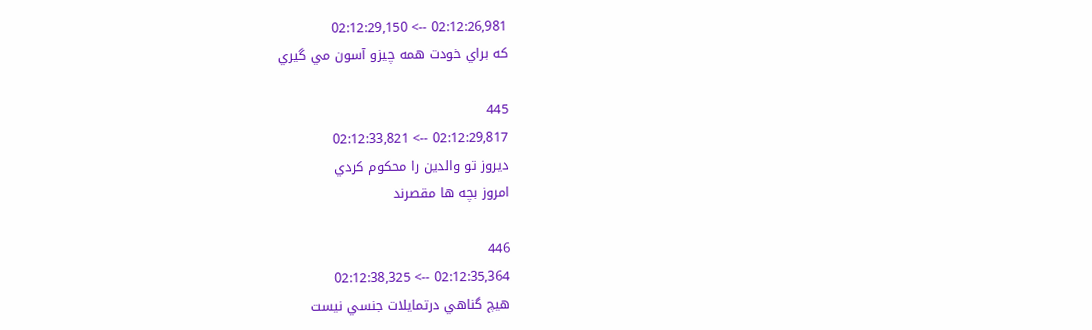02:12:26,981 --> 02:12:29,150
که براي خودت همه چيزو آسون مي گيري

445
02:12:29,817 --> 02:12:33,821
ديروز تو والدين را محکوم کردي
امروز بچه ها مقصرند

446
02:12:35,364 --> 02:12:38,325
هيچ گناهي درتمايلات جنسي نيست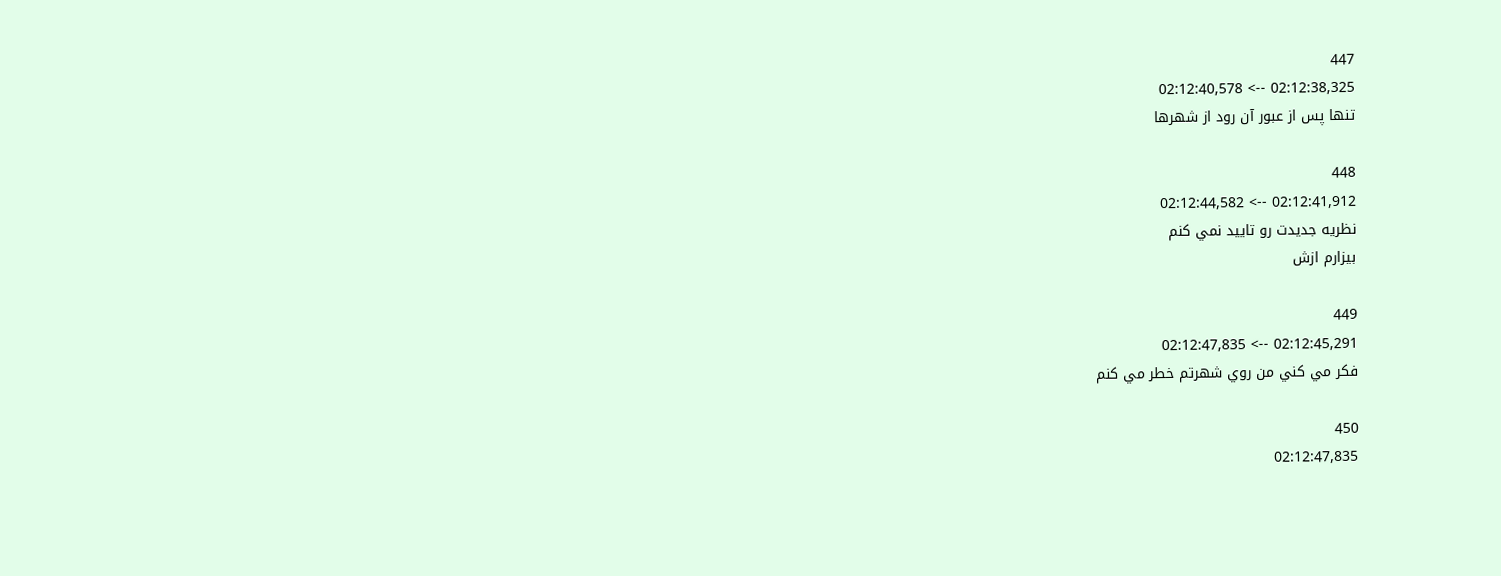447
02:12:38,325 --> 02:12:40,578
تنها پس از عبور آن رود از شهرها

448
02:12:41,912 --> 02:12:44,582
نظريه جديدت رو تاييد نمي کنم
بيزارم ازش

449
02:12:45,291 --> 02:12:47,835
فکر مي کني من روي شهرتم خطر مي کنم

450
02:12:47,835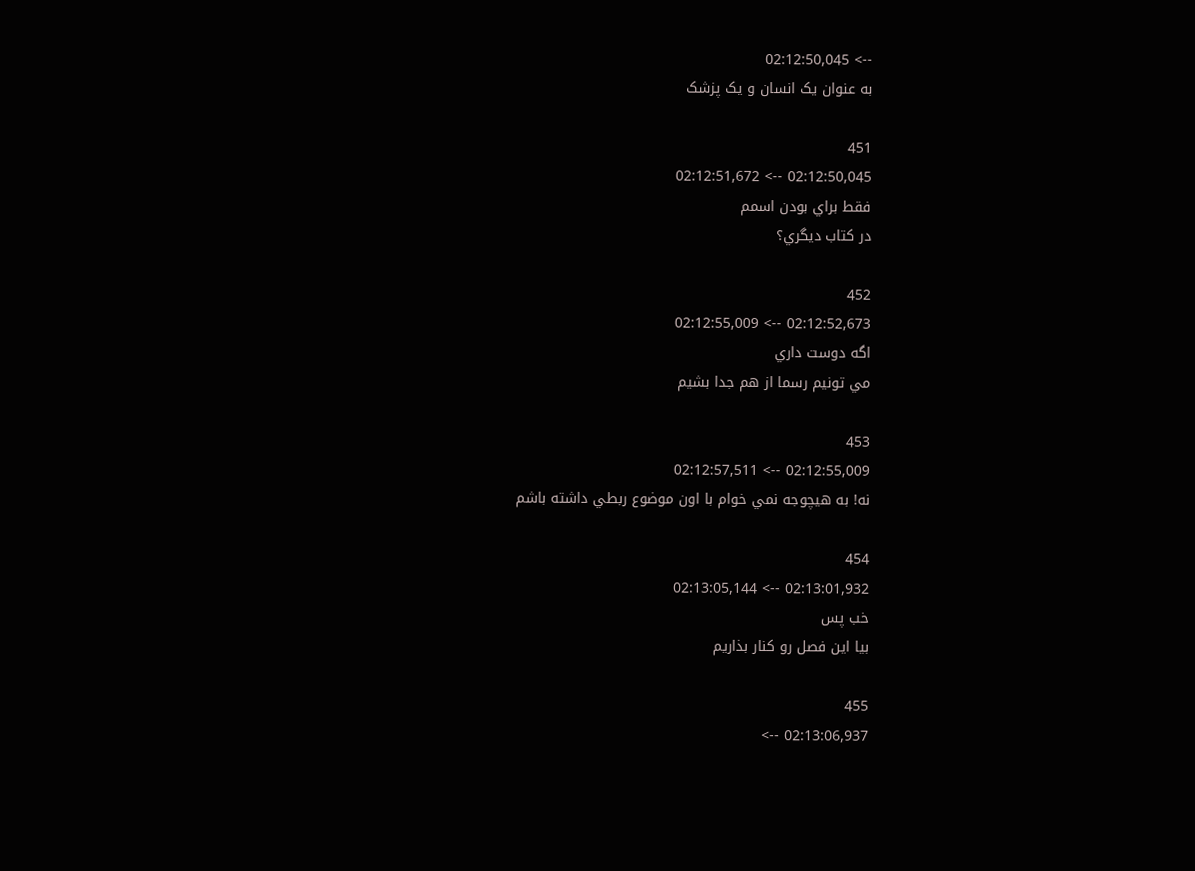--> 02:12:50,045
به عنوان يک انسان و يک پزشک

451
02:12:50,045 --> 02:12:51,672
فقط براي بودن اسمم
در کتاب ديگري؟

452
02:12:52,673 --> 02:12:55,009
اگه دوست داري
مي تونيم رسما از هم جدا بشيم

453
02:12:55,009 --> 02:12:57,511
نه! به هيچوجه نمي خوام با اون موضوع ربطي داشته باشم

454
02:13:01,932 --> 02:13:05,144
خب پس
بيا اين فصل رو کنار بذاريم

455
02:13:06,937 -->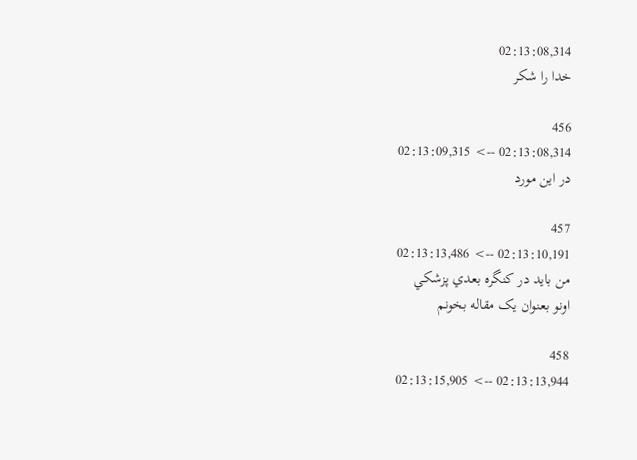02:13:08,314
خدا را شکر

456
02:13:08,314 --> 02:13:09,315
در اين مورد

457
02:13:10,191 --> 02:13:13,486
من بايد در کنگره بعدي پزشکي
اونو بعنوان يک مقاله بخونم

458
02:13:13,944 --> 02:13:15,905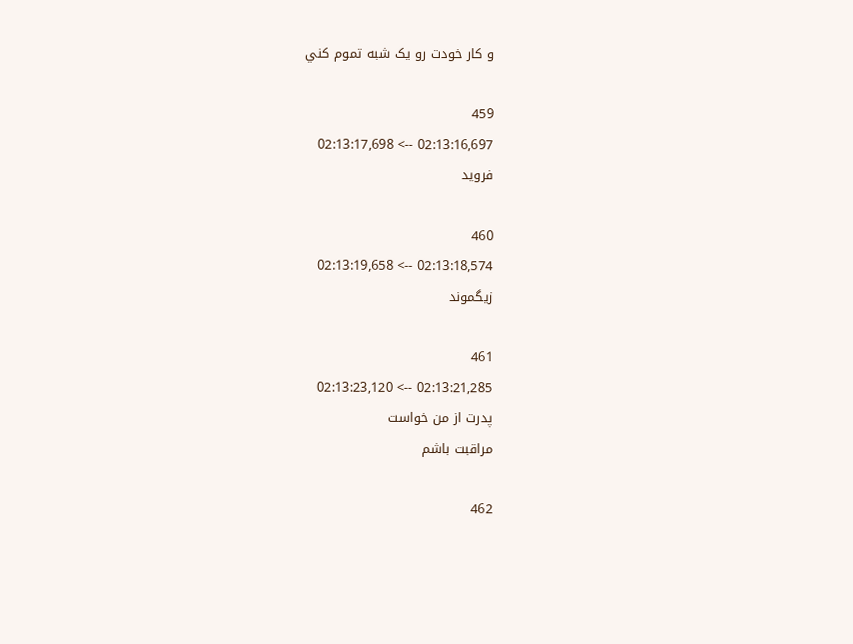و کار خودت رو يک شبه تموم کني

459
02:13:16,697 --> 02:13:17,698
فرويد

460
02:13:18,574 --> 02:13:19,658
زيگموند

461
02:13:21,285 --> 02:13:23,120
پدرت از من خواست
مراقبت باشم

462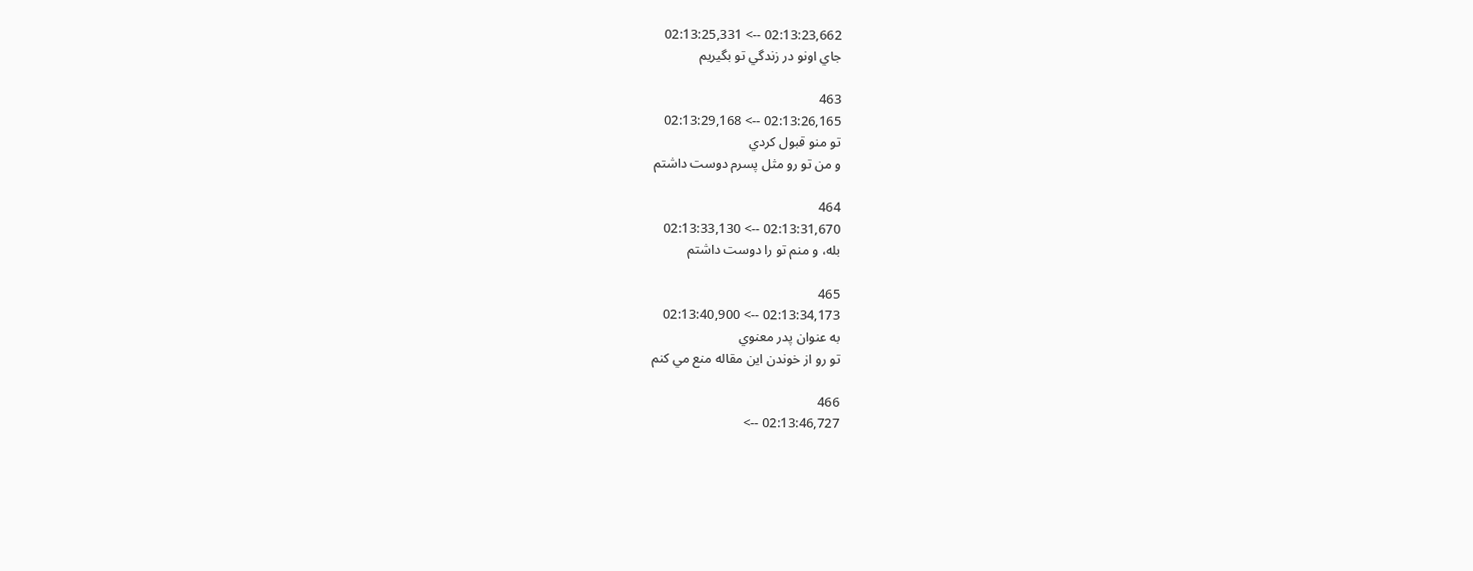02:13:23,662 --> 02:13:25,331
جاي اونو در زندگي تو بگيريم

463
02:13:26,165 --> 02:13:29,168
تو منو قبول کردي
و من تو رو مثل پسرم دوست داشتم

464
02:13:31,670 --> 02:13:33,130
بله، و منم تو را دوست داشتم

465
02:13:34,173 --> 02:13:40,900
به عنوان پدر معنوي
تو رو از خوندن اين مقاله منع مي کنم

466
02:13:46,727 -->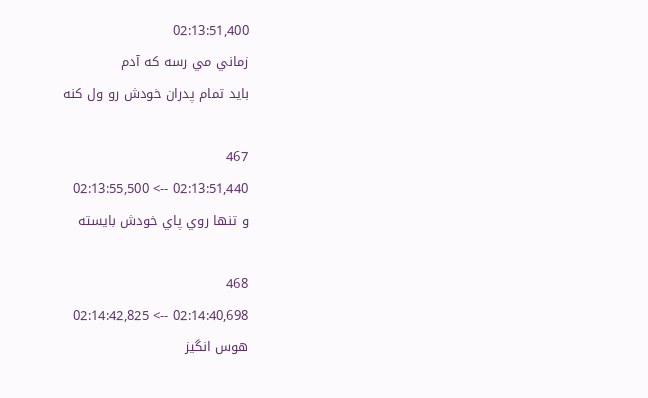02:13:51,400
زماني مي رسه که آدم
بايد تمام پدران خودش رو ول کنه

467
02:13:51,440 --> 02:13:55,500
و تنها روي پاي خودش بايسته

468
02:14:40,698 --> 02:14:42,825
هوس انگيز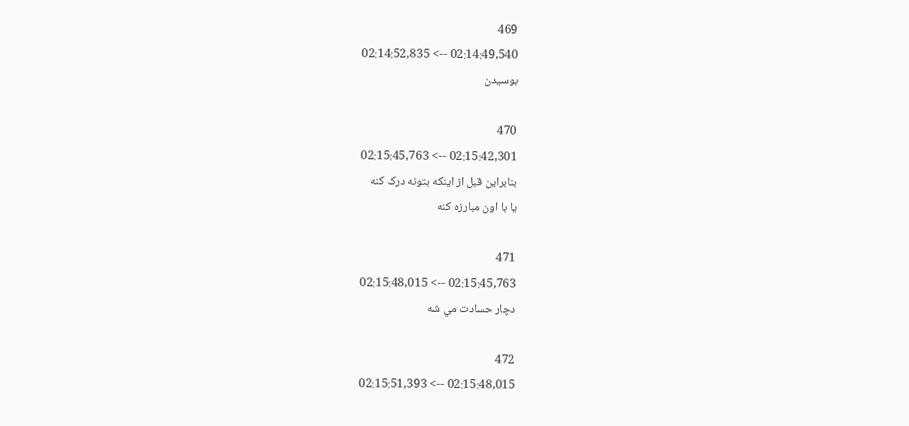469
02:14:49,540 --> 02:14:52,835
بوسيدن

470
02:15:42,301 --> 02:15:45,763
بنابراين قبل از اينکه بتونه درک کنه
يا با اون مبارزه کنه

471
02:15:45,763 --> 02:15:48,015
دچار حسادت مي شه

472
02:15:48,015 --> 02:15:51,393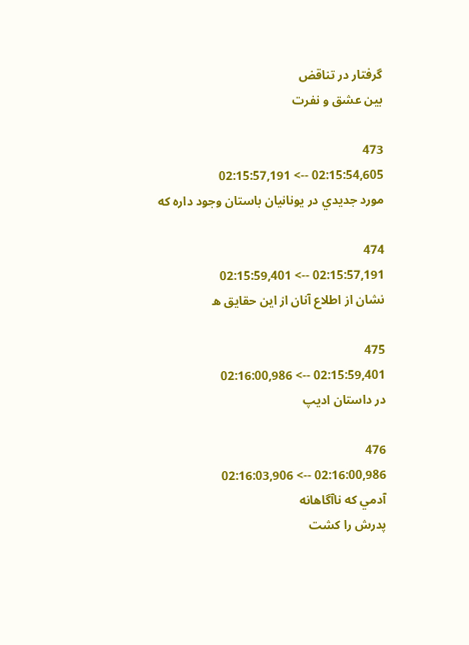گرفتار در تناقض
بين عشق و نفرت

473
02:15:54,605 --> 02:15:57,191
مورد جديدي در يونانيان باستان وجود داره که

474
02:15:57,191 --> 02:15:59,401
نشان از اطلاع آنان از اين حقايق ه

475
02:15:59,401 --> 02:16:00,986
در داستان اديپ

476
02:16:00,986 --> 02:16:03,906
آدمي که ناآگاهانه
پدرش را کشت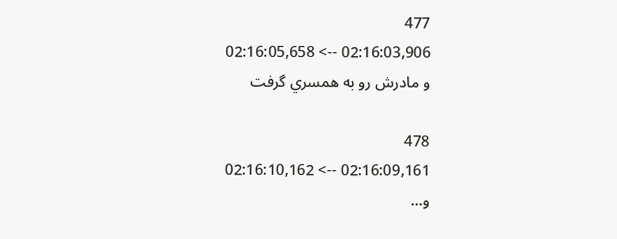477
02:16:03,906 --> 02:16:05,658
و مادرش رو به همسري گرفت

478
02:16:09,161 --> 02:16:10,162
و...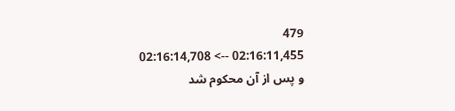479
02:16:11,455 --> 02:16:14,708
و پس از آن محکوم شد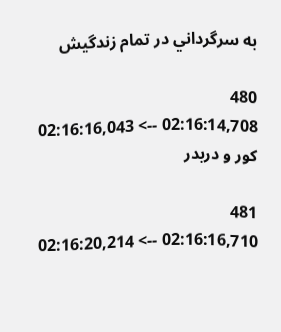به سرگرداني در تمام زندگيش

480
02:16:14,708 --> 02:16:16,043
کور و دربدر

481
02:16:16,710 --> 02:16:20,214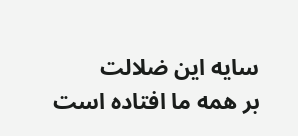سايه اين ضلالت
بر همه ما افتاده است